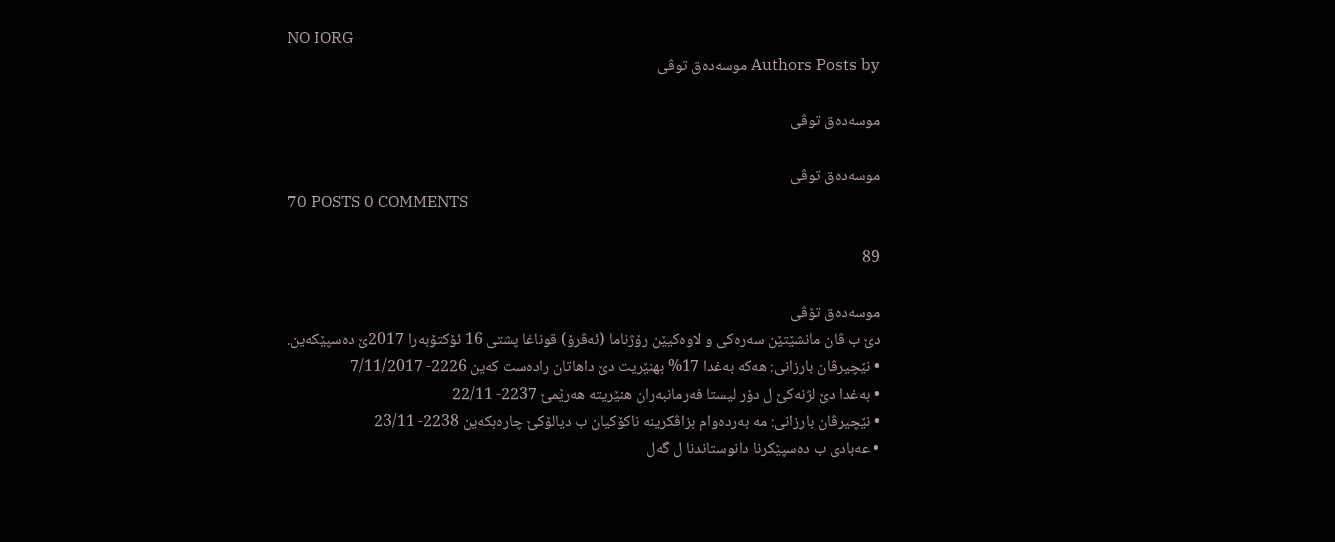NO IORG
Authors Posts by موسه‌ده‌ق توڤی

موسه‌ده‌ق توڤی

موسه‌ده‌ق توڤی
70 POSTS 0 COMMENTS

89

موسه‌ده‌ق تۆڤى
دێ ب ڤان مانشێتێن سه‌ره‌كى و لاوه‌كیێن رۆژناما (ئه‌ڤرۆ) قوناغا پشتى 16 ئۆكتۆبه‌را 2017ێ ده‌سپێكه‌ین.
• نێچیرڤان بارزانى: هه‌كه‌ به‌غدا 17% بهنێریت دێ داهاتان راده‌ست كه‌ین 2226- 7/11/2017
• به‌غدا دێ لژنه‌كێ ل دۆر لیستا فه‌رمانبه‌ران هنێریته‌ هه‌رێمێ 2237- 22/11
• نێچیرڤان بارزانى: مه‌ به‌رده‌وام بزاڤكرینه‌ ناكۆكیان ب دیالۆكێ چاره‌بكه‌ین 2238- 23/11
• عه‌بادى ب ده‌سپێكرنا دانوستاندنا ل گه‌ل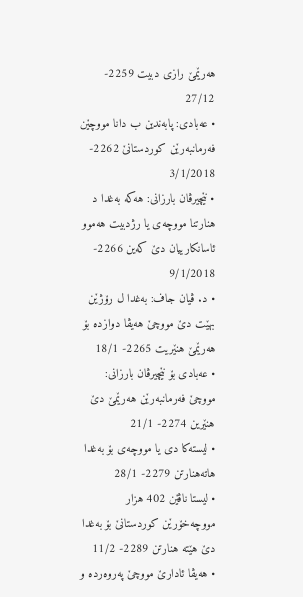هه‌رێمێ رازى دبیت 2259- 27/12
• عه‌بادى: پابه‌ندین ب دانا مووچێن فه‌رمانبه‌رێن كوردستانێ 2262- 3/1/2018
• نێچیرڤان بارزانى: هه‌كه‌ به‌غدا د هنارتنا مووچه‌ى یا رژدبیت هه‌موو ئاسانكارییان دێ كه‌ین 2266- 9/1/2018
• د. ڤیان جاف: به‌غدا ل رۆژێن بهێت دێ مووچێ هه‌یڤا دوازده‌ بۆ هه‌رێمێ هنێریت 2265- 18/1
• عه‌بادى بۆ نێچیرڤان بارزانى: مووچێ فه‌رمانبه‌رێن هه‌رێمێ دێ هنێرین 2274- 21/1
• لیسته‌كا دى یا مووچه‌ى بۆ به‌غدا هاته‌هنارتن 2279- 28/1
• لیستا ناڤێن 402 هزار مووچه‌خۆرێن كوردستانێ بۆ به‌غدا دێ هێته‌ هنارتن 2289- 11/2
• هه‌یڤا ئادارێ مووچێ په‌روه‌رده‌ و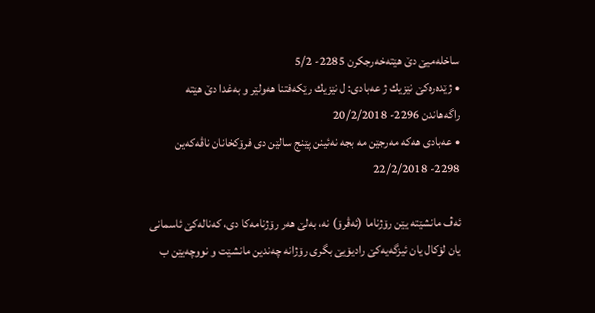ساخله‌میێ دێ هێته‌خه‌رجكرن 2285- 5/2
• ژێده‌ره‌كێ نێزیك ژ عه‌بادى: ل نێزیك رێكه‌فتنا هه‌ولێر و به‌غدا دێ هێته‌ راگه‌هاندن 2296- 20/2/2018
• عه‌بادى هه‌كه‌ مه‌رجێن مه‌ بجه نه‌ئینن پێنج سالێن دى فرۆكخانان ناڤه‌كه‌ین 2298- 22/2/2018

ئه‌ڤ مانشێته‌ یێن رۆژناما (ئه‌ڤرۆ) نه‌، به‌لێ هه‌ر رۆژنامه‌كا دى، كه‌ناله‌كێ ئاسمانى یان لۆكال یان ئیزگه‌یه‌كێ رادیۆیێ بگرى رۆژانه‌ چه‌ندین مانشێت و نووچه‌یێن ب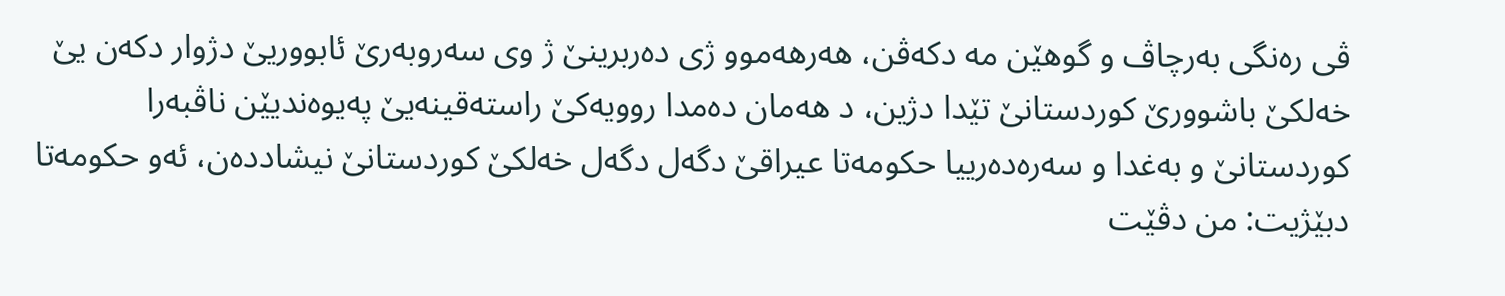ڤى ره‌نگى به‌رچاڤ و گوهێن مه‌ دكه‌ڤن، هه‌رهه‌موو ژى ده‌ربرینێ ژ وى سه‌روبه‌رێ ئابووریێ دژوار دكه‌ن یێ خه‌لكێ باشوورێ كوردستانێ تێدا دژین، د هه‌مان ده‌مدا روویه‌كێ راسته‌قینه‌یێ په‌یوه‌ندیێن ناڤبه‌را كوردستانێ و به‌غدا و سه‌ره‌ده‌رییا حكومه‌تا عیراقێ دگه‌ل دگه‌ل خه‌لكێ كوردستانێ نیشادده‌ن، ئه‌و حكومه‌تا دبێژیت: من دڤێت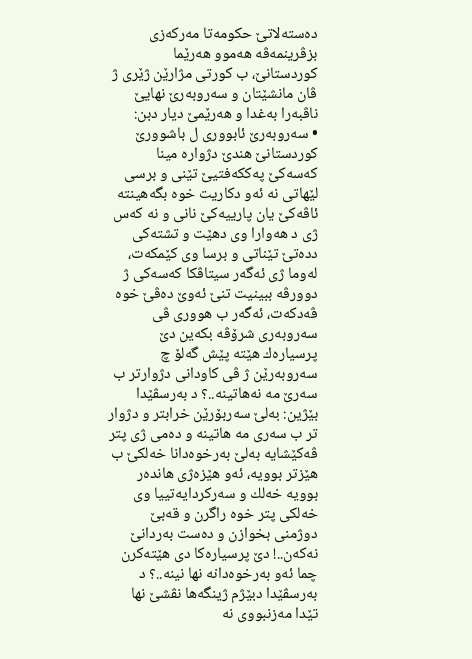ده‌سته‌لاتێ حكومه‌تا مه‌ركه‌زى بزڤرینمه‌ڤه‌ هه‌موو هه‌رێما كوردستانێ، ب كورتى مژارێن ژێرى ژ ڤان مانشێتان و سه‌روبه‌رێ نهایێ ناڤبه‌را به‌غدا و هه‌رێمێ دیار دبن:
• سه‌روبه‌رێ ئابوورى ل باشوورێ كوردستانێ هندێ دژواره‌ مینا كه‌سه‌كێ په‌ككه‌فتیێ تێنى و برسى لێهاتى نه‌ ئه‌و دكاریت خوه‌ بگه‌هینته‌ ئاڤه‌كێ یان پارییه‌كێ نانى و نه‌ كه‌س ژى د هه‌وارا وى دهێت و تشته‌كى دده‌تێ تێناتی و برسا وى كێمكه‌ت، له‌وما ژى ئه‌گه‌ر سیتاڤكا كه‌سه‌كى ژ دوورڤه‌ ببینیت تنێ ئه‌وێ ده‌ڤێ خوه‌ ڤه‌دكه‌ت، ئه‌گه‌ر ب هوورى ڤى سه‌روبه‌رى شرۆڤه‌ بكه‌ین دێ پرسیاره‌ك هێته‌ پێش گه‌لۆ چ سه‌روبه‌رێن ژ ڤى كاودانى دژوارتر ب سه‌رێ مه‌ نه‌هاتینه‌..؟ د به‌رسڤێدا بێژین: به‌لێ سه‌ربۆرێن خرابتر و دژوار تر ب سه‌رى مه‌ هاتینه‌ و ده‌مى ژى پتر ڤه‌كێشایه‌ به‌لێ به‌رخوه‌دانا خه‌لكێ ب هێزتر بوویه‌، ئه‌و هێزه‌ژى هانده‌ر بوویه‌ خه‌لك و سه‌ركردایه‌تییا وى خه‌لكى پتر خوه‌ راگرن و قه‌بێ دوژمنى بخوازن و ده‌ست به‌ردانێ نه‌كه‌ن..! دێ پرسیاره‌كا دى هێته‌كرن چما ئه‌و به‌رخوه‌دانه‌ نها نینه‌..؟ د به‌رسڤێدا دبێژم ژینگه‌ها نڤشێ نها تێدا مه‌زنبووى نه‌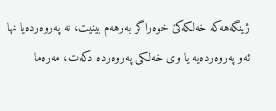ژینگه‌هه‌كه‌ خه‌لكه‌كێ خوه‌راگر به‌رهه‌م بینیت، نه‌ په‌روه‌رده‌یا نها ئه‌و په‌روه‌رده‌یه‌ یا وى خه‌لكى په‌روه‌رده‌ دكه‌ت، مه‌ره‌ما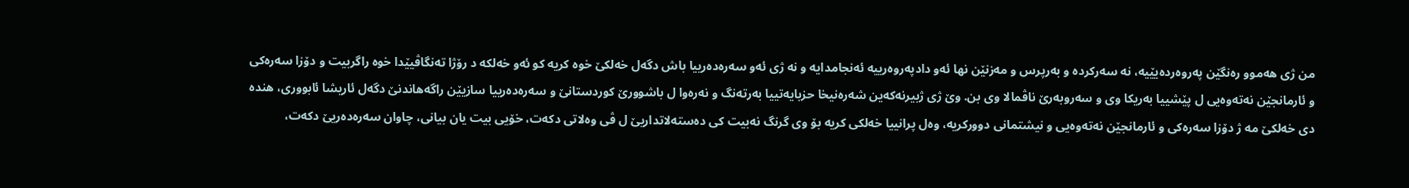من ژى هه‌موو ره‌نگێن په‌روه‌رده‌یێیه‌، نه‌ سه‌ركرده‌ و به‌رپرس و مه‌زنێن نها ئه‌و دادپه‌روه‌رییه‌ ئه‌نجامدایه‌ و نه‌ ژى ئه‌و سه‌ره‌ده‌رییا باش دگه‌ل خه‌لكێ خوه‌ كریه‌ كو ئه‌و خه‌لكه‌ د رۆژا ته‌نگاڤیێدا خوه‌ راگربیت و دۆزا سه‌ره‌كى و ئارمانجێن نه‌ته‌وه‌یى ل پێشییا به‌ریكا وى و سه‌روبه‌رێ ناڤمالا وى بن. وێ ژی ژبیرنه‌كه‌ین شه‌ره‌نیخا حزبایه‌تییا به‌رته‌نگ و نه‌ره‌وا ل باشوورێ كوردستانێ و سه‌ره‌ده‌رییا سازیێن راگه‌هاندنێ دگه‌ل ئاریشا ئابوورى، هنده‌ دى خه‌لكێ مه‌ ژ دۆزا سه‌ره‌كى و ئارمانجێن نه‌ته‌وه‌یى و نیشتمانى دووركریه‌، وه‌ل پرانییا خه‌لكى كریه‌ بۆ وى گرنگ نه‌بیت كى ده‌سته‌لاتداریێ ل ڤى وه‌لاتى دكه‌ت، خۆیى بیت یان بیانى، چاوان سه‌ره‌ده‌ریێ دكه‌ت،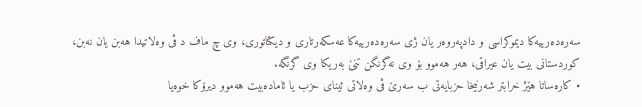سه‌ره‌ده‌رییه‌كا دیموكراسى و دادپه‌روه‌ر یان ژى سه‌ره‌ده‌رییه‌كا عه‌سكه‌رتارى و دیكتاتورى، وى چ ماف د ڤى وه‌لاتیدا هه‌بن یان نه‌بن، كوردستانى بیت یان عیراقى، هه‌ر هه‌موو بۆ وى نه‌گرنگن تنێ به‌ریكا وى گرنگه‌.
• كاره‌ساتا هێژ خرابتر شه‌رنیخا حزبایه‌تى ب سه‌رێ ڤى وه‌لاتى ئیناى حزب یا ئاماده‌بیت هه‌موو دیرۆكا خوه‌یا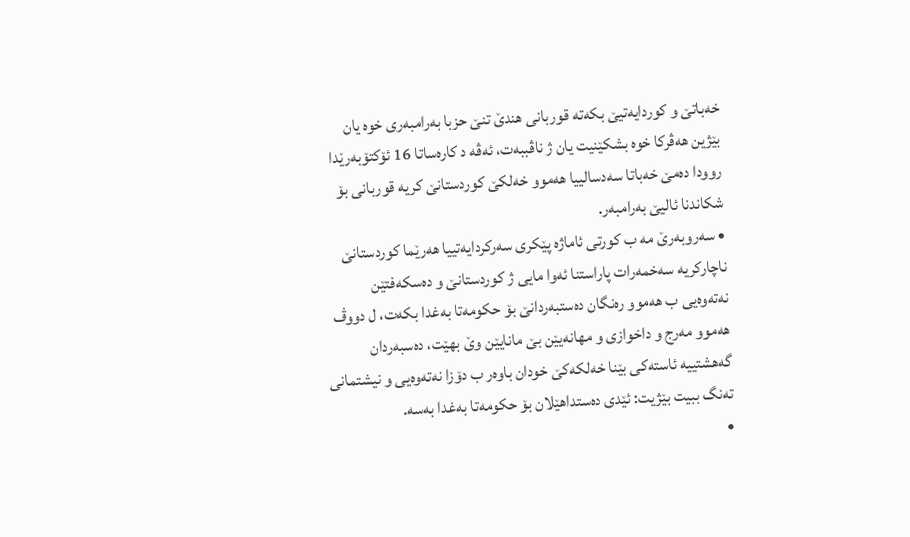خه‌باتێ و كوردایه‌تیێ بكه‌ته‌ قوربانى هندێ تنێ حزبا به‌رامبه‌رى خوه‌ یان بێژین هه‌ڤركا خوه‌ بشكێنیت یان ژ ناڤببه‌ت، ئه‌ڤه‌ د كاره‌ساتا 16 ئۆكتۆبه‌رێدا روودا ده‌مێ خه‌باتا سه‌دسالییا هه‌موو خه‌لكێ كوردستانێ كریه‌ قوربانى بۆ شكاندنا ئالیێ به‌رامبه‌ر.
• سه‌روبه‌رێ مه‌ ب كورتى ئاماژه‌ پێكرى سه‌ركردایه‌تییا هه‌رێما كوردستانێ ناچاركریه‌ سه‌خمه‌رات پاراستنا ئه‌وا مایى ژ كوردستانێ و ده‌سكه‌فتێن نه‌ته‌وه‌یى ب هه‌موو ره‌نگان ده‌ستبه‌ردانێ بۆ حكومه‌تا به‌غدا بكه‌ت، ل دووڤ هه‌موو مه‌رج و داخوازى و مهانه‌یێن بێ مانایێن وێ بهێت، ده‌سبه‌ردان گه‌هشتییه‌ ئاسته‌كى بێنا خه‌لكه‌كێ خودان باوه‌ر ب دۆزا نه‌ته‌وه‌یى و نیشتمانى ته‌نگ ببیت بێژیت: ئێدى ده‌ستداهێلان بۆ حكومه‌تا به‌غدا به‌سه‌.
•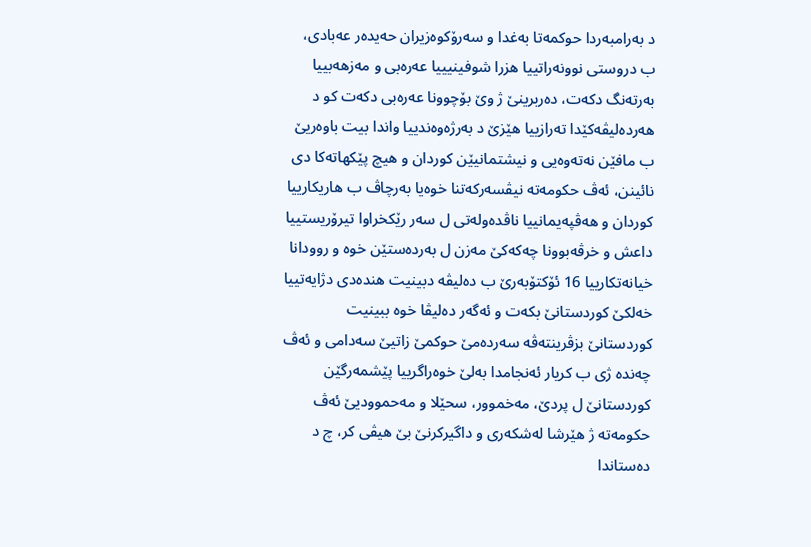د به‌رامبه‌ردا حوكمه‌تا به‌غدا و سه‌رۆكوه‌زیران حه‌یده‌ر عه‌بادى، ب دروستى نوونه‌راتییا هزرا شوفینیییا عه‌ره‌بى و مه‌زهه‌بییا به‌رته‌نگ دكه‌ت، ده‌ربرینێ ژ وێ بۆچوونا عه‌ره‌بی دكه‌ت كو د هه‌رده‌لیڤه‌كێدا ته‌رازییا هێزێ د به‌رژه‌وه‌ندییا واندا بیت باوه‌ریێ ب مافێن نه‌ته‌وه‌یى و نیشتمانیێن كوردان و هیچ پێكهاته‌كا دى نائینن، ئه‌ڤ حكومه‌ته‌ نیڤسه‌ركه‌تنا خوه‌یا به‌رچاڤ ب هاریكارییا كوردان و هه‌ڤپه‌یمانییا ناڤده‌وله‌تى ل سه‌ر رێكخراوا تیرۆریستییا داعش و خرڤه‌بوونا چه‌كه‌كێ مه‌زن ل به‌رده‌ستێن خوه‌ و روودانا خیانه‌تكارییا 16 ئۆكتۆبه‌رێ ب ده‌لیڤه‌ دبینیت هنده‌دى دژایه‌تییا خه‌لكێ كوردستانێ بكه‌ت و ئه‌گه‌ر ده‌لیڤا خوه‌ ببینیت كوردستانێ بزڤرینته‌ڤه‌ سه‌رده‌مێ حوكمێ زاتیێ سه‌دامى و ئه‌ڤ چه‌نده‌ ژى ب كریار ئه‌نجامدا به‌لێ خوه‌راگرییا پێشمه‌رگێن كوردستانێ ل پردێ، مه‌خموور، سحێلا و مه‌حموودیێ ئه‌ڤ حكومه‌ته‌ ژ هێرشا له‌شكه‌رى و داگیركرنێ بێ هیڤى كر، چ د ده‌ستاندا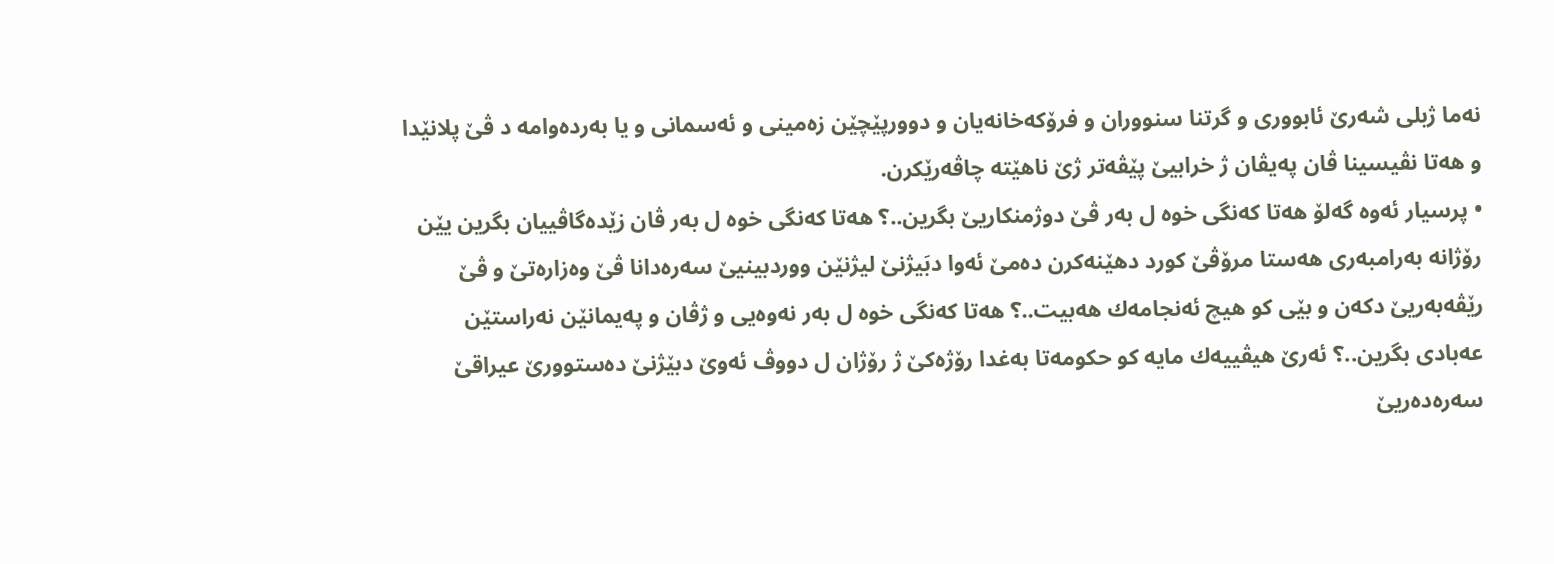نه‌ما ژبلى شه‌رێ ئابوورى و گرتنا سنووران و فرۆكه‌خانه‌یان و دوورپێچێن زه‌مینى و ئه‌سمانى و یا به‌رده‌وامه‌ د ڤێ پلانێدا و هه‌تا نڤیسینا ڤان په‌یڤان ژ خرابیێ پێڤه‌تر ژێ ناهێته‌ چاڤه‌رێكرن.
• پرسیار ئه‌وه‌ گه‌لۆ هه‌تا كه‌نگى خوه‌ ل به‌ر ڤێ دوژمنكاریێ بگرین..؟ هه‌تا كه‌نگى خوه‌ ل به‌ر ڤان زێده‌گاڤییان بگرین یێن رۆژانه‌ به‌رامبه‌رى هه‌ستا مرۆڤێ كورد دهێنه‌كرن ده‌مێ ئه‌وا دبَیژنێ لیژنێن ووردبینیێ سه‌ره‌دانا ڤێ وه‌زاره‌تێ و ڤێ رێڤه‌به‌ریێ دكه‌ن و بێى كو هیچ ئه‌نجامه‌ك هه‌بیت..؟ هه‌تا كه‌نگى خوه‌ ل به‌ر نه‌وه‌یى و ژڤان و په‌یمانێن نه‌راستێن عه‌بادى بگرین..؟ ئه‌رێ هیڤییه‌ك مایه‌ كو حكومه‌تا به‌غدا رۆژه‌كێ ژ رۆژان ل دووڤ ئه‌وێ دبێژنێ ده‌ستوورێ عیراقێ سه‌ره‌ده‌ریێ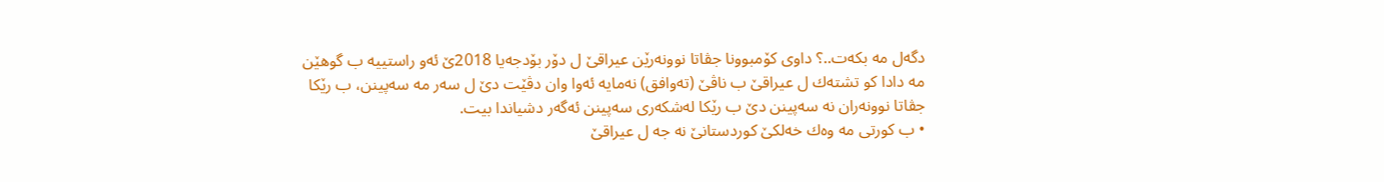دگه‌ل مه‌ بكه‌ت..؟ داوى كۆمبوونا جڤاتا نوونه‌رێن عیراقێ ل دۆر بۆدجه‌یا 2018ێ ئه‌و راستییه‌ ب گوهێن مه‌ دادا كو تشته‌ك ل عیراقێ ب ناڤێ (ته‌وافق) نه‌مایه‌ ئه‌وا وان دڤێت دێ ل سه‌ر مه‌ سه‌پینن، ب رێكا جڤاتا نوونه‌ران نه‌ سه‌پینن دێ ب رێكا له‌شكه‌رى سه‌پینن ئه‌گه‌ر دشیاندا بیت.
• ب كورتى مه‌ وه‌ك خه‌لكێ كوردستانێ نه‌ جه ل عیراقێ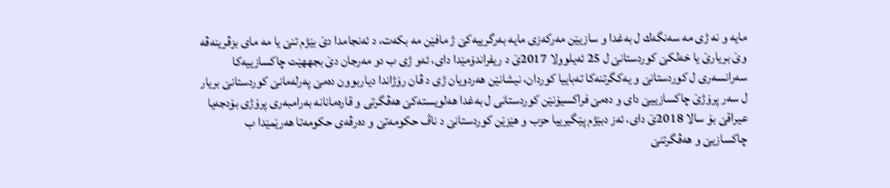مایه‌ و نه‌ ژى مه‌ سه‌نگه‌ك ل به‌غدا و سازیێن مه‌ركه‌زى مایه‌ به‌رگرییه‌كێ ژ مافێن مه‌ بكه‌ت، د ئه‌نجامدا دێ بێژم تنێ یا مه‌ ماى بزڤرینه‌ڤه‌ وێ بریارێ یا خه‌لكێ كوردستانێ ل 25 ئه‌یلوولا 2017ێ د ریفراندۆمێدا داى، ئه‌و ژى ب دو مه‌رجان دێ بجههێت چاكسازییه‌كا سه‌رانسه‌رى ل كوردستانێ و یه‌كگرتنه‌كا ته‌باییا كوردان، نیشانێن هه‌ردویان ژى د ڤان رۆژاندا دیاربوون ده‌مێ په‌رله‌مانێ كوردستانێ بریار ل سه‌ر پرۆژێ چاكسازییێ داى و ده‌مێ فراكسیۆنێن كوردستانى ل به‌غدا هه‌لویسته‌كێ هه‌ڤگرتى و قاره‌مانانه‌ به‌رامبه‌رى پرۆژى بۆدجه‌یا عیراقێ بۆ سالا 2018ێ داى، ئه‌ز دبێژم پێگیرییا حزب و هێزێن كوردستانێ د ناڤ حكومه‌تێ و ده‌رڤه‌ى حكومه‌تا هه‌رێمێدا ب چاكسازیێ و هه‌ڤگرتنێ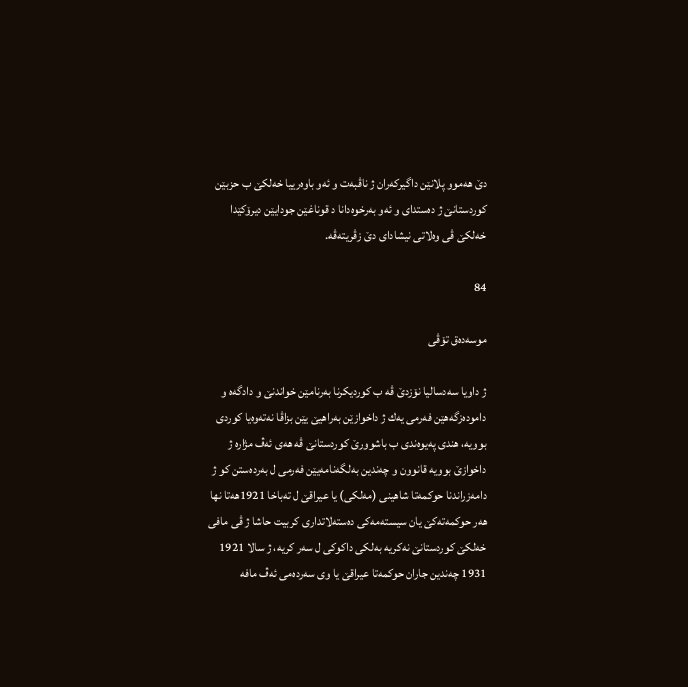دێ هه‌موو پلانێن داگیركه‌ران ژ ناڤبه‌ت و ئه‌و باوه‌رییا خه‌لكێ ب حزبێن كوردستانێ ژ ده‌ستداى و ئه‌و به‌رخوه‌دانا د قوناغێن جودایێن دیرۆكێدا خه‌لكێ ڤى وه‌لاتى نیشاداى دێ زڤریته‌ڤه‌.

84

موسه‌ده‌ق تۆڤى

ژ داویا سه‌دسالیا نۆزدێ ڤه‌ ب كوردیكرنا به‌رنامێن خواندنێ و دادگه‌ه و داموده‌زگه‌هێن فه‌رمى یه‌ك ژ داخوازێن به‌راهیێ یێن بزاڤا نه‌ته‌وه‌یا كوردى بوویه‌، هندى په‌یوه‌ندى ب باشوورێ كوردستانێ ڤه‌ هه‌ى ئه‌ڤ مژاره‌ ژ داخوازێ بوویه‌ قانوون و چه‌ندین به‌لگه‌نامه‌یێن فه‌رمى ل به‌رده‌ستن كو ژ دامه‌زراندنا حوكمه‌تا شاهینى (مه‌لكى) یا عیراقێ ل ته‌باخا 1921هه‌تا نها هه‌ر حوكمه‌ته‌كێ یان سیسته‌مه‌كى ده‌سته‌لاتدارى كربیت حاشا ژ ڤى مافى خه‌لكێ كوردستانێ نه‌كریه‌ به‌لكى داكوكى ل سه‌ر كریه‌، ژ سالا 1921 1931 چه‌ندین جاران حوكمه‌تا عیراقێ یا وى سه‌رده‌مى ئه‌ڤ مافه‌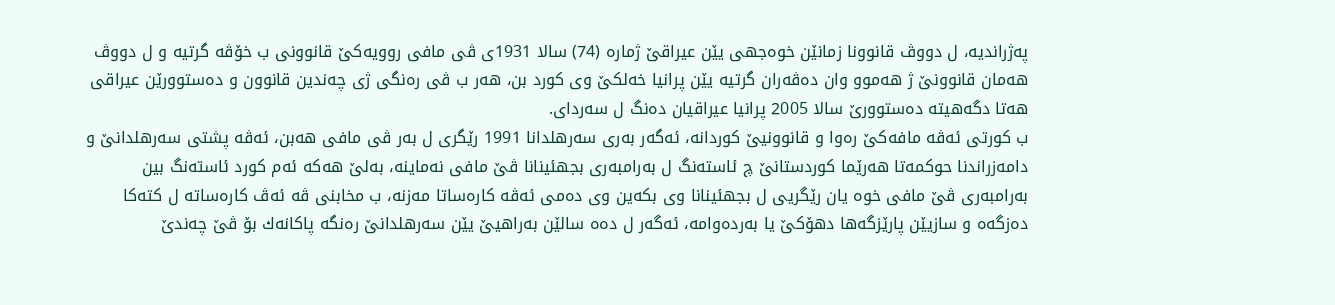په‌ژراندیه‌، ل دووڤ قانوونا زمانێن خوه‌جهى یێن عیراقێ ژماره‌ (74) سالا 1931ى ڤى مافى روویه‌كێ قانوونى ب خۆڤه‌ گرتیه‌ و ل دووڤ هه‌مان قانوونێ ژ هه‌موو وان ده‌ڤه‌ران گرتیه‌ یێن پرانیا خه‌لكێ وى كورد بن، هه‌ر ب ڤى ره‌نگى ژى چه‌ندین قانوون و ده‌ستوورێن عیراقى هه‌تا دگه‌هیته‌ ده‌ستوورێ سالا 2005 پرانیا عیراقیان ده‌نگ ل سه‌رداى.
ب كورتى ئه‌ڤه‌ مافه‌كێ ره‌وا و قانوونیێ كوردانه‌، ئه‌گه‌ر به‌رى سه‌رهلدانا 1991 رێگرى ل به‌ر ڤى مافى هه‌بن، ئه‌ڤه‌ پشتى سه‌رهلدانێ و دامه‌زراندنا حوكمه‌تا هه‌رێما كوردستانێ چ ئاسته‌نگ ل به‌رامبه‌رى بجهئینانا ڤێ مافى نه‌ماینه‌، به‌لێ هه‌كه‌ ئه‌م كورد ئاسته‌نگ بین به‌رامبه‌رى ڤێ مافى خوه‌ یان رێگریى ل بجهئینانا وى بكه‌ین وى ده‌مى ئه‌ڤه‌ كاره‌ساتا مه‌زنه‌، ب مخابنی ڤه‌ ئه‌ڤ كاره‌ساته‌ ل كته‌كا ده‌زگه‌ه و سازیێن پارێزگه‌ها دهۆكێ یا به‌رده‌وامه‌، ئه‌گه‌ر ل ده‌ه سالێن به‌راهیێ یێن سه‌رهلدانێ ره‌نگه‌ پاكانه‌ك بۆ ڤێ چه‌ندێ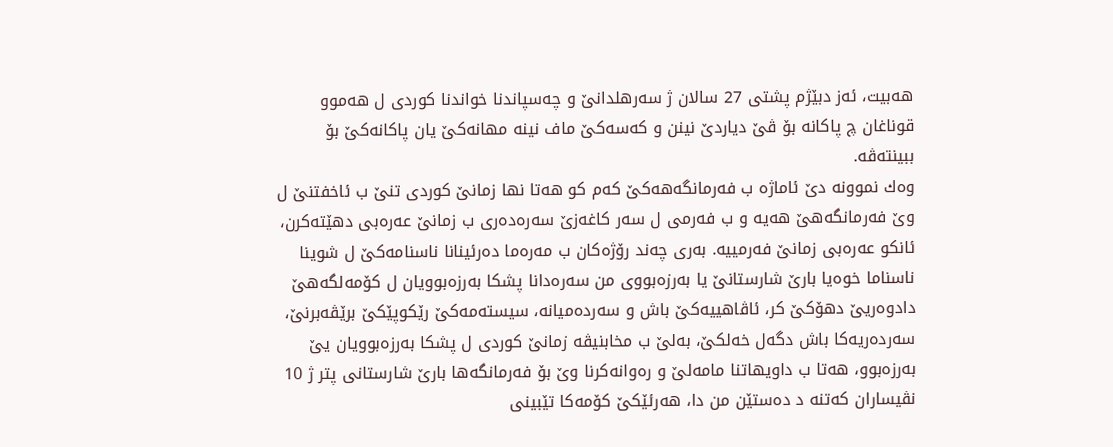هه‌بیت، ئه‌ز دبێژم پشتى 27 سالان ژ سه‌رهلدانێ و چه‌سپاندنا خواندنا كوردى ل هه‌موو قوناغان چ پاكانه‌ بۆ ڤێ دیاردێ نینن و كه‌سه‌كێ ماف نینه‌ مهانه‌كێ یان پاكانه‌كێ بۆ ببینته‌ڤه‌.
وه‌ك نموونه‌ دێ ئاماژه‌ ب فه‌رمانگه‌هه‌كێ كه‌م كو هه‌تا نها زمانێ كوردى تنێ ب ئاخفتنێ ل وێ فه‌رمانگه‌هێ هه‌یه‌ و ب فه‌رمى ل سه‌ر كاغه‌زێ سه‌ره‌ده‌رى ب زمانێ عه‌ره‌بى دهێته‌كرن، ئانكو عه‌ره‌بى زمانێ فه‌رمییه‌. به‌ری چه‌ند رۆژه‌كان ب مه‌ره‌ما ده‌رئینانا ناسنامه‌كێ ل شوینا ناسناما خوه‌یا بارێ شارستانێ یا به‌رزه‌بووى من سه‌ره‌دانا پشكا به‌رزه‌بوویان ل كۆمه‌لگه‌هێ دادوه‌ریێ دهۆكێ كر، ئاڤاهییه‌كێ باش و سه‌رده‌میانه‌، سیسته‌مه‌كێ رێكوپێكێ برێڤه‌برنێ، سه‌رده‌ریه‌كا باش دگه‌ل خه‌لكێ، به‌لێ ب مخابنیڤه‌ زمانێ كوردی ل پشكا به‌رزه‌بوویان یێ به‌رزه‌بوو، هه‌تا ب داویهاتنا مامه‌لێ و ره‌وانه‌كرنا وێ بۆ فه‌رمانگه‌ها بارێ شارستانى پتر ژ 10 نڤیساران كه‌تنه‌ د ده‌ستێن من دا، هه‌رئێكێ كۆمه‌كا تێبینى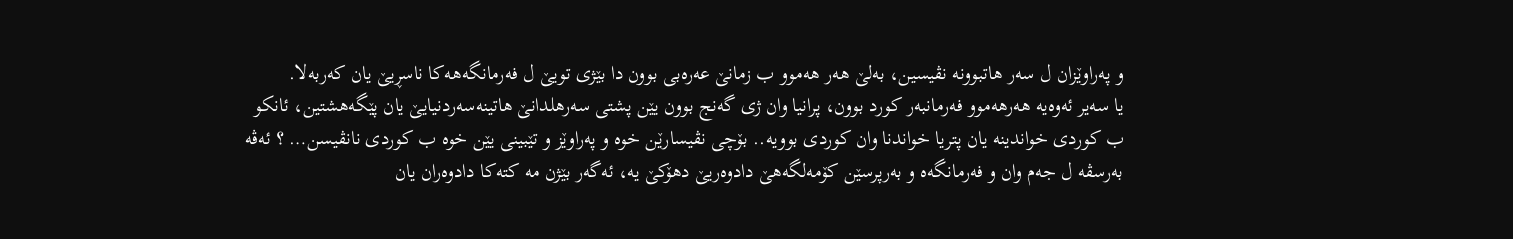و په‌راوێزان ل سه‌ر هاتبوونه‌ نڤیسین، به‌لێ هه‌ر هه‌موو ب زمانێ عه‌ره‌بى بوون دا بێژى تویێ ل فه‌رمانگه‌هه‌كا ناسڕیێ یان كه‌ربه‌لا.
یا سه‌یر ئه‌وه‌یه‌ هه‌رهه‌موو فه‌رمانبه‌ر كورد بوون، پرانیا وان ژى گه‌نج بوون یێن پشتى سه‌رهلدانێ هاتینه‌سه‌ردنیایێ یان پێگه‌هشتین، ئانكو ب كوردى خواندینه‌ یان پتریا خواندنا وان كوردى بوویه‌.. بۆچى نڤیسارێن خوه‌ و په‌راوێز و تێبینى یێن خوه‌ ب كوردى نانڤیسن… ؟ ئه‌ڤه‌ به‌رسڤه‌ ل جه‌م وان و فه‌رمانگه‌ه و به‌رپرسێن كۆمه‌لگه‌هێ دادوه‌ریێ دهۆكێ یه‌، ئه‌گه‌ر بێژن مه‌ كته‌كا دادوه‌ران یان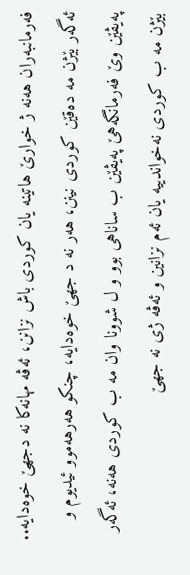فه‌رمانبه‌ران هه‌نه‌ ژ خوارێ هاتینه‌ یان كوردى باش نزانن، ئه‌ڤه‌ مهانه‌كا نه‌ دجهێ خوه‌دایه‌.. ئه‌گه‌ر بێژن مه‌ ده‌قێن كوردى نینن، هه‌ر نه‌ د جهێ خوه‌دایه‌، چنكو هه‌رهه‌موو ئیدیوم و په‌یڤێن وێ فه‌رمانگه‌هێ په‌یڤێن ب ساناهى بوو و ل شوونا وان مه‌ ب كوردى هه‌نه‌، ئه‌گه‌ر بێژن مه‌ ب كوردى نه‌خواندییه‌ یان ئه‌م نزانین و ئه‌ڤه‌ ژى نه‌ جهێ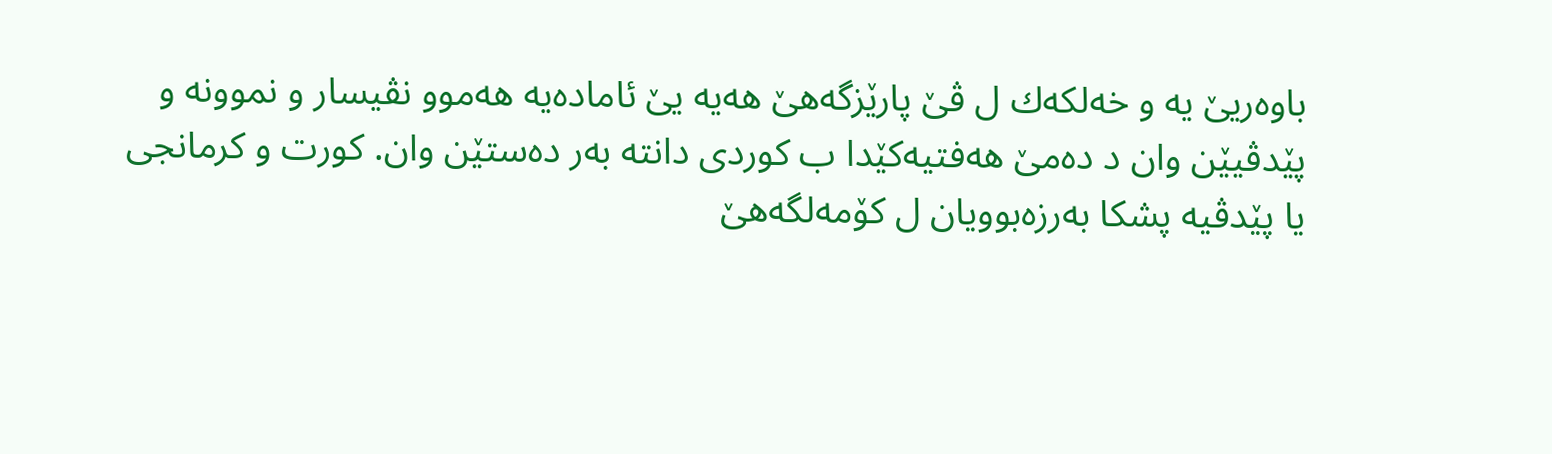باوه‌ریێ یه‌ و خه‌لكه‌ك ل ڤێ پارێزگه‌هێ هه‌یه‌ یێ ئاماده‌یه‌ هه‌موو نڤیسار و نموونه‌ و پێدڤیێن وان د ده‌مێ هه‌فتیه‌كێدا ب كوردى دانته‌ به‌ر ده‌ستێن وان. كورت و كرمانجى یا پێدڤیه‌ پشكا به‌رزه‌بوویان ل كۆمه‌لگه‌هێ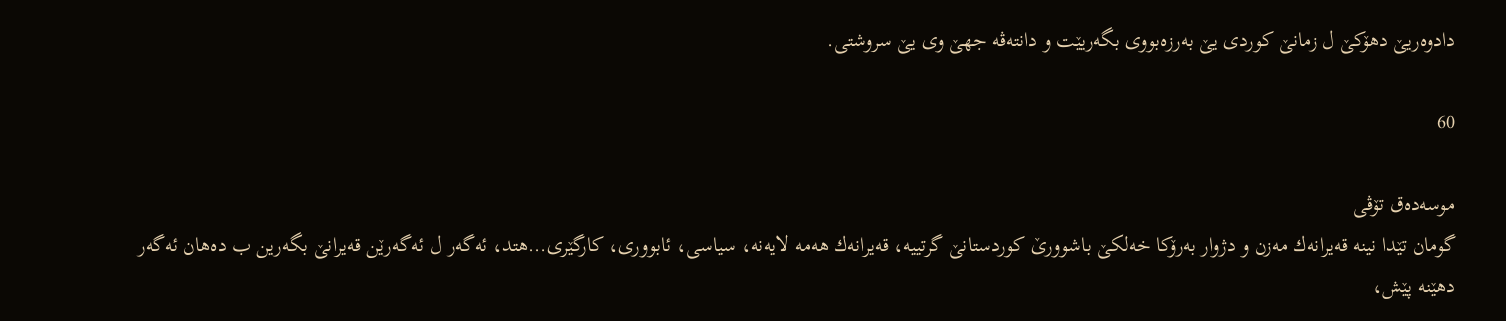دادوه‌ریێ دهۆكێ ل زمانێ كوردى یێ به‌رزه‌بووى بگه‌ریێت و دانته‌ڤه‌ جهێ وى یێ سروشتى.

60

موسه‌ده‌ق تۆڤى
گومان تێدا نینه‌ قه‌یرانه‌ك مه‌زن و دژوار به‌رۆكا خه‌لكێ باشوورێ كوردستانێ گرتییه‌، قه‌یرانه‌ك هه‌مه‌ لایه‌نه‌، سیاسى، ئابوورى، كارگێرى…هتد، ئه‌گه‌ر ل ئه‌گه‌رێن قه‌یرانێ بگه‌رین ب ده‌هان ئه‌گه‌ر دهێنه‌ پێش،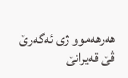هه‌رهه‌موو ژى ئه‌گه‌رێ ڤێ قه‌یرانێ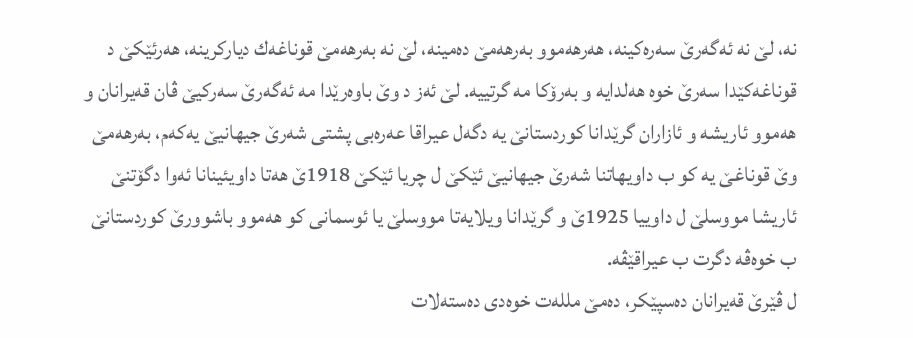نه‌، لێ نه‌ ئه‌گه‌رێ سه‌ره‌كینه‌، هه‌رهه‌موو به‌رهه‌مێ ده‌مینه‌، لێ نه‌ به‌رهه‌مێ قوناغه‌ك دیاركرینه‌، هه‌رئێكێ د قوناغه‌كێدا سه‌رێ خوه‌ هه‌لدایه‌ و به‌رۆكا مه‌ گرتییه‌. لێ ئه‌ز د وێ باوه‌رێدا مه‌ ئه‌گه‌رێ سه‌ركیێ ڤان قه‌یرانان و هه‌موو ئاریشه‌ و ئازاران گرێدانا كوردستانێ یه‌ دگه‌ل عیراقا عه‌ره‌بى پشتى شه‌رێ جیهانیێ یه‌كه‌م، به‌رهه‌مێ وێ قوناغێ یه‌ كو ب داویهاتنا شه‌رێ جیهانیێ ئێكێ ل چریا ئێكێ 1918ێ هه‌تا داویئینانا ئه‌وا دگۆتنێ ئاریشا مووسلێ ل داوییا 1925ێ و گرێدانا ویلایه‌تا مووسلێ یا ئوسمانى كو هه‌موو باشوورێ كوردستانێ ب خوه‌ڤه‌ دگرت ب عیراقێڤه‌.
ل ڤێرێ قه‌یرانان ده‌سپێكر، ده‌مێ ملله‌ت خوه‌دى ده‌سته‌لات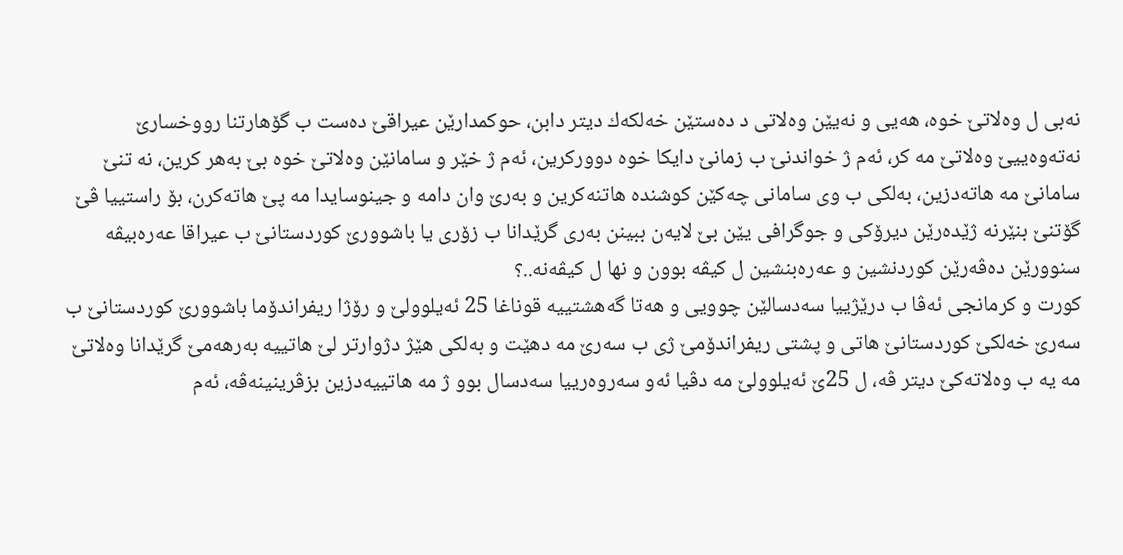نه‌بى ل وه‌لاتێ خوه‌، هه‌یى و نه‌یێن وه‌لاتى د ده‌ستێن خه‌لكه‌ك دیتر دابن، حوكمدارێن عیراقێ ده‌ست ب گۆهارتنا رووخسارێ نه‌ته‌وه‌ییێ وه‌لاتێ مه‌ كر، ئه‌م ژ خواندنێ ب زمانێ دایكا خوه‌ دووركرین، ئه‌م ژ خێر و سامانێن وه‌لاتێ خوه‌ بێ به‌هر كرین، نه‌ تنێ سامانێ مه‌ هاته‌دزین، به‌لكى ب وى سامانى چه‌كێن كوشنده‌ هاتنه‌كرین و به‌رێ وان دامه‌ و جینوسایدا مه‌ پێ هاته‌كرن، بۆ راستییا ڤێ گۆتنێ بنێرنه‌ ژێده‌رێن دیرۆكى و جوگرافى یێن بێ لایه‌ن ببینن به‌رى گرێدانا ب زۆرى یا باشوورێ كوردستانێ ب عیراقا عه‌ره‌بیڤه‌ سنوورێن ده‌ڤه‌رێن كوردنشین و عه‌ره‌بنشین ل كیڤه‌ بوون و نها ل كیڤه‌نه‌..؟
كورت و كرمانجى ئه‌ڤا ب درێژییا سه‌دسالێن چوویى و هه‌تا گه‌هشتییه‌ قوناغا 25 ئه‌یلوولێ و رۆژا ریفراندۆما باشوورێ كوردستانێ ب سه‌رێ خه‌لكێ كوردستانێ هاتى و پشتى ریفراندۆمێ ژى ب سه‌رێ مه‌ دهێت و به‌لكى هێژ دژوارتر لێ هاتییه‌ به‌رهه‌مێ گرێدانا وه‌لاتێ مه‌ یه‌ ب وه‌لاته‌كێ دیتر ڤه‌، ل 25ێ ئه‌یلوولێ مه‌ دڤیا ئه‌و سه‌روه‌رییا سه‌دسال بوو ژ مه‌ هاتییه‌دزین بزڤرینینه‌ڤه‌، ئه‌م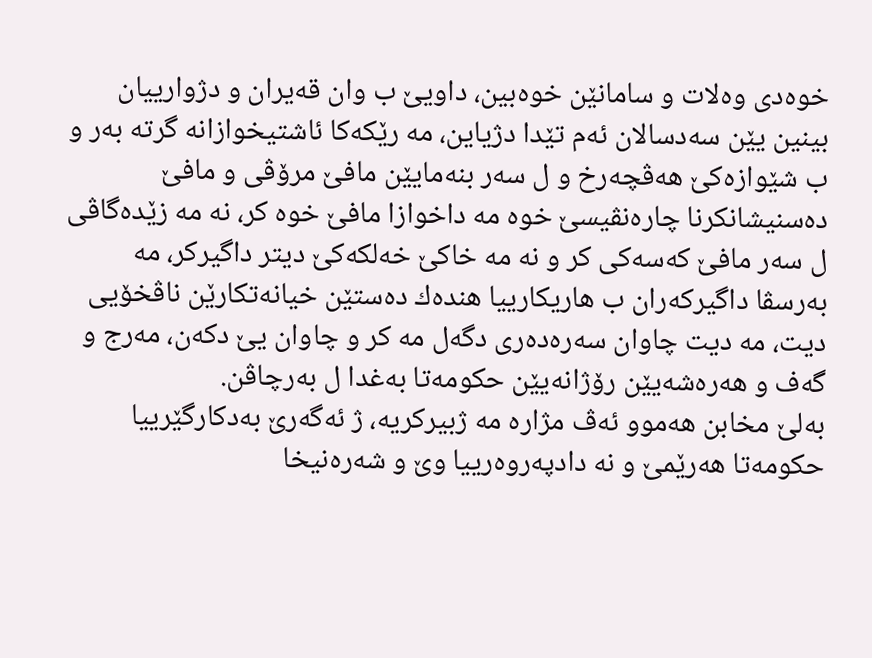خوه‌دى وه‌لات و سامانێن خوه‌بین، داویێ ب وان قه‌یران و دژوارییان بینین یێن سه‌دسالان ئه‌م تێدا دژیاین، مه‌ رێكه‌كا ئاشتیخوازانه‌ گرته‌ به‌ر و ب شێوازه‌كێ هه‌ڤچه‌رخ و ل سه‌ر بنه‌مایێن مافێ مرۆڤى و مافێ ده‌سنیشانكرنا چاره‌نڤیسێ خوه‌ مه‌ داخوازا مافێ خوه‌ كر، نه‌ مه‌ زێده‌گاڤى ل سه‌ر مافێ كه‌سه‌كى كر و نه‌ مه‌ خاكێ خه‌لكه‌كێ دیتر داگیركر، مه‌ به‌رسڤا داگیركه‌ران ب هاریكارییا هنده‌ك ده‌ستێن خیانه‌تكارێن ناڤخۆیى دیت، مه‌ دیت چاوان سه‌ره‌ده‌رى دگه‌ل مه‌ كر و چاوان یێ دكه‌ن، مه‌رج و گه‌ف و هه‌ره‌شه‌یێن رۆژانه‌یێن حكومه‌تا به‌غدا ل به‌رچاڤن.
به‌لێ مخابن هه‌موو ئه‌ڤ مژاره‌ مه‌ ژبیركریه‌، ژ ئه‌گه‌رێ به‌دكارگێرییا حكومه‌تا هه‌رێمێ و نه‌ دادپه‌روه‌رییا وێ و شه‌ره‌نیخا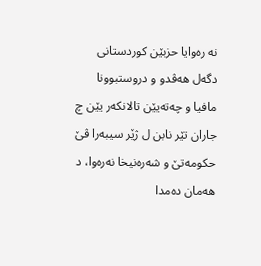نه‌ ره‌وایا حزبێن كوردستانى دگه‌ل هه‌ڤدو و دروستبوونا مافیا و چه‌ته‌یێن تالانكه‌ر یێن چ جاران تێر نابن ل ژێر سیبه‌را ڤێ حكومه‌تێ و شه‌ره‌نیخا نه‌ره‌وا، د هه‌مان ده‌مدا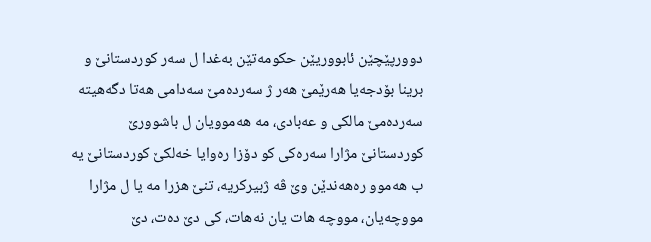دوورپێچێن ئابووریێن حكومه‌تێن به‌غدا ل سه‌ر كوردستانێ و برینا بۆدجه‌یا هه‌رێمێ هه‌ر ژ سه‌رده‌مێ سه‌دامى هه‌تا دگه‌هیته‌ سه‌رده‌مێ مالكى و عه‌بادى، مه‌ هه‌موویان ل باشوورێ كوردستانێ مژارا سه‌ره‌كى كو دۆزا ره‌وایا خه‌لكێ كوردستانێ یه‌ ب هه‌موو ره‌هه‌ندێن وێ ڤه‌ ژبیركریه‌، تنێ هزرا مه‌ یا ل مژارا مووچه‌یان، مووچه‌ هات یان نه‌هات، كى دێ ده‌ت، دێ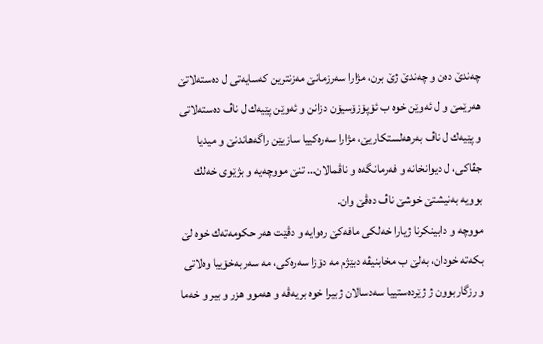چه‌ندێ ده‌ن و چه‌ندێ ژێ برن، مژارا سه‌رزمانێ مه‌زنترین كه‌سایه‌تى ل ده‌سته‌لاتێ هه‌رێمێ و ل ئه‌وێن خوه‌ ب ئۆپۆزۆسیۆن دزانن و ئه‌وێن پێیه‌ك ل ناڤ ده‌سته‌لاتى و پێیه‌ك ل ناڤ به‌رهه‌لستكاریێ، مژارا سه‌ره‌كییا سازیێن راگه‌هاندنێ و میدیا جڤاكى، ل دیوانخانه‌ و فه‌رمانگه‌ه و ناڤمالان… تنێ مووچه‌یه‌ و بژێوى خه‌لك بوویه‌ به‌نیشتێ خوشێ ناڤ ده‌ڤێ وان.
مووچه‌ و دابینكرنا ژیارا خه‌لكى مافه‌كێ ره‌وایه‌ و دڤێت هه‌ر حكومه‌ته‌ك خوه‌ لێ بكه‌ته‌ خودان، به‌لێ ب مخابنیڤه‌ دبێژم مه‌ دۆزا سه‌ره‌كى، مه‌ سه‌ربه‌خۆییا وه‌لاتى و رزگاربوون ژ ژێرده‌ستییا سه‌دسالان ژبیرا خوه‌ بریه‌ڤه‌ و هه‌موو هزر و بیر و خه‌ما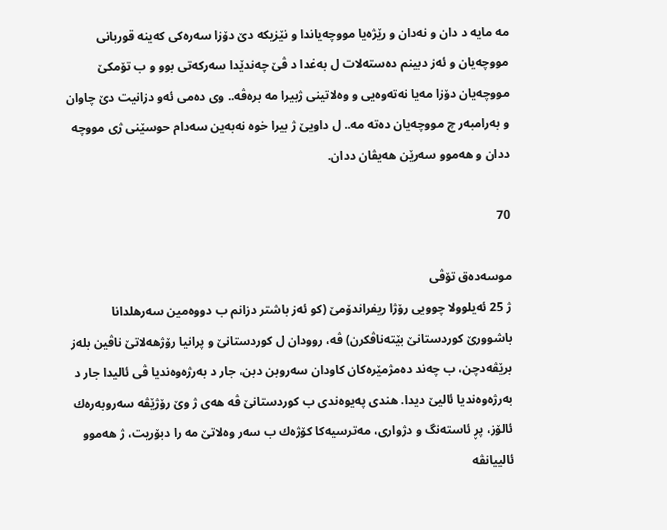مه‌ مایه‌ د دان و نه‌دان و رێژه‌یا مووچه‌یاندا و نێزیكه‌ دێ دۆزا سه‌ره‌كى كه‌ینه‌ قوربانى مووچه‌یان و ئه‌ز دبینم ده‌سته‌لات ل به‌غدا د ڤێ چه‌ندێدا سه‌ركه‌تى بوو و ب تۆمكێ مووچه‌یان دۆزا مه‌یا نه‌ته‌وه‌یى و وه‌لاتینى ژبیرا مه‌ بره‌ڤه‌.. وى ده‌مى ئه‌و دزانیت دێ چاوان و به‌رامبه‌ر چ مووچه‌یان ده‌ته‌ مه‌.. ل داویێ ژ بیرا خوه‌ نه‌به‌ین سه‌دام حوسێنى ژى مووچه‌ ددان و هه‌موو سه‌رێن هه‌یڤان ددان.

70

موسه‌ده‌ق تۆڤى
ژ 25 ئه‌یلوولا چوویى رۆژا ریفراندۆمێ (كو ئه‌ز باشتر دزانم ب دووه‌مین سه‌رهلدانا باشوورێ كوردستانێ بێته‌ناڤكرن) ڤه‌، روودان ل كوردستانێ و پرانیا رۆژهه‌لاتێ ناڤین بله‌ز برێڤه‌دچن، ب چه‌ند ده‌مژمێره‌كان كاودان سه‌روبن دبن، جار د به‌رژه‌وه‌ندیا ڤى ئالیدا جار د به‌رژه‌وه‌ندیا ئالیێ دیدا. هندى په‌یوه‌ندی ب كوردستانێ ڤه‌ هه‌ى ژ وێ رۆژێڤه‌ سه‌روبه‌ره‌ك ئالۆز، پڕ ئاسته‌نگ و دژوارى، مه‌ترسیه‌كا كۆژه‌ك ب سه‌ر وه‌لاتێ مه‌ را دبۆریت، ژ هه‌موو ئالییانڤه‌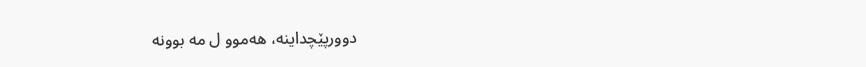دوورپێچداینه‌، هه‌موو ل مه‌ بوونه‌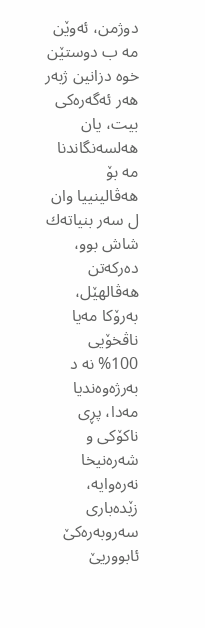دوژمن، ئه‌وێن مه‌ ب دوستێن خوه‌ دزانین ژبه‌ر هه‌ر ئه‌گه‌ره‌كى بیت، یان هه‌لسه‌نگاندنا مه‌ بۆ هه‌ڤالینییا وان ل سه‌ر بنیاته‌ك شاش بوو، ده‌ركه‌تن هه‌ڤالهێل، به‌رۆكا مه‌یا ناڤخۆیى 100% نه‌ د به‌رژه‌وه‌ندیا مه‌دا، پڕى ناكۆكى و شه‌ره‌نیخا نه‌ره‌وایه‌، زێده‌بارى سه‌روبه‌ره‌كێ ئابووریێ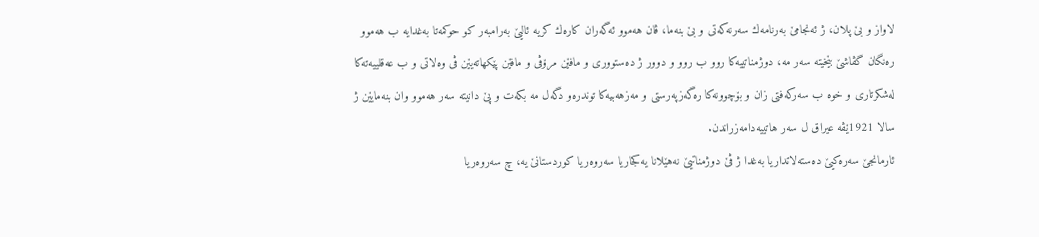لاواز و بێ پلان، ژ ئه‌نجامێ به‌رنامه‌ك سه‌رنه‌كه‌تى و بێ بنه‌ما، ڤان هه‌موو ئه‌گه‌ران كاره‌ك كریه‌ ئالیێ به‌رامبه‌ر كو حوكمه‌تا به‌غدایه‌ ب هه‌موو ره‌نگان گڤاشێ بێخیته‌ سه‌ر مه‌، دوژمناتییه‌كا روو ب روو و دوور ژ ده‌ستوورى و مافێن مرۆڤى و مافێن پێكهاته‌یێن ڤى وه‌لاتى و ب عه‌قلییه‌ته‌كا له‌شكرتارى و خوه‌ ب سه‌ركه‌فتى زان و بۆچوونه‌كا ره‌گه‌زپه‌رستى و مه‌زهه‌بیه‌كا توندره‌و دگه‌ل مه‌ بكه‌ت و پێ دانیته‌ سه‌ر هه‌موو وان بنه‌مایێن ژ سالا 1921ێڤه‌ عیراق ل سه‌ر هاتییه‌دامه‌زراندن.
ئارمانجێ سه‌ره‌كیێ ده‌سته‌لاتداریا به‌غدا ژ ڤێ دوژمناتیێ نه‌هێلانا یه‌كجاریا سه‌روه‌ریا كوردستانێ یه‌، چ سه‌روه‌ریا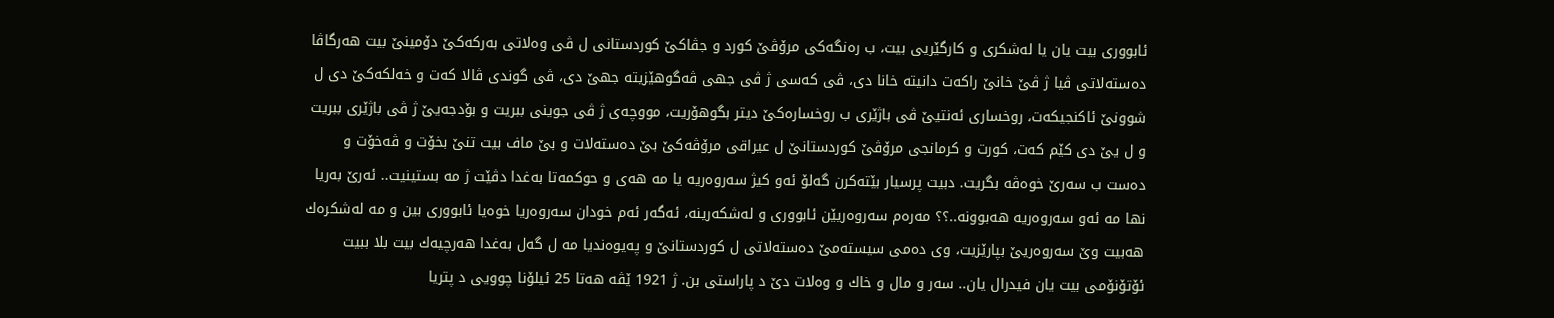ئابوورى بیت یان یا له‌شكرى و كارگێریى بیت، ب ره‌نگه‌كى مرۆڤێ كورد و جڤاكێ كوردستانى ل ڤى وه‌لاتى به‌ركه‌كێ دۆمینێ بیت هه‌رگاڤا ده‌سته‌لاتى ڤیا ژ ڤێ خانێ راكه‌ت دانیته‌ خانا دى، ڤى كه‌سى ژ ڤى جهى ڤه‌گوهێزیته‌ جهێ دى، ڤى گوندى ڤالا كه‌ت و خه‌لكه‌كێ دى ل شوونێ ئاكنجیكه‌ت، روخسارى ئه‌نتیێ ڤى باژێرى ب روخساره‌كێ دیتر بگوهۆریت، مووچه‌ى ژ ڤى جوینى ببریت و بۆدجه‌یێ ژ ڤى باژێرى ببریت و ل یێ دى كێم كه‌ت، كورت و كرمانجى مرۆڤێ كوردستانێ ل عیراقى مرۆڤه‌كێ بێ ده‌سته‌لات و بێ ماف بیت تنێ بخۆت و ڤه‌خۆت و ده‌ست ب سه‌رێ خوه‌ڤه‌ بگریت. دبیت پرسیار بێته‌كرن گه‌لۆ ئه‌و كیژ سه‌روه‌ریه‌ یا مه‌ هه‌ى و حوكمه‌تا به‌غدا دڤێت ژ مه‌ بستینیت.. ئه‌رێ به‌ریا نها مه‌ ئه‌و سه‌روه‌ریه‌ هه‌بوونه‌..؟؟ مه‌ره‌م سه‌روه‌ریێن ئابوورى و له‌شكه‌رینه‌، ئه‌گه‌ر ئه‌م خودان سه‌روه‌ریا خوه‌یا ئابوورى بین و مه‌ له‌شكره‌ك هه‌بیت وێ سه‌روه‌ریێ بپارێزیت، وى ده‌مى سیسته‌مێ ده‌سته‌لاتى ل كوردستانێ و په‌یوه‌ندیا مه‌ ل گه‌ل به‌غدا هه‌رچیه‌ك بیت بلا ببیت ئۆتۆنۆمى بیت یان فیدرال یان.. سه‌ر و مال و خاك و وه‌لات دێ د پاراستی بن. ژ 1921 ێڤه‌ هه‌تا 25 ئیلۆنا چوویى د پتریا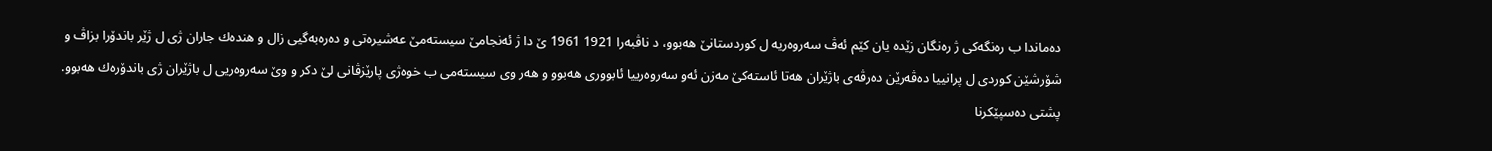ده‌ماندا ب ره‌نگه‌كى ژ ره‌نگان زێده‌ یان كێم ئه‌ڤ سه‌روه‌ریه‌ ل كوردستانێ هه‌بوو، د ناڤبه‌را 1921 1961 ێ دا ژ ئه‌نجامێ سیسته‌مێ عه‌شیره‌تى و ده‌ره‌به‌گیى زال و هنده‌ك جاران ژى ل ژێر باندۆرا بزاڤ و شۆرشێن كوردى ل پرانییا ده‌ڤه‌رێن ده‌رڤه‌ى باژێران هه‌تا ئاسته‌كێ مه‌زن ئه‌و سه‌روه‌رییا ئابوورى هه‌بوو و هه‌ر وى سیسته‌مى ب خوه‌ژى پارێزڤانى لێ دكر و وێ سه‌روه‌ریى ل باژێران ژى باندۆره‌ك هه‌بوو.
پشتى ده‌سپێكرنا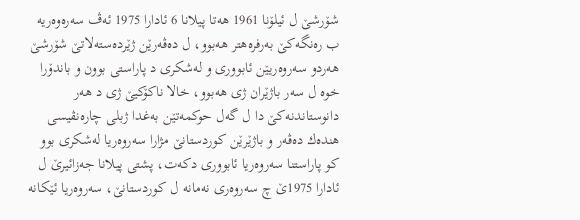شۆرشێ ل ئیلۆنا 1961 هه‌تا پیلانا 6 ئادارا 1975 ئه‌ڤ سه‌ره‌وه‌ریه‌ ب ره‌نگه‌كێ به‌رفره‌هتر هه‌بوو، ل ده‌ڤه‌رێن ژێرده‌سته‌لاتێ شۆرشێ هه‌ردو سه‌روه‌ریێن ئابوورى و له‌شكرى د پاراستى بوون و باندۆرا خوه‌ ل سه‌ر باژێران ژى هه‌بوو، خالا ناكۆكیێ ژى د هه‌ر دانوستاندنه‌كێ دا ل گه‌ل حوكمه‌تێن به‌غدا ژبلى چاره‌نڤیسى هنده‌ك ده‌ڤه‌ر و باژێرێن كوردستانێ مژارا سه‌روه‌ریا له‌شكرى بوو كو پاراستنا سه‌روه‌ریا ئابوورى دكه‌ت، پشتى پیلانا جه‌زائیرێ ل ئادارا 1975ێ چ سه‌روه‌رى نه‌مانه‌ ل كوردستانێ، سه‌روه‌ریا ئێكانه‌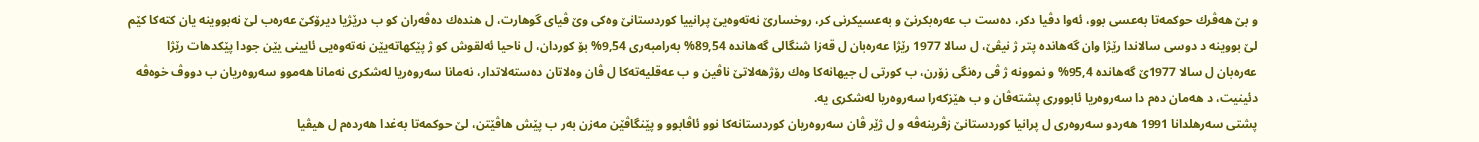و بێ هه‌ڤرك حوكمه‌تا به‌عسى بوو، ئه‌وا دڤیا دكر، ده‌ست ب عه‌ره‌بكرنێ و به‌عسیكرنى كر، روخسارێ نه‌ته‌وه‌یێ پرانییا كوردستانێ وه‌كى وێ ڤیاى گوهارت، ل هنده‌ك ده‌ڤه‌ران كو ب درێژیا دیرۆكێ عه‌ره‌ب لێ نه‌بووینه‌ یان كته‌كا كێم لێ بووینه‌ د دوسى سالاندا رێژا وان گه‌هانده‌ پتر ژ نیڤێ، ل سالا 1977 رێژا عه‌ره‌بان ل قه‌زا شنگالى گه‌هانده‌ 89,54% به‌رامبه‌رى 9,54% بۆ كوردان، ل ناحیا ئه‌لقوش كو ژ پێكهاته‌یێن نه‌ته‌وه‌یى ئایینى یێن جودا پێكدهات رێژا عه‌ره‌بان ل سالا 1977ێ گه‌هانده‌ 95,4% و نموونه‌ ژ ڤى ره‌نگى زۆرن، ب كورتى ل جیهانه‌كا وه‌ك رۆژهه‌لاتێ ناڤین و ب عه‌قلیه‌ته‌كا ل ڤان وه‌لاتان ده‌سته‌لاتدار، نه‌مانا سه‌روه‌ریا له‌شكرى نه‌مانا هه‌موو سه‌روه‌ریان ب دووڤ خوه‌ڤه‌ دئینیت، د هه‌مان ده‌م دا سه‌روه‌ریا ئابوورى پشته‌ڤان و ب هێزكه‌را سه‌روه‌ریا له‌شكرى یه‌.
پشتى سه‌رهلدانا 1991 هه‌ردو سه‌روه‌رى ل پرانیا كوردستانێ زڤرینه‌ڤه‌ و ل ژێر ڤان سه‌روه‌ریان كوردستانه‌كا نوو ئاڤابوو و پێنگاڤێن مه‌زن به‌ر ب پێش هاڤێتن، لێ حوكمه‌تا به‌غدا هه‌رده‌م ل هیڤیا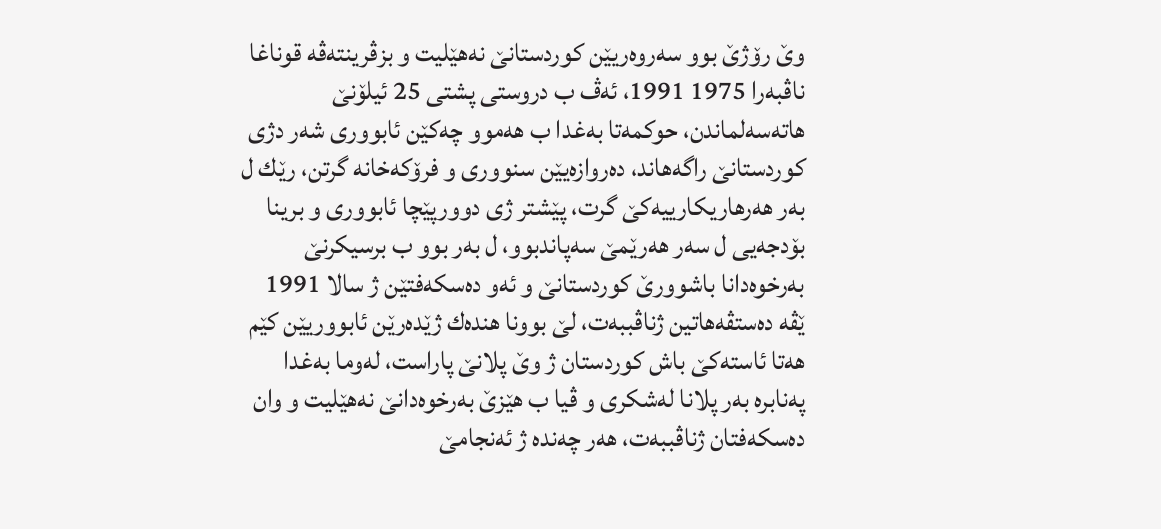وێ رۆژێ بوو سه‌روه‌ریێن كوردستانێ نه‌هێلیت و بزڤرینته‌ڤه‌ قوناغا ناڤبه‌را 1975 1991، ئه‌ڤ ب دروستى پشتى 25 ئیلۆنێ هاته‌سه‌لماندن، حوكمه‌تا به‌غدا ب هه‌موو چه‌كێن ئابوورى شه‌ر دژى كوردستانێ راگه‌هاند، ده‌روازه‌یێن سنوورى و فرۆكه‌خانه‌ گرتن، رێك ل به‌ر هه‌رهاریكارییه‌كێ گرت، پێشتر ژى دوورپێچا ئابوورى و برینا بۆدجه‌یى ل سه‌ر هه‌رێمێ سه‌پاندبوو، ل به‌ر بوو ب برسیكرنێ به‌رخوه‌دانا باشوورێ كوردستانێ و ئه‌و ده‌سكه‌فتێن ژ سالا 1991 ێڤه‌ ده‌ستڤه‌هاتین ژناڤببه‌ت، لێ بوونا هنده‌ك ژێده‌رێن ئابووریێن كێم هه‌تا ئاسته‌كێ باش كوردستان ژ وێ پلانێ پاراست، له‌وما به‌غدا په‌نابره‌ به‌ر پلانا له‌شكرى و ڤیا ب هێزێ به‌رخوه‌دانێ نه‌هێلیت و وان ده‌سكه‌فتان ژناڤببه‌ت، هه‌ر چه‌نده‌ ژ ئه‌نجامێ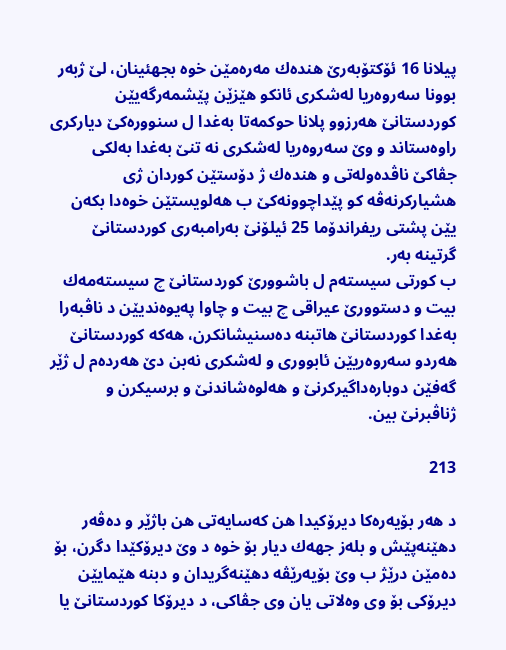پیلانا 16 ئۆكتۆبه‌رێ هنده‌ك مه‌ره‌مێن خوه‌ بجهئینان، لێ ژبه‌ر بوونا سه‌روه‌ریا له‌شكرى ئانكو هێزێن پێشمه‌رگه‌یێن كوردستانێ هه‌رزوو پلانا حوكمه‌تا به‌غدا ل سنووره‌كێ دیاركرى راوه‌ستاند و وێ سه‌روه‌ریا له‌شكرى نه‌ تنێ به‌غدا به‌لكى جڤاكێ ناڤده‌وله‌تى و هنده‌ك ژ دۆستێن كوردان ژى هشیاركرنه‌ڤه‌ كو پێداچوونه‌كێ ب هه‌لویستێن خوه‌دا بكه‌ن یێن پشتى ریفراندۆما 25 ئیلۆنێ به‌رامبه‌رى كوردستانێ گرتینه‌ به‌ر.
ب كورتى سیسته‌م ل باشوورێ كوردستانێ چ سیسته‌مه‌ك بیت و دستوورێ عیراقى چ بیت و چاوا په‌یوه‌ندیێن د ناڤبه‌را به‌غدا كوردستانێ هاتبنه‌ ده‌سنیشانكرن، هه‌كه‌ كوردستانێ هه‌ردو سه‌روه‌ریێن ئابوورى و له‌شكرى نه‌بن دێ هه‌رده‌م ل ژێر گه‌فێن دوباره‌داگیركرنێ و هه‌لوه‌شاندنێ و برسیكرن و ژناڤبرنێ بین.

213

د هه‌ر بۆیه‌ره‌كا دیرۆكیدا هن كه‌سایه‌تى هن باژێر و ده‌ڤه‌ر دهێنه‌پێش و بله‌ز جهه‌ك دیار بۆ خوه‌ د وێ دیرۆكێدا دگرن، بۆ ده‌مێن درێژ ب وێ بۆیه‌رێڤه‌ دهێنه‌گریدان و دبنه‌ هێمایێن دیرۆكى بۆ وى وه‌لاتى یان وى جڤاكى، د دیرۆكا كوردستانێ یا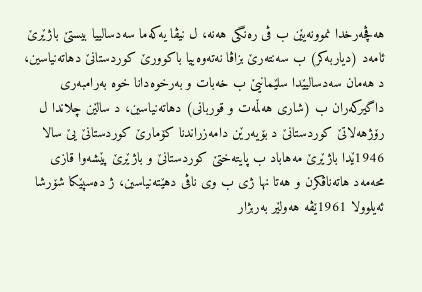هه‌ڤچه‌رخدا نموونه‌یێن ب ڤى ره‌نگى هه‌نه‌، ل نیڤا یه‌كه‌ما سه‌دسالییا بیستێ باژێرێ ئامه‌د (دیاربه‌كر) ب سه‌نته‌رێ بزاڤا نه‌ته‌وه‌ییا باكوورێ كوردستانێ دهاته‌نیاسین، د هه‌مان سه‌دسالیێدا سلێمانیێ ب خه‌بات و به‌رخوه‌دانا خوه‌ به‌رامبه‌رى داگیركه‌ران ب (شارى هه‌ڵمه‌ت و قوربانى) دهاته‌نیاسین، د سالێن چلاندا ل رۆژهه‌لاتێ كوردستانێ د بۆیه‌رێن دامه‌زراندنا كۆمارێ كوردستانێ یێ سالا 1946ێدا باژێرێ مه‌هاباد ب پایته‌ختێ كوردستانێ و باژێرێ پێشه‌وا قازى محه‌مه‌د هاته‌ناڤكرن و هه‌تا نها ژى ب وى ناڤى دهێته‌نیاسین، ژ ده‌سپێكا شۆرشا ئه‌یلوولا 1961ێڤه‌ هه‌ولێر به‌ربژار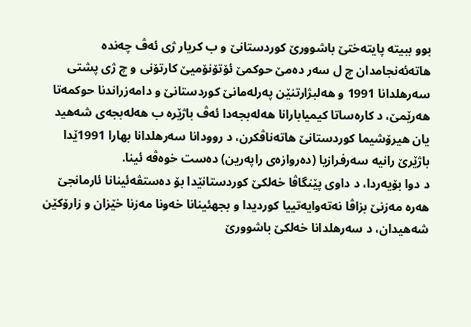بوو ببیته‌ پایته‌ختێ باشوورێ كوردستانێ و ب كریار ژى ئه‌ڤ چه‌نده‌ هاته‌ئه‌نجامدان چ ل سه‌ر ده‌مێ حوكمێ ئۆتۆنۆمیێ كارتۆنى و چ ژى پشتى سه‌رهلدانا 1991 و هه‌لبژارتنێن په‌رله‌مانێ كوردستانێ و دامه‌زراندنا حوكمه‌تا هه‌رێمێ، د كاره‌ساتا كیمیابارانا هه‌له‌بجه‌دا ئه‌ڤ باژێره‌ ب هه‌له‌بجه‌ى شه‌هید یان هیرۆشیما كوردستانێ هاته‌ناڤكرن، د روودانا سه‌رهلدانا بهارا 1991ێدا باژێرێ رانیه‌ سه‌رفرازیا (ده‌روازه‌ى راپه‌رین) ده‌ست خوه‌ڤه‌ ئینا.
د دوا بۆیه‌ردا، د داوى پێنگاڤا خه‌لكێ كوردستانێدا بۆ ده‌ستڤه‌ئینانا ئارمانجێ هه‌ره‌ مه‌زنێ بزاڤا نه‌ته‌وایه‌تییا كوردیدا و بجهئینانا خه‌ونا مه‌زنا خێزان و زارۆكێن شه‌هیدان، د سه‌رهلدانا خه‌لكێ باشوورێ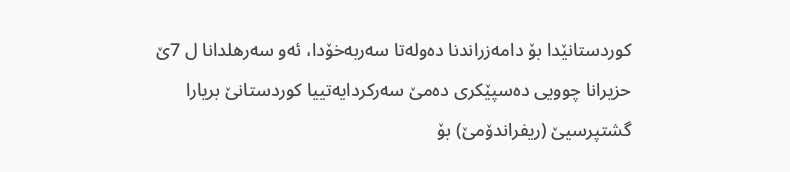كوردستانێدا بۆ دامه‌زراندنا ده‌وله‌تا سه‌ربه‌خۆدا، ئه‌و سه‌رهلدانا ل 7ێ حزیرانا چوویى ده‌سپێكرى ده‌مێ سه‌ركردایه‌تییا كوردستانێ بریارا گشتپرسیێ (ریفراندۆمێ) بۆ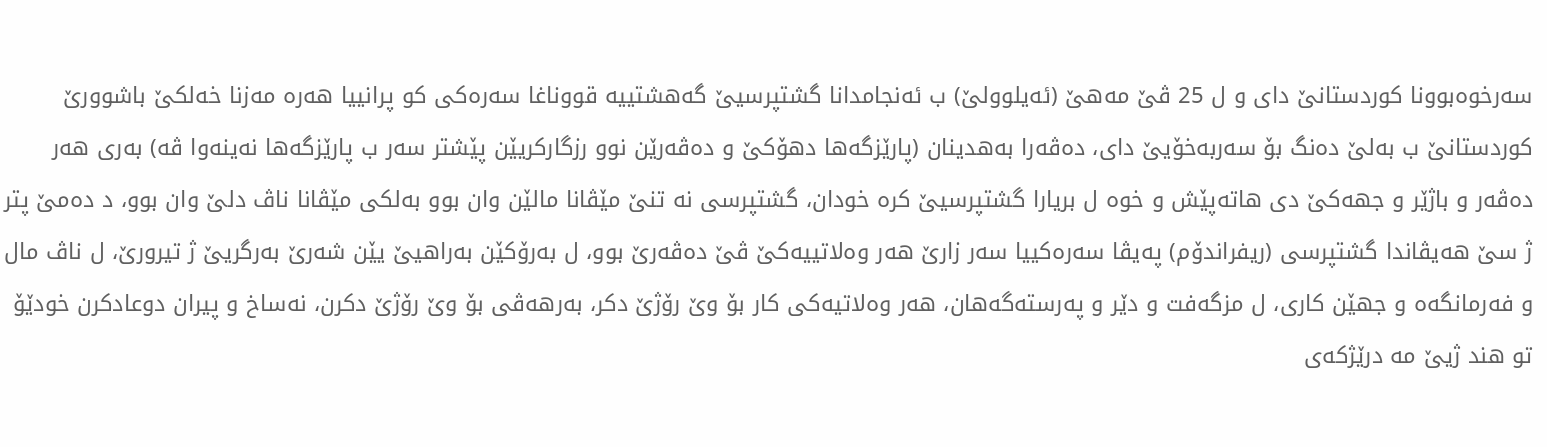سه‌رخوه‌بوونا كوردستانێ داى و ل 25 ڤێ مه‌هێ (ئه‌یلوولێ) ب ئه‌نجامدانا گشتپرسیێ گه‌هشتییه‌ قووناغا سه‌ره‌كى كو پرانییا هه‌ره‌ مه‌زنا خه‌لكێ باشوورێ كوردستانێ ب به‌لێ ده‌نگ بۆ سه‌ربه‌خۆیێ داى، ده‌ڤه‌را به‌هدینان (پارێزگه‌ها دهۆكێ و ده‌ڤه‌رێن نوو رزگاركریێن پێشتر سه‌ر ب پارێزگه‌ها نه‌ینه‌وا ڤه‌) به‌رى هه‌ر ده‌ڤه‌ر و باژێر و جهه‌كێ دی هاته‌پێش و خوه‌ ل بریارا گشتپرسیێ كره‌ خودان، گشتپرسى نه‌ تنێ مێڤانا مالێن وان بوو به‌لكى مێڤانا ناڤ دلێ وان بوو، د ده‌مێ پتر ژ سێ هه‌یڤاندا گشتپرسى (ریفراندۆم) په‌یڤا سه‌ره‌كییا سه‌ر زارێ هه‌ر وه‌لاتییه‌كێ ڤێ ده‌ڤه‌رێ بوو، ل به‌رۆكێن به‌راهیێ یێن شه‌رێ به‌رگریێ ژ تیرورێ، ل ناڤ مال و فه‌رمانگه‌ه و جهێن كارى، ل مزگه‌فت و دێر و په‌رسته‌گه‌هان، هه‌ر وه‌لاتیه‌كى كار بۆ وێ رۆژێ دكر، به‌رهه‌ڤى بۆ وێ رۆژێ دكرن، نه‌ساخ و پیران دوعادكرن خودێۆ تو هند ژیێ مه‌ درێژكه‌ى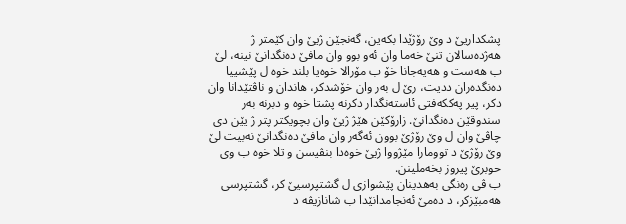پشكداریێ د وێ رۆژێدا بكه‌ین، گه‌نجێن ژیێ وان كێمتر ژ هه‌ژده‌سالان تنێ خه‌ما وان ئه‌و بوو وان مافێ ده‌نگدانێ نینه‌، لێ ب هه‌ست و هه‌یه‌جانا خۆ ب مۆرالا خوه‌یا بلند خوه‌ ل پێشییا ده‌نگده‌ران ددیت، رێ ل به‌ر وان خۆشدكر، هاندان و ناڤتێدانا وان دكر، پیر په‌ككه‌فتى ئاسته‌نگدار دكرنه‌ پشتا خوه‌ و دبرنه‌ به‌ر سندوقێن ده‌نگدانێ. زارۆكێن هێژ ژیێ وان بچویكتر پتر ژ یێن دى چاڤێ وان ل وێ رۆژێ بوون ئه‌گه‌ر وان مافێ ده‌نگدانێ نه‌بیت لێ وێ رۆژێ د توومارا مێژووا ژیێ خوه‌دا بنڤیسن و تلا خوه‌ ب وى حوبرێ پیروز بخه‌ملینن.
ب ڤى ره‌نگى به‌هدینان پێشوازى ل گشتپرسیێ كر، گشتپرسى هه‌مبێزكر، د ده‌مێ ئه‌نجامدانێدا ب شانازیڤه‌ د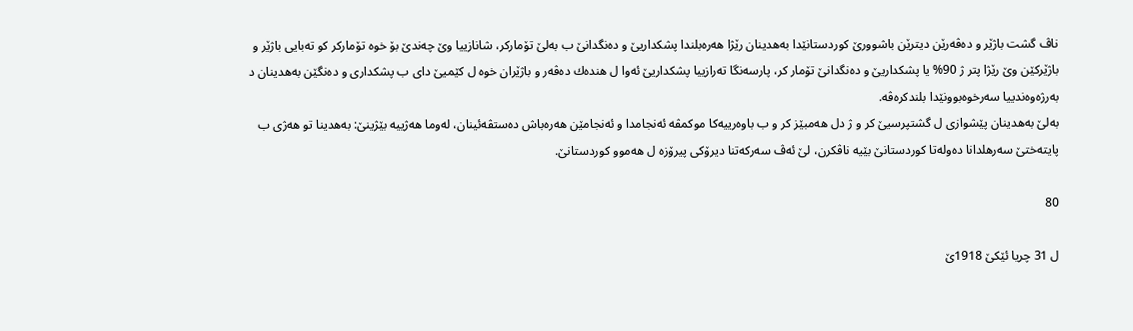ناڤ گشت باژێر و ده‌ڤه‌رێن دیترێن باشوورێ كوردستانێدا به‌هدینان رێژا هه‌ره‌بلندا پشكداریێ و ده‌نگدانێ ب به‌لێ تۆماركر، شانازییا وێ چه‌ندێ بۆ خوه‌ تۆماركر كو ته‌بایى باژێر و باژێركێن وێ رێژا پتر ژ 90% یا پشكداریێ و ده‌نگدانێ تۆمار كر، پارسه‌نگا ته‌رازییا پشكداریێ ئه‌وا ل هنده‌ك ده‌ڤه‌ر و باژێران خوه‌ ل كێمیێ داى ب پشكدارى و ده‌نگێن به‌هدینان د به‌رژه‌وه‌ندییا سه‌رخوه‌بوونێدا بلندكره‌ڤه‌.
به‌لێ به‌هدینان پێشوازى ل گشتپرسیێ كر و ژ دل هه‌مبێز كر و ب باوه‌رییه‌كا موكمڤه‌ ئه‌نجامدا و ئه‌نجامێن هه‌ره‌باش ده‌ستڤه‌ئینان، له‌وما هه‌ژییه‌ بێژینێ: به‌هدینا تو هه‌ژى ب پایته‌ختێ سه‌رهلدانا ده‌وله‌تا كوردستانێ بێیه‌ ناڤكرن، لێ ئه‌ڤ سه‌ركه‌تنا دیرۆكى پیرۆزه‌ ل هه‌موو كوردستانێ.

80

ل 31 چریا ئێكێ 1918ێ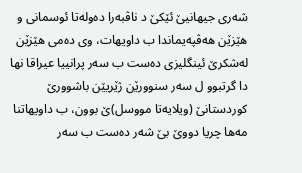شه‌رى جیهانیێ ئێكێ د ناڤبه‌را ده‌وله‌تا ئوسمانى و هێزێن هه‌ڤپه‌یماندا ب داویهات، وى ده‌مى هێزێن له‌شكرێ ئینگلیزى ده‌ست ب سه‌ر پرانییا عیراقا نها دا گرتبوو ل سه‌ر سنوورێن ژێریێن باشوورێ كوردستانێ (ویلایه‌تا مووسل)ێ بوون، ب داویهاتنا مه‌ها چریا دووێ بێ شه‌ر ده‌ست ب سه‌ر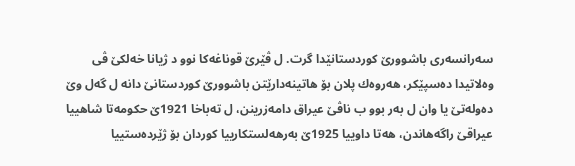سه‌رانسه‌رى باشوورێ كوردستانێدا گرت. ل ڤێرێ قوناغه‌كا نوو د ژیانا خه‌لكێ ڤى وه‌لاتیدا ده‌سپێكر، هه‌روه‌ك پلان بۆ هاتینه‌دارێتن باشوورێ كوردستانێ دانه‌ ل گه‌ل وێ ده‌وله‌تێ یا وان ل به‌ر بوو ب ناڤێ عیراق دامه‌زرینن، ل ته‌باخا 1921ێ حكومه‌تا شاهییا عیراقێ راگه‌هاندن، هه‌تا داوییا 1925ێ به‌رهه‌لستكارییا كوردان بۆ ژێرده‌ستییا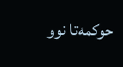حوكمه‌تا نوو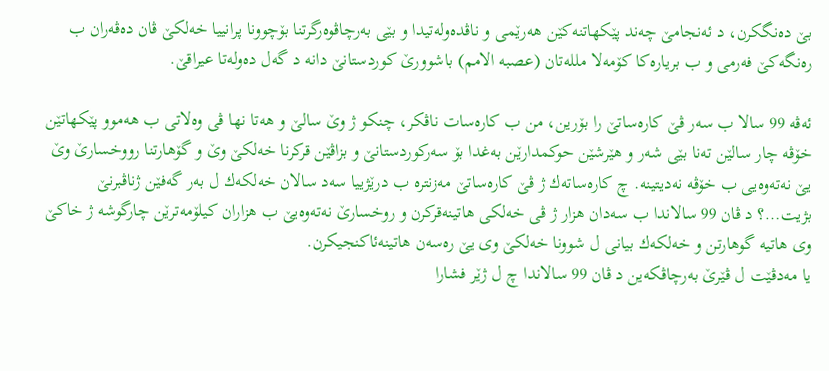بێ ده‌نگكرن، د ئه‌نجامێ چه‌ند پێكهاتنه‌كێن هه‌رێمى و ناڤده‌وله‌تیدا و بێى به‌رچاڤوه‌رگرتنا بۆچوونا پرانییا خه‌لكێ ڤان ده‌ڤه‌ران ب ره‌نگه‌كێ فه‌رمى و ب بریاره‌كا كۆمه‌لا ملله‌تان (عصبه‌ الامم) باشوورێ كوردستانێ دانه‌ د گه‌ل ده‌وله‌تا عیراقێ.

ئه‌ڤه‌ 99 سالا ب سه‌ر ڤێ كاره‌ساتێ را بۆرین، من ب كاره‌سات ناڤكر، چنكو ژ وێ سالێ و هه‌تا نها ڤى وه‌لاتى ب هه‌موو پێكهاتێن خۆڤه‌ چار سالێن ته‌نا بێى شه‌ر و هێرشێن حوكمدارێن به‌غدا بۆ سه‌ركوردستانێ و بزاڤێن قركرنا خه‌لكێ وێ و گۆهارتنا رووخسارێ وێ یێ نه‌ته‌وه‌یى ب خۆڤه‌ نه‌دیتینه‌. چ كاره‌ساته‌ك ژ ڤێ كاره‌ساتێ مه‌زنتره‌ ب درێژییا سه‌د سالان خه‌لكه‌ك ل به‌ر گه‌فێن ژناڤبرنێ بژیت…؟ د ڤان 99 سالاندا ب سه‌دان هزار ژ ڤى خه‌لكى هاتینه‌قركرن و روخسارێ نه‌ته‌وه‌یێ ب هزاران كیلۆمه‌ترێن چارگوشه‌ ژ خاكێ وى هاتیه‌ گوهارتن و خه‌لكه‌ك بیانى ل شوونا خه‌لكێ وى یێ ره‌سه‌ن هاتینه‌ئاكنجیكرن.
یا مه‌دڤێت ل ڤێرێ به‌رچاڤكه‌ین د ڤان 99 سالاندا چ ل ژێر فشارا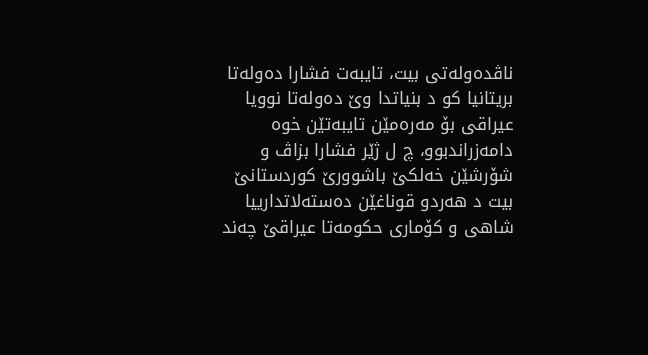ناڤده‌وله‌تى بیت، تایبه‌ت فشارا ده‌وله‌تا بریتانیا كو د بنیاتدا وێ ده‌وله‌تا نوویا عیراقى بۆ مه‌ره‌مێن تایبه‌تێن خوه‌ دامه‌زراندبوو، چ ل ژێر فشارا بزاڤ و شۆرشێن خه‌لكێ باشوورێ كوردستانێ بیت د هه‌ردو قوناغێن ده‌سته‌لاتدارییا شاهى و كۆمارى حكومه‌تا عیراقێ چه‌ند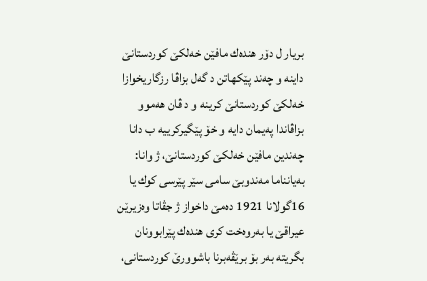بریار ل دۆر هنده‌ك مافێن خه‌لكێ كوردستانێ داینه‌ و چه‌ند پێكهاتن د گه‌ل بزاڤا رزگاریخوازا خه‌لكێ كوردستانێ كرینه‌ و د ڤان هه‌موو بزاڤاندا په‌یمان دایه‌ و خۆ پێگیركرییه‌ ب دانا چه‌ندین مافێن خه‌لكێ كوردستانێ، ژ وانا: به‌یانناما مه‌ندوبێ سامى سێر پێرسى كوك یا 16گولانا 1921 ده‌مێ داخواز ژ جڤاتا وه‌زیرێن عیراقێ یا به‌روه‌خت كرى هنده‌ك پێرابوونان بگریته‌ به‌ر بۆ برێڤه‌برنا باشوورێ كوردستانى،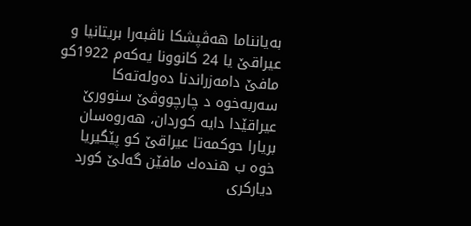به‌یانناما هه‌ڤپشكا ناڤبه‌را بریتانیا و عیراقێ یا 24 كانوونا یه‌كه‌م 1922كو مافێ دامه‌زراندنا ده‌وله‌ته‌كا سه‌ربه‌خوه‌ د چارچووڤێ سنوورێ عیراقێدا دایه‌ كوردان، هه‌روه‌سان بریارا حوكمه‌تا عیراقێ كو پێگیریا خوه‌ ب هنده‌ك مافێن گه‌لێ كورد دیاركرى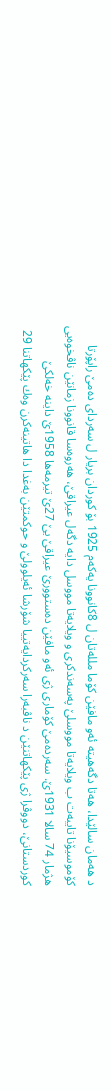د هه‌مان سالێدا، هه‌تا دگه‌هیته‌ ئه‌و مافێن كۆما ملله‌تان ل 8كانوونا یه‌كه‌م 1925 بۆ كوردان بریار ل سه‌رداى ده‌مێ راپۆرتا كۆموسیۆنا تایبه‌ت ب ویلایه‌تا مووسلێ په‌سه‌ندكرى و ویلایه‌تا مووسل دایه‌ دگه‌ل عیراقێ، هه‌روه‌سا قانوونا زمانێن ناڤخوه‌یى هژمار 74 سالا 1931ێ. سه‌رده‌مێ كۆمارى ژى ئه‌و مافێن ده‌ستوورێ عیراقێ یێ 27ێ تیرمه‌ها 1958ێ داینه‌ خه‌لكێ كوردستانێ، دووڤرا ژى پێكهاتنێن د ناڤبه‌را سه‌ركردایه‌تییا شۆرشا ئه‌یلوولێ و حوكمتێن به‌غدا دا هاتینه‌كرن وه‌ك پێكهاتنا 29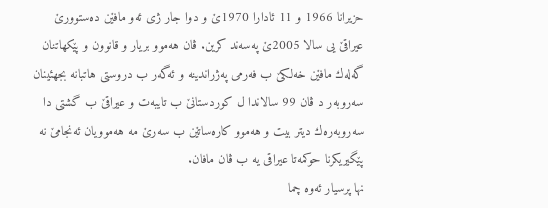حزیرانا 1966 و 11 ئادارا 1970ێ و دوا جار ژى ئه‌و مافێن ده‌ستوورێ عیراقێ یى سالا 2005ێ په‌سه‌ند كرین. ڤان هه‌موو بریار و قانوون و پێكهاتنان گه‌له‌ك مافێن خه‌لكێ ب فه‌رمى په‌ژراندینه‌ و ئه‌گه‌ر ب دروستى هاتبانه‌ بجهئینان سه‌روبه‌ر د ڤان 99 سالاندا ل كوردستانێ ب تایبه‌ت و عیراقێ ب گشتى دا سه‌روبه‌ره‌ك دیتر بیت و هه‌موو كاره‌ساتێن ب سه‌رێ مه‌ هه‌موویان ئه‌نجامێ نه‌ پێگیریكرنا حوكمه‌تا عیراقى یه‌ ب ڤان مافان.
نها پرسیار ئه‌وه‌ چما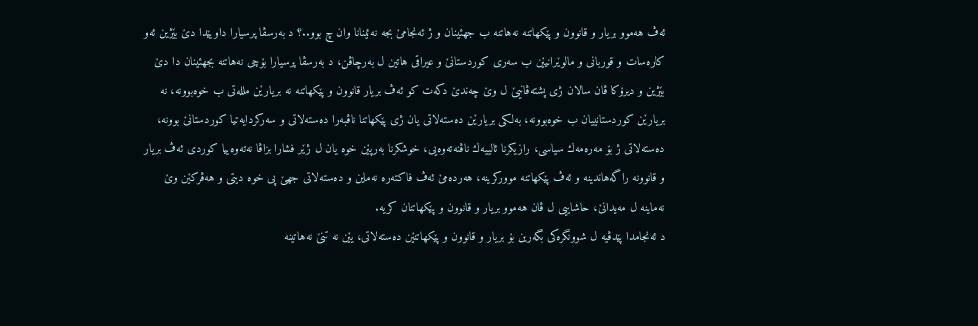ئه‌ڤ هه‌موو بریار و قانوون و پێكهاتنه‌ نه‌هاتنه‌ ب جهئینان و ژ ئه‌نجامێ بجه نه‌ئینانا وان چ بوو..؟ د به‌رسڤا پرسیارا داویێدا دێ بێژین ئه‌و كاره‌سات و قوربانى و مالوێرانیێن ب سه‌رى كوردستانێ و عیراقى هاتین ل به‌رچاڤن، د به‌رسڤا پرسیارا بۆچى نه‌هاتنه‌ بجهئینان دا دێ بێژین و دیرۆكا ڤان سالان ژى پشته‌ڤانیێ ل وێ چه‌ندێ دكه‌ت كو ئه‌ڤ بریار قانوون و پێكهاتنه‌ نه‌ بریارێن ملله‌تى ب خوه‌بوونه‌، نه‌ بریارێن كوردستانییان ب خوه‌بوونه‌، به‌لكى بریارێن ده‌سته‌لاتى یان ژى پێكهاتنا ناڤبه‌را ده‌سته‌لاتى و سه‌ركردایه‌تیا كوردستانێ بوونه‌، ده‌سته‌لاتى ژ بۆ مه‌ره‌مه‌ك سیاسى، رازیكرنا ئالییه‌ك ناڤنه‌ته‌وه‌یى، خوشكرنا به‌رپێن خوه‌ یان ل ژێر فشارا بزاڤا نه‌ته‌وه‌ییا كوردى ئه‌ڤ بریار و قانوونه‌ راگه‌هاندینه‌ و ئه‌ڤ پێكهاتنه‌ مووركرینه‌، هه‌رده‌مێ ئه‌ڤ فاكته‌ره‌ نه‌ماین و ده‌سته‌لاتى جهێ پى خوه‌ دیتى و هه‌ڤركێن وێ نه‌ماینه‌ ل مه‌یدانێ، حاشاییى ل ڤان هه‌موو بریار و قانوون و پێكهاتنان كریه‌.
د ئه‌نجامدا پێدڤیه‌ ل شوونگره‌كى بگه‌رین بۆ بریار و قانوون و پێكهاتنێن ده‌سته‌لاتى، یێن نه‌ تنێ نه‌هاتینه‌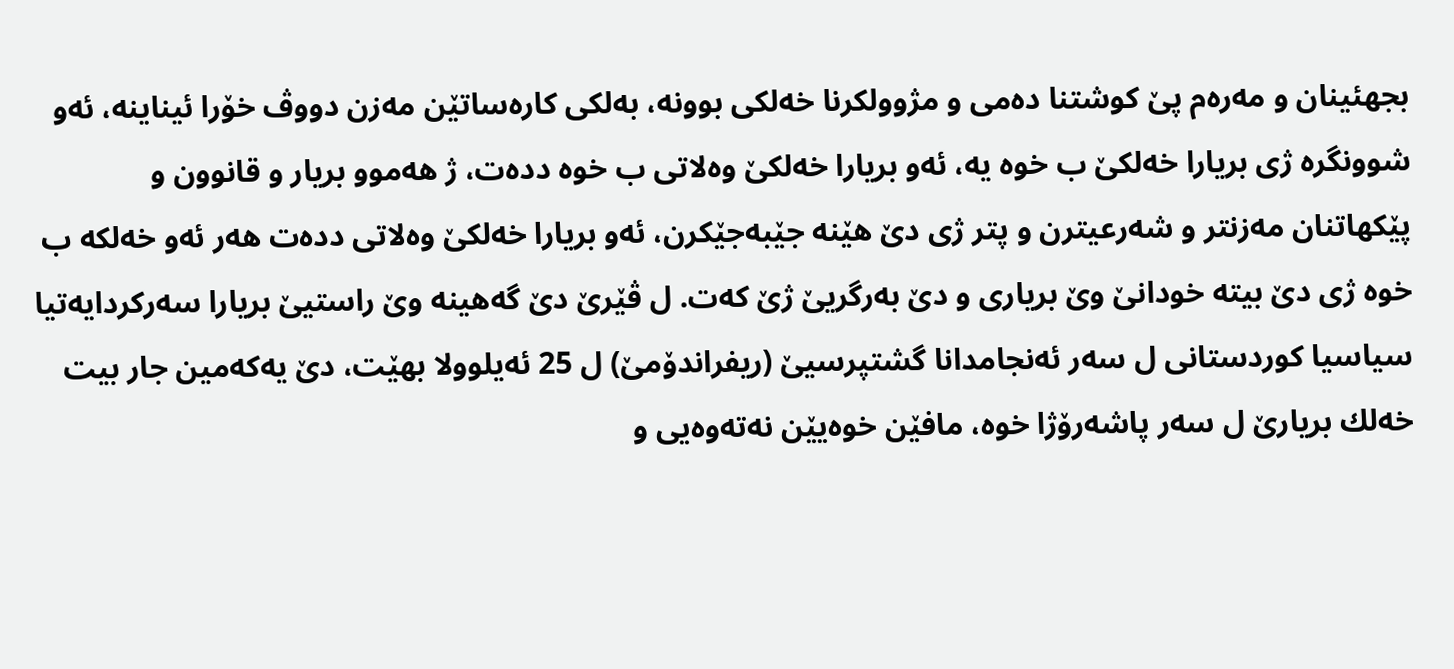بجهئینان و مه‌ره‌م پێ كوشتنا ده‌مى و مژوولكرنا خه‌لكى بوونه‌، به‌لكى كاره‌ساتێن مه‌زن دووڤ خۆرا ئیناینه‌، ئه‌و شوونگره‌ ژى بریارا خه‌لكێ ب خوه‌ یه‌، ئه‌و بریارا خه‌لكێ وه‌لاتى ب خوه‌ دده‌ت، ژ هه‌موو بریار و قانوون و پێكهاتنان مه‌زنتر و شه‌رعیترن و پتر ژى دێ هێنه‌ جێبه‌جێكرن، ئه‌و بریارا خه‌لكێ وه‌لاتى دده‌ت هه‌ر ئه‌و خه‌لكه‌ ب خوه‌ ژى دێ بیته‌ خودانێ وێ بریارى و دێ به‌رگریێ ژێ كه‌ت. ل ڤێرێ دێ گه‌هینه‌ وێ راستیێ بریارا سه‌ركردایه‌تیا سیاسیا كوردستانى ل سه‌ر ئه‌نجامدانا گشتپرسیێ (ریفراندۆمێ) ل 25 ئه‌یلوولا بهێت، دێ یه‌كه‌مین جار بیت خه‌لك بریارێ ل سه‌ر پاشه‌رۆژا خوه‌، مافێن خوه‌یێن نه‌ته‌وه‌یى و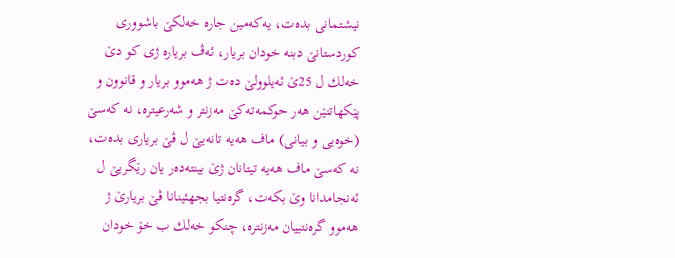نیشتمانى بده‌ت، یه‌كه‌مین جاره‌ خه‌لكێ باشوورى كوردستانێ دبنه‌ خودان بریار، ئه‌ڤ بریاره‌ ژى كو دێ خه‌لك ل 25ێ ئه‌یلوولێ ده‌ت ژ هه‌موو بریار و قانوون و پێكهاتنێن هه‌ر حوكمه‌ته‌كێ مه‌زنتر و شه‌رعیتره‌، نه‌ كه‌سێ (خوه‌یى و بیانى) ماف هه‌یه‌ تانه‌یێ ل ڤێ بریارى بده‌ت، نه‌ كه‌سێ ماف هه‌یه‌ تیتانان ژێ بینته‌ده‌ر یان رێگریێ ل ئه‌نجامدانا وێ بكه‌ت، گره‌نتیا بجهئینانا ڤێ بریارێ ژ هه‌موو گره‌نتییان مه‌زنتره‌، چنكو خه‌لك ب خۆ خودان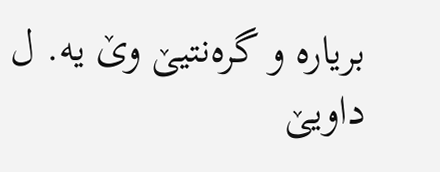بریاره‌ و گره‌نتیێ وێ یه‌. ل داویێ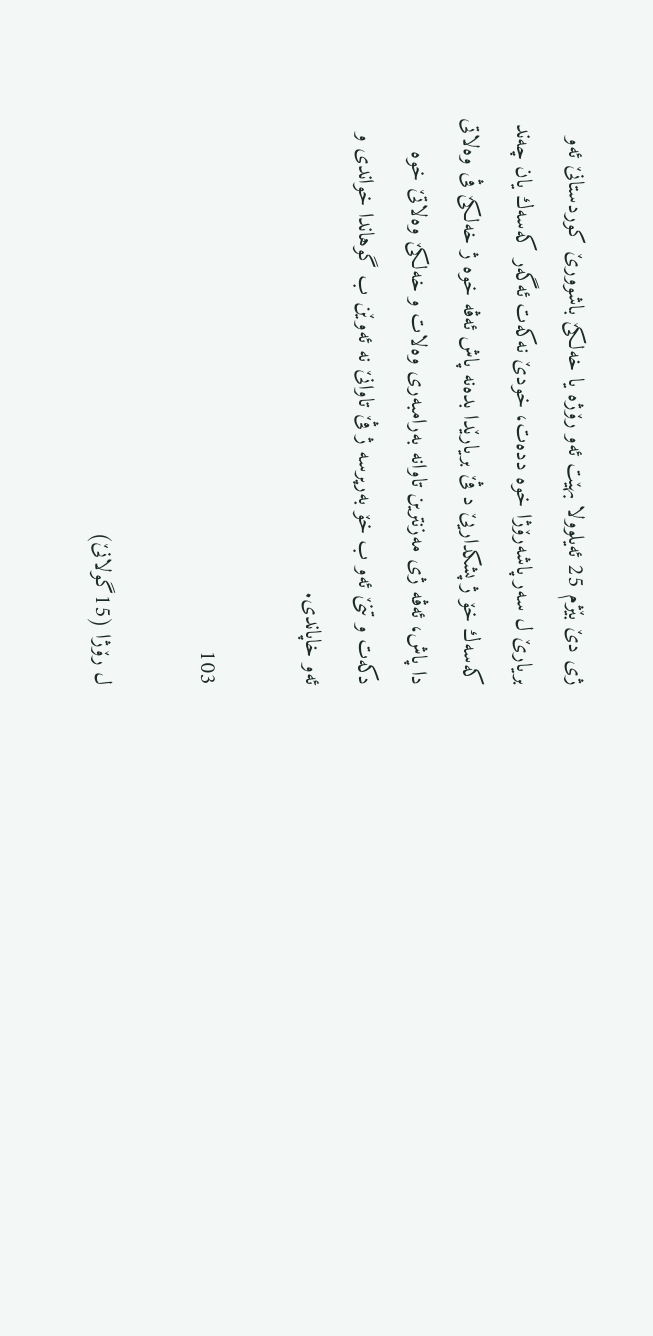ژى دێ بێژم 25 ئه‌یلوولا بهێت ئه‌و رۆژه‌ یا خه‌لكێ باشوورێ كوردستانێ ئه‌و بریارێ ل سه‌ر پاشه‌رۆژا خوه‌ دده‌ت، خودێ نه‌كه‌ت ئه‌گه‌ر كه‌سه‌ك یان چه‌ند كه‌سه‌ك خۆ ژ پشكداریێ د ڤێ بریارێدا بده‌نه‌ پاش ئه‌ڤه‌ خوه‌ ژ خه‌لكێ ڤى وه‌لاتى دا پاش، ئه‌ڤه‌ ژى مه‌زنترین تاوانه‌ به‌رامبه‌رى وه‌لات و خه‌لكێ وه‌لاتێ خوه‌ دكه‌ت و تنێ ئه‌و ب خۆ به‌رپرسه‌ ژ ڤێ تاوانێ نه‌ ئه‌وێن ب گوهاندا خواندى و ئه‌و خاپاندى.

103

ل رۆژا (15گولانێ)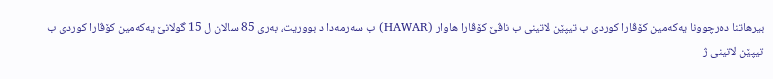بیرهاتنا ده‌رچوونا یه‌كه‌مین كۆڤارا كوردى ب تیپێن لاتینى ب ناڤێ كۆڤارا هاوار (HAWAR) ب سه‌رمه‌دا د بووریت، به‌رى 85 سالان ل 15 گولانێ یه‌كه‌مین كۆڤارا كوردى ب تیپێن لاتینى ژ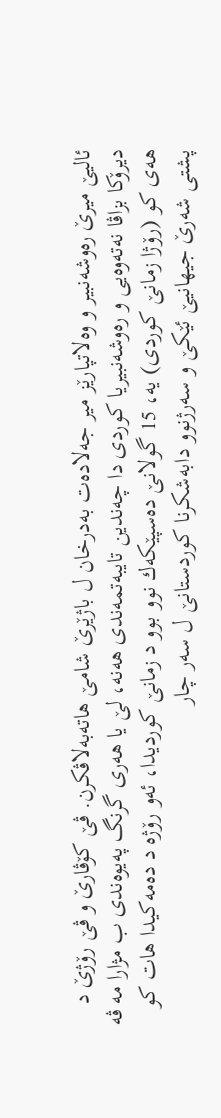ئالیێ میرێ ره‌وشه‌نبیر و وه‌لاتپارێز میر جه‌لاده‌ت به‌درخان ل باژێرێ شامێ هاته‌به‌لاڤكرن. ڤێ كۆڤارێ و ڤێ رۆژێ د دیرۆكا بزاڤا نه‌ته‌وه‌یى و ره‌وشه‌نبیریا كوردی دا چه‌ندین تایبه‌تمه‌ندى هه‌نه‌، لێ یا هه‌رى گرنگ په‌یوه‌ندى ب مژارا مه‌ ڤه‌ هه‌ى كو (رۆژا زمانێ كوردى) یه‌، 15 گولانێ ده‌سپێكه‌ك نوو بوو د زمانێ كوردیدا، ئه‌و رۆژه‌ د ده‌مه‌كیدا هات كو پشتى شه‌رێ جیهانیێ ئێكێ و سه‌رژنوو دابه‌شكرنا كوردستانێ ل سه‌ر چار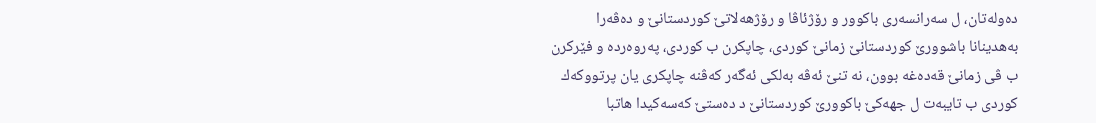ده‌وله‌تان، ل سه‌رانسه‌رى باكوور و رۆژئاڤا و رۆژهه‌لاتێ كوردستانێ و ده‌ڤه‌را به‌هدینانا باشوورێ كوردستانێ زمانێ كوردى، چاپكرن ب كوردى، په‌روه‌رده‌ و فێركرن ب ڤى زمانێ قه‌ده‌غه‌ بوون، نه‌ تنێ ئه‌ڤه‌ به‌لكى ئه‌گه‌ر كه‌ڤنه‌ چاپكرى یان پرتووكه‌ك كوردى ب تایبه‌ت ل جهه‌كێ باكوورێ كوردستانێ د ده‌ستێ كه‌سه‌كیدا هاتبا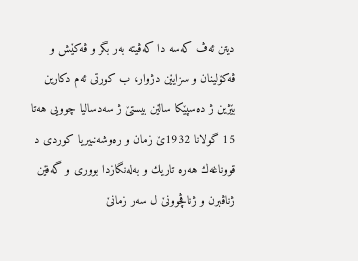دیتن ئه‌ڤ كه‌سه‌ دا كه‌ڤیته‌ به‌ر بگر و ڤه‌كێش و ڤه‌كۆلینان و سزایێن دژوار، ب كورتى ئه‌م دكارین بێژین ژ ده‌سپێكا سالێن بیستێ ژ سه‌دسالیا چوویى هه‌تا 15 گولانا 1932ێ زمان و ره‌وشه‌نبیریا كوردى د قووناغه‌ك هه‌ره‌ تاریك و به‌له‌نگازدا بوورى و گه‌فێن ژناڤبرن و ژناڤچوونێ ل سه‌ر زمانێ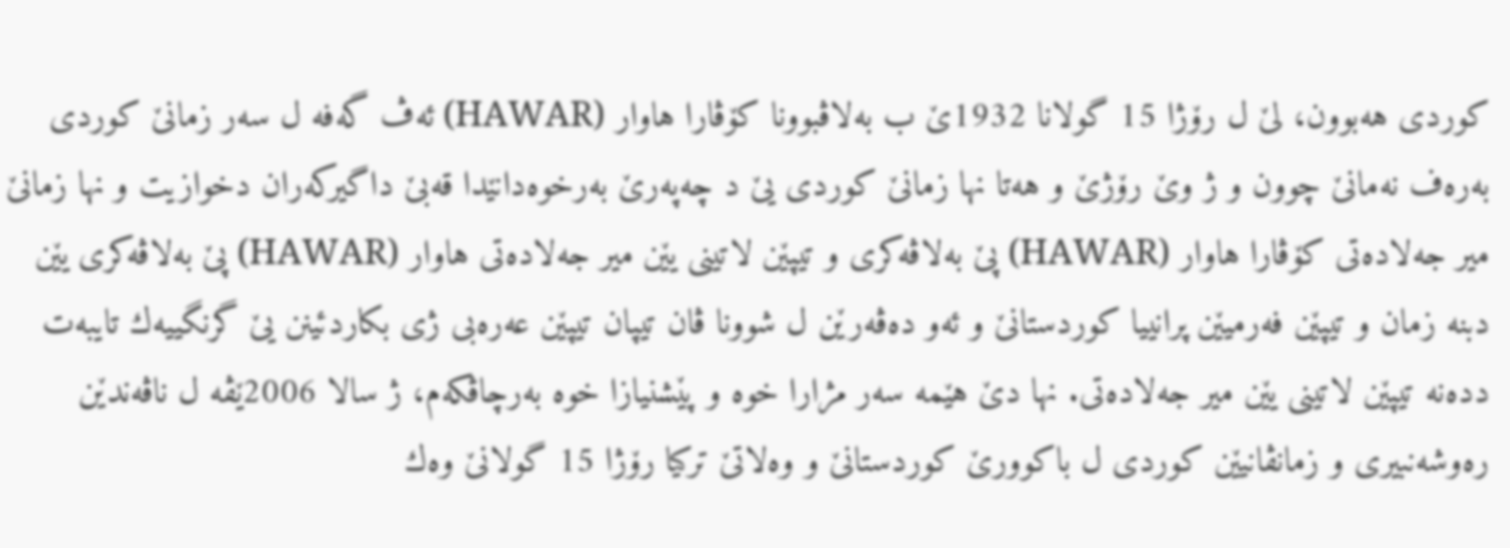كوردى هه‌بوون، لێ ل رۆژا 15 گولانا 1932ێ ب به‌لاڤبوونا كۆڤارا هاوار (HAWAR) ئه‌ڤ گه‌فه‌ ل سه‌ر زمانێ كوردى به‌ره‌ف نه‌مانێ چوون و ژ وێ رۆژێ و هه‌تا نها زمانێ كوردى یێ د چه‌په‌رێ به‌رخوه‌دانێدا قه‌بێ داگیركه‌ران دخوازیت و نها زمانێ میر جه‌لاده‌تى كۆڤارا هاوار (HAWAR) پێ به‌لاڤه‌كرى و تیپێن لاتینى یێن میر جه‌لاده‌تى هاوار (HAWAR) پێ به‌لاڤه‌كرى یێن دبنه‌ زمان و تیپێن فه‌رمیێن پرانییا كوردستانێ و ئه‌و ده‌ڤه‌رێن ل شوونا ڤان تیپان تیپێن عه‌ره‌بى ژى بكاردئینن یێ گرنگییه‌ك تایبه‌ت دده‌نه‌ تیپێن لاتینى یێن میر جه‌لاده‌تى. نها دێ هێمه‌ سه‌ر مژارا خوه‌ و پێشنیازا خوه‌ به‌رچاڤكه‌م، ژ سالا 2006ێڤه‌ ل ناڤه‌ندێن ره‌وشه‌نبیرى و زمانڤانیێن كوردى ل باكوورێ كوردستانێ و وه‌لاتێ تركیا رۆژا 15 گولانێ وه‌ك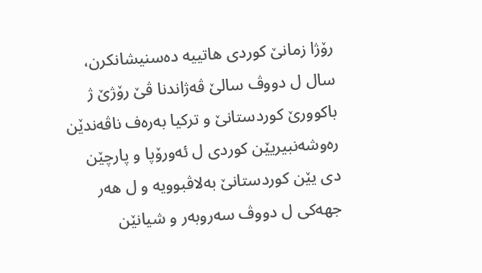رۆژا زمانێ كوردى هاتییه‌ ده‌سنیشانكرن، سال ل دووڤ سالێ ڤه‌ژاندنا ڤێ رۆژێ ژ باكوورێ كوردستانێ و تركیا به‌ره‌ف ناڤه‌ندێن ره‌وشه‌نبیریێن كوردى ل ئه‌ورۆپا و پارچێن دى یێن كوردستانێ به‌لاڤبوویه‌ و ل هه‌ر جهه‌كى ل دووڤ سه‌روبه‌ر و شیانێن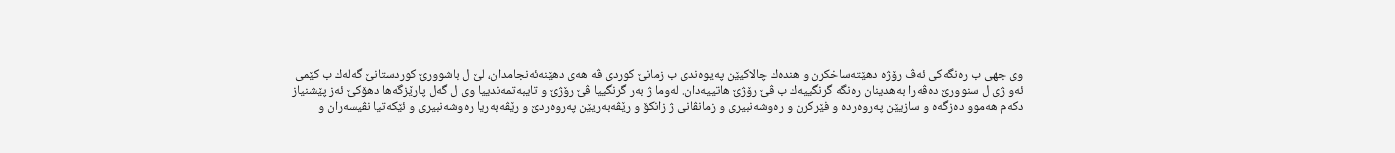وى جهى ب ره‌نگه‌كى ئه‌ڤ رۆژه‌ دهێته‌ساخكرن و هنده‌ك چالاكیێن په‌یوه‌ندى ب زمانێ كوردى ڤه‌ هه‌ى دهێنه‌ئه‌نجامدان، لێ ل باشوورێ كوردستانێ گه‌له‌ك ب كێمى ئه‌و ژى ل سنوورێ ده‌ڤه‌را به‌هدینان ره‌نگه‌ گرنگییه‌ك ب ڤێ رۆژێ هاتییه‌دان. له‌وما ژ به‌ر گرنگییا ڤێ رۆژێ و تایبه‌تمه‌ندییا وى ل گه‌ل پارێزگه‌ها دهۆكێ ئه‌ز پێشنیاز دكه‌م هه‌موو ده‌زگه‌ه و سازیێن په‌روه‌رده‌ و فێركرن و ره‌وشه‌نبیرى و زمانڤانى ژ زانكۆ و رێڤه‌به‌ریێن په‌روه‌ردێ و رێڤه‌به‌ریا ره‌وشه‌نبیرى و ئێكه‌تیا نڤیسه‌ران و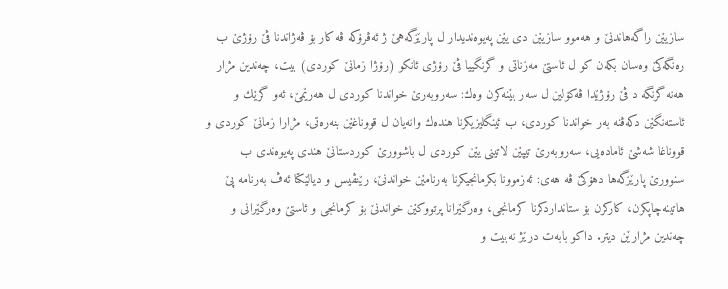سازیێن راگه‌هاندنێ و هه‌موو سازیێن دى یێن په‌یوه‌ندیدار ل پارێزگه‌هێ ژ ئه‌ڤرۆكه‌ ڤه‌ كار بۆ ڤه‌ژاندنا ڤێ رۆژێ ب ره‌نگه‌كێ وه‌سان بكه‌ن كو ل ئاستێ مه‌زناتى و گرنگییا ڤێ رۆژى ئانكو (رۆژا زمانێ كوردى) بیت، چه‌ندین مژار هه‌نه‌ گرنگه‌ د ڤێ رۆژێدا ڤه‌كۆلین ل سه‌ر بێنه‌كرن وه‌ك: سه‌روبه‌رێ خواندنا كوردى ل هه‌رێمێ، ئه‌و گرێك و ئاسته‌نگێن دكه‌ڤنه‌ به‌ر خواندنا كوردى، ب ئینگلیزیكرنا هنده‌ك وانه‌یان ل قووناغێن بنه‌ره‌تى، مژارا زمانێ كوردى و قووناغا شه‌شێ ئاماده‌یى، سه‌روبه‌رێ تیپێن لاتینى یێن كوردى ل باشوورێ كوردستانێ هندى په‌یوه‌ندى ب سنوورێ پارێزگه‌ها دهۆكێ ڤه‌ هه‌ى: ئه‌زموونا بكرمانجیكرنا به‌رنامێن خواندنێ، رێنڤیس و دیالێكتا ئه‌ڤ به‌رنامه‌ پێ هاتینه‌چاپكرن، كاركرن بۆ ستانداردكرنا كرمانجى، وه‌رگێرانا پرتووكێن خواندنێ بۆ كرمانجى و ئاستێ وه‌رگێرانى و چه‌ندین مژارێن دیتر. داكو بابه‌ت درێژ نه‌بیت و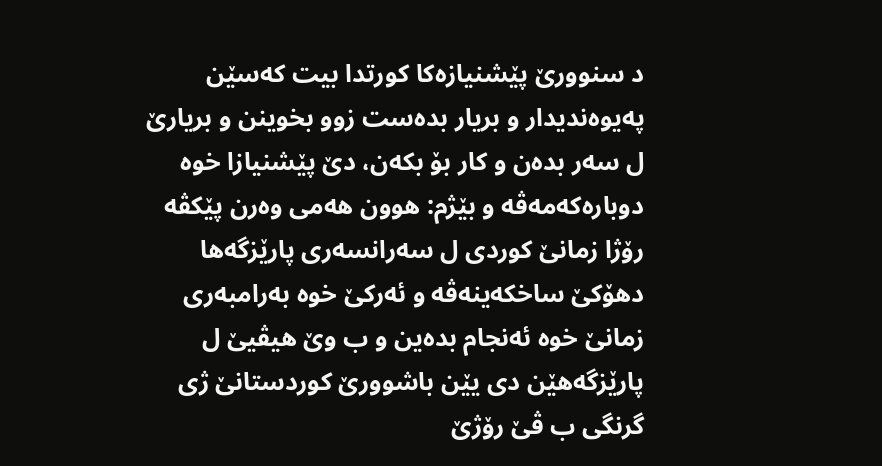د سنوورێ پێشنیازه‌كا كورتدا بیت كه‌سێن په‌یوه‌ندیدار و بریار بده‌ست زوو بخوینن و بریارێ ل سه‌ر بده‌ن و كار بۆ بكه‌ن، دێ پێشنیازا خوه‌ دوباره‌كه‌مه‌ڤه‌ و بێژم: هوون هه‌مى وه‌رن پێكڤه‌ رۆژا زمانێ كوردى ل سه‌رانسه‌رى پارێزگه‌ها دهۆكێ ساخكه‌ینه‌ڤه‌ و ئه‌ركێ خوه‌ به‌رامبه‌رى زمانێ خوه‌ ئه‌نجام بده‌ین و ب وێ هیڤیێ ل پارێزگه‌هێن دى یێن باشوورێ كوردستانێ ژى گرنگى ب ڤێ رۆژێ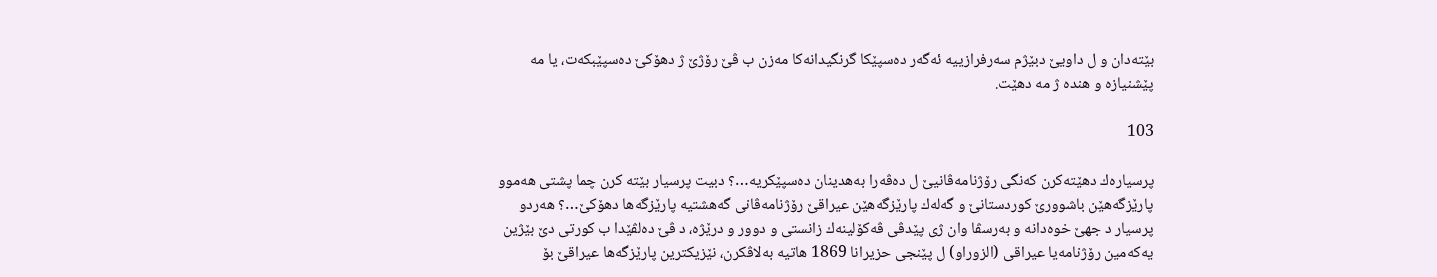بێته‌دان و ل داویێ دبێژم سه‌رفرازییه‌ ئه‌گه‌ر ده‌سپێكا گرنگیدانه‌كا مه‌زن ب ڤێ رۆژێ ژ دهۆكێ ده‌سپێبكه‌ت، یا مه‌ پێشنیازه‌ و هنده‌ ژ مه‌ دهێت.

103

پرسیاره‌ك دهێته‌كرن كه‌نگى رۆژنامه‌ڤانیێ ل ده‌ڤه‌را به‌هدینان ده‌سپێكریه‌…؟ دبیت پرسیار بێته‌ كرن چما پشتى هه‌موو پارێزگه‌هێن باشوورێ كوردستانێ و گه‌له‌ك پارێزگه‌هێن عیراقێ رۆژنامه‌ڤانى گه‌هشتیه‌ پارێزگه‌ها دهۆكێ…؟ هه‌ردو پرسیار د جهێ خوه‌دانه‌ و به‌رسڤا وان ژى پێدڤى ڤه‌كۆلینه‌ك زانستى و دوور و درێژه‌، د ڤێ ده‌لڤێدا ب كورتى دێ بێژین یه‌كه‌مین رۆژنامه‌یا عیراقى (الزورا‌و) ل پێنجى حزیرانا 1869 هاتیه‌ به‌لاڤكرن، نێزیكترین پارێزگه‌ها عیراقێ بۆ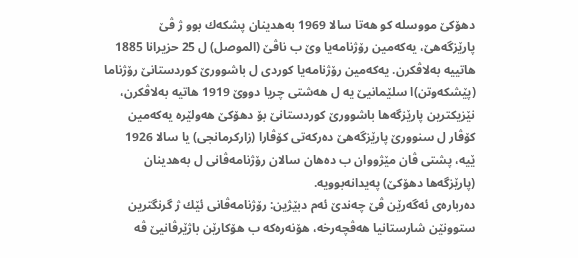دهۆكێ مووسله‌ كو هه‌تا سالا 1969 به‌هدینان پشكه‌ك بوو ژ ڤێ پارێزگه‌هێ، یه‌كه‌مین رۆژنامه‌یا وێ ب ناڤێ (الموصل) ل 25 حزیرانا 1885 هاتییه‌ به‌لاڤكرن. یه‌كه‌مین رۆژنامه‌یا كوردى ل باشوورێ كوردستانێ رۆژناما (پێشكه‌وتن)ا سلێمانیێ یه‌ ل هه‌شتى چریا دووێ 1919 هاتیه‌ به‌لاڤكرن، نێزیكترین پارێزگه‌ها باشوورێ كوردستانێ بۆ دهۆكێ هه‌ولێره‌ یه‌كه‌مین كۆڤار ل سنوورێ پارێزگه‌هێ ده‌ركه‌تى كۆڤارا (زاركرمانجى) یا سالا 1926 ێیه‌، پشتى ڤان مێژووان ب ده‌هان سالان رۆژنامه‌ڤانى ل به‌هدینان (پارێزگه‌ها دهۆكێ) په‌یدانه‌بوویه‌.
ده‌رباره‌ى ئه‌گه‌رێن ڤێ چه‌ندێ ئه‌م دبێژین: رۆژنامه‌ڤانى ئێك ژ گرنگترین ستوونێن شارستانیا هه‌ڤچه‌رخه‌، هۆنه‌ره‌كه‌ ب هۆكارێن باژێرڤانیێ ڤه‌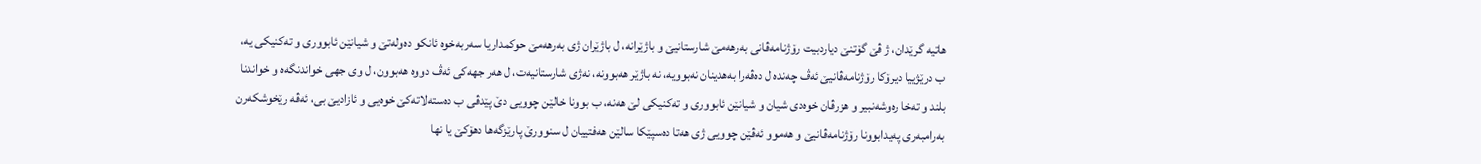هاتیه‌ گرێدان، ژ ڤێ گۆتنێ دیاردبیت رۆژنامه‌ڤانى به‌رهه‌مێ شارستانیێ و باژێرانه‌، ل باژێران ژى به‌رهه‌مێ حوكمداریا سه‌ربه‌خوه‌ ئانكو ده‌وله‌تێ و شیانێن ئابوورى و ته‌كنیكى یه‌، ب درێژییا دیرۆكا رۆژنامه‌ڤانیێ ئه‌ڤ چه‌نده‌ ل ده‌ڤه‌را به‌هدینان نه‌بوویه‌، نه‌ باژێر هه‌بوونه‌، نه‌ژى شارستانیه‌ت، ل هه‌ر جهه‌كى ئه‌ڤ دووه‌ هه‌بوون، ل وى جهى خواندنگه‌ه و خواندنا بلند و ته‌خا ره‌وشه‌نبیر و هزرڤان خوه‌دى شیان و شیانێن ئابوورى و ته‌كنیكى لێ هه‌نه‌، ب بوونا خالێن چوویى دێ پێدڤى ب ده‌سته‌لاته‌كێ خوه‌یى و ئازادیێ بى، ئه‌ڤه‌ رێخوشكه‌رن به‌رامبه‌رى په‌یدابوونا رۆژنامه‌ڤانیێ و هه‌موو ئه‌ڤێن چوویى ژى هه‌تا ده‌سپێكا سالێن هه‌فتییان ل سنوورێ پارێزگه‌ها دهۆكێ یا نها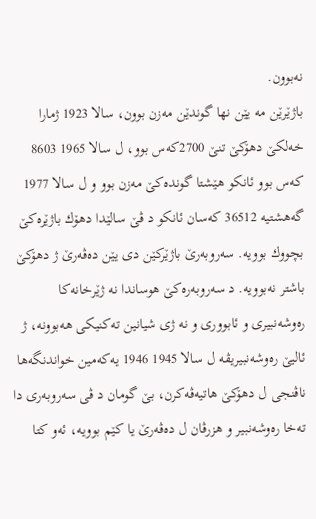نه‌بوون.
باژێرێن مه‌ یێن نها گوندێن مه‌زن بوون، سالا 1923 ژمارا خه‌لكێ دهۆكێ تنێ 2700كه‌س بوو، ل سالا 1965 8603 كه‌س بوو ئانكو هێشتا گونده‌كێ مه‌زن بوو و ل سالا 1977 گه‌هشتیه‌ 36512 كه‌سان ئانكو د ڤێ سالێدا دهۆك باژێره‌كێ بچووك بوویه‌. سه‌روبه‌رێ باژێركێن دى یێن ده‌ڤه‌رێ ژ دهۆكێ باشتر نه‌بوویه‌. د سه‌روبه‌ره‌كێ هوساندا نه‌ ژێرخانه‌كا ره‌وشه‌نبیرى و ئابوورى و نه‌ ژى شیانین ته‌كنیكى هه‌بوونه‌، ژ ئالیێ ره‌وشه‌نبیریڤه‌ ل سالا 1945 1946 یه‌كه‌مین خواندنگه‌ها ناڤنجى ل دهۆكێ هاتیه‌ڤه‌كرن، بێ گومان د ڤى سه‌روبه‌ری دا ته‌خا ره‌وشه‌نبیر و هزرڤان ل ده‌ڤه‌رێ یا كێم بوویه‌، ئه‌و كتا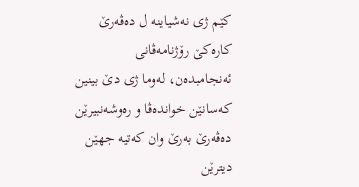كێم ژى نه‌شیاینه‌ ل ده‌ڤه‌رێ كاره‌كێ رۆژنامه‌ڤانى ئه‌نجامبده‌ن، له‌وما ژى دێ بینین كه‌سانێن خوانده‌ڤا و ره‌وشه‌نبیرێن ده‌ڤه‌رێ به‌رێ وان كه‌تیه‌ جهێن دیترێن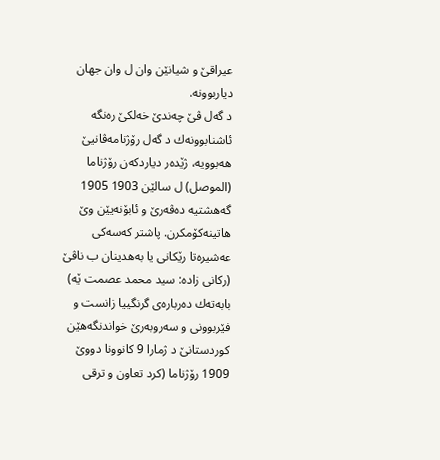عیراقێ و شیانێن وان ل وان جهان دیاربوونه‌.
د گه‌ل ڤێ چه‌ندێ خه‌لكێ ره‌نگه‌ ئاشنابوونه‌ك د گه‌ل رۆژنامه‌ڤانیێ هه‌بوویه‌، ژێده‌ر دیاردكه‌ن رۆژناما (الموصل) ل سالێن 1903 1905 گه‌هشتیه‌ ده‌ڤه‌رێ و ئابۆنه‌یێن وێ هاتینه‌كۆمكرن. پاشتر كه‌سه‌كى عه‌شیره‌تا رێكانى یا به‌هدینان ب ناڤێ (ركانى زاده‌: سید محمد عصمت ێه) بابه‌ته‌ك ده‌رباره‌ى گرنگییا زانست و فێربوونى و سه‌روبه‌رێ خواندنگه‌هێن كوردستانێ د ژمارا 9 كانوونا دووێ 1909 رۆژناما (كرد تعاون و ترقى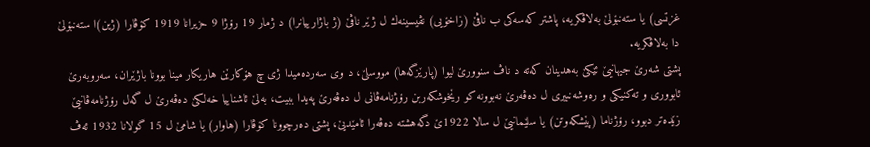غزتسى) یا سته‌نبۆلێ به‌لاڤكریه‌، پاشتر كه‌سه‌كى ب ناڤێ (زاخۆیى) نڤیسینه‌ك ل ژێر ناڤێ (ژ باژارییانرا) د ژمار 19 رۆژا 9 حزیرانا 1919 كۆڤارا (ژین)ا سته‌نبۆلێ دا به‌لاڤكریه‌.
پشتى شه‌رێ جیهانیێ ئێكێ به‌هدینان كه‌ته‌ د ناڤ سنوورێ لیوا (پارێزگه‌ها) مووسلێ، د وى سه‌رده‌میدا ژى چ هۆكارێن هاریكار مینا بوونا باژێران، سه‌روبه‌رێ ئابوورى و ته‌كنیكى و ره‌وشه‌نبیرى ل ده‌ڤه‌رێ نه‌بوونه‌ كو رێخوشكه‌ربن رۆژنامه‌ڤانى ل ده‌ڤه‌رێ په‌یدا ببیت، به‌لێ ئاشناییا خه‌لكێ ده‌ڤه‌رێ ل گه‌ل رۆژنامه‌ڤانیێ زێده‌تر دبوو، رۆژناما (پێشكه‌وتن) یا سلێمانیێ ل سالا 1922ێ دگه‌هشته‌ ده‌ڤه‌را ئامێدیێ، پشتى ده‌رچوونا كۆڤارا (هاوار) یا شامێ ل 15 گولانا 1932 ئه‌ڤ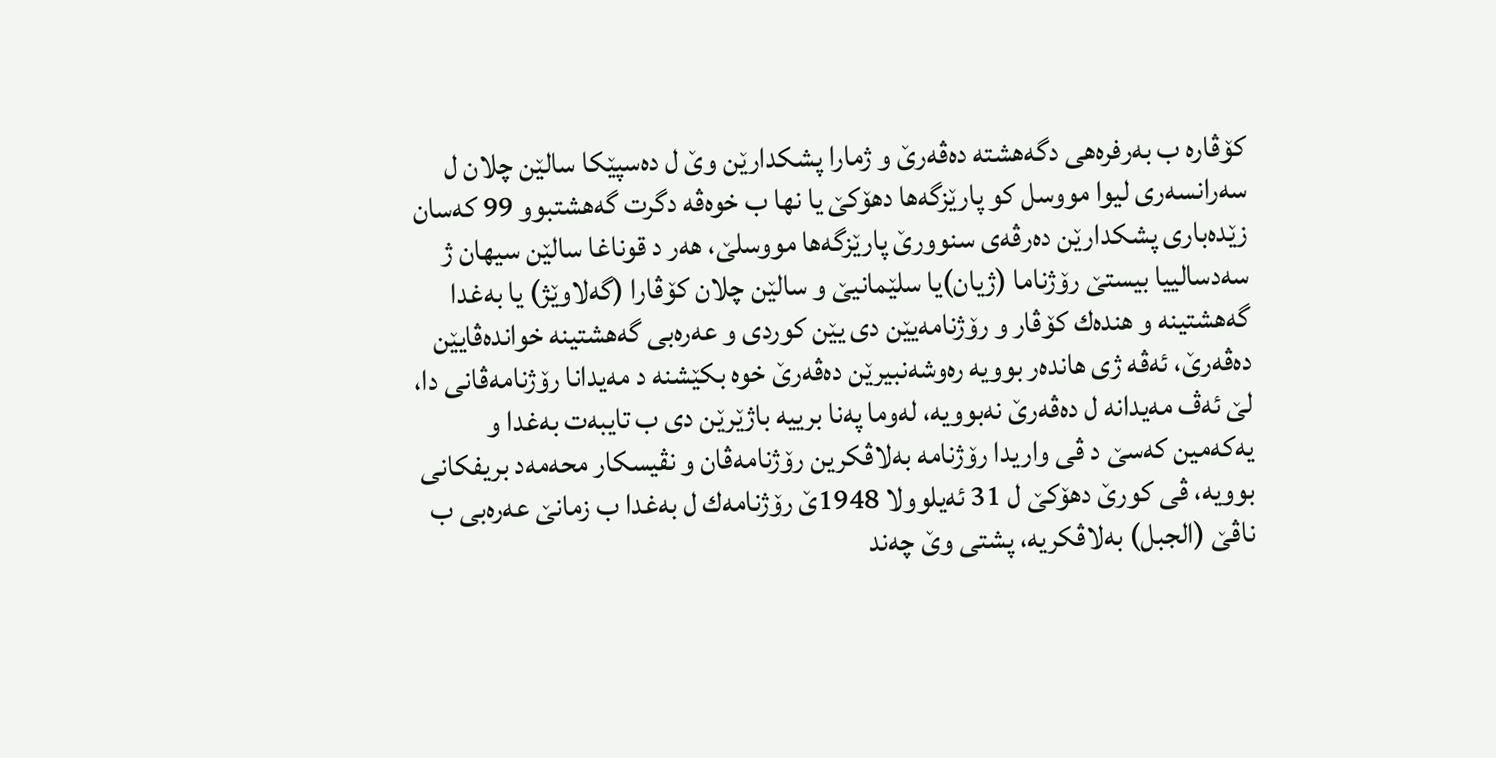كۆڤاره‌ ب به‌رفره‌هى دگه‌هشته‌ ده‌ڤه‌رێ و ژمارا پشكدارێن وێ ل ده‌سپێكا سالێن چلان ل سه‌رانسه‌رى لیوا مووسل كو پارێزگه‌ها دهۆكێ یا نها ب خوه‌ڤه‌ دگرت گه‌هشتبوو 99 كه‌سان زێده‌بارى پشكدارێن ده‌رڤه‌ى سنوورێ پارێزگه‌ها مووسلێ، هه‌ر د قوناغا سالێن سیهان ژ سه‌دسالییا بیستێ رۆژناما (ژیان)یا سلێمانیێ و سالێن چلان كۆڤارا (گه‌لاوێژ) یا به‌غدا گه‌هشتینه‌ و هنده‌ك كۆڤار و رۆژنامه‌یێن دى یێن كوردى و عه‌ره‌بى گه‌هشتینه‌ خوانده‌ڤایێن ده‌ڤه‌رێ، ئه‌ڤه‌ ژى هانده‌ر بوویه‌ ره‌وشه‌نبیرێن ده‌ڤه‌رێ خوه‌ بكێشنه‌ د مه‌یدانا رۆژنامه‌ڤانی دا، لێ ئه‌ڤ مه‌یدانه‌ ل ده‌ڤه‌رێ نه‌بوویه‌، له‌وما په‌نا برییه‌ باژێرێن دى ب تایبه‌ت به‌غدا و یه‌كه‌مین كه‌سێ د ڤى واریدا رۆژنامه‌ به‌لاڤكرین رۆژنامه‌ڤان و نڤیسكار محه‌مه‌د بریفكانى بوویه‌، ڤى كورێ دهۆكێ ل 31 ئه‌یلوولا 1948ێ رۆژنامه‌ك ل به‌غدا ب زمانێ عه‌ره‌بى ب ناڤێ (الجبل) به‌لاڤكریه‌، پشتى وێ چه‌ند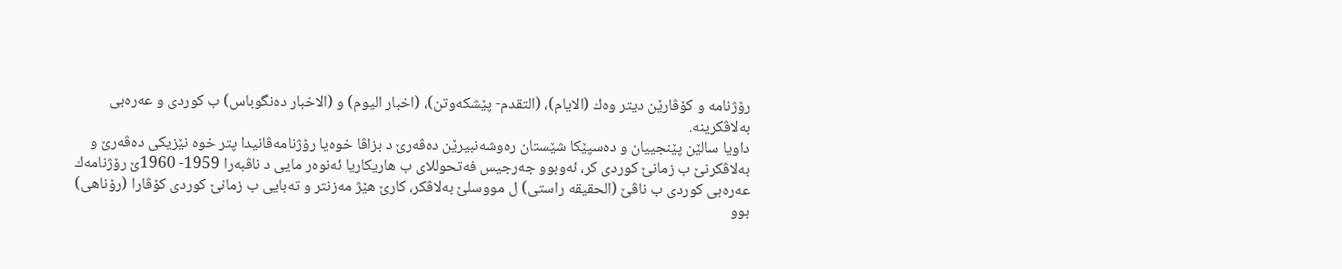رۆژنامه‌ و كۆڤارێن دیتر وه‌ك (الایام)، (التقدم- پێشكه‌وتن)، (اخبار الیوم) و (الاخبار ده‌نگوباس) ب كوردى و عه‌ره‌بى به‌لاڤكرینه‌.
داویا سالێن پێنجییان و ده‌سپێكا شێستان ره‌وشه‌نبیرێن ده‌ڤه‌رێ د بزاڤا خوه‌یا رۆژنامه‌ڤانیدا پتر خوه‌ نێزیكى ده‌ڤه‌رێ و به‌لاڤكرنێ ب زمانێ كوردى كر، ئه‌وبوو جه‌رجیس فه‌تحوللاى ب هاریكاریا ئه‌نوه‌ر مایى د ناڤبه‌را 1959- 1960ێ رۆژنامه‌ك عه‌ره‌بى كوردى ب ناڤێ (الحقیقه‌ راستى) ل مووسلێ به‌لاڤكر، كارێ هێژ مه‌زنتر و ته‌بایى ب زمانێ كوردى كۆڤارا (رۆناهى) بوو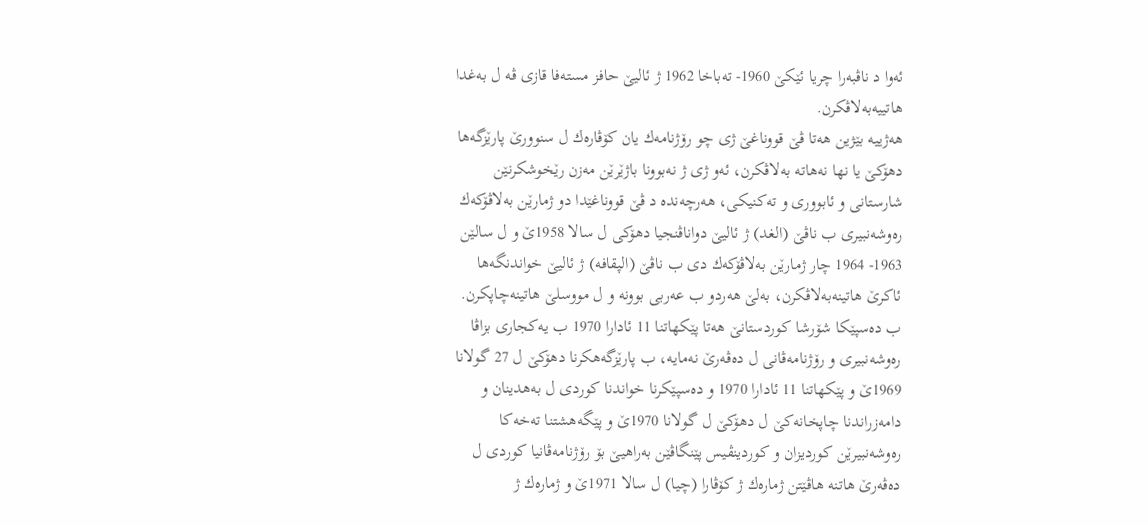ئه‌وا د ناڤبه‌را چریا ئێكێ 1960- ته‌باخا 1962 ژ ئالیێ حافز مسته‌فا قازى ڤه‌ ل به‌غدا هاتییه‌به‌لاڤكرن.
هه‌ژییه‌ بێژین هه‌تا ڤێ قووناغێ ژى چو رۆژنامه‌ك یان كۆڤاره‌ك ل سنوورێ پارێزگه‌ها دهۆكێ یا نها نه‌هاته‌ به‌لاڤكرن، ئه‌و ژى ژ نه‌بوونا باژێرێن مه‌زن رێخوشكرنێن شارستانى و ئابوورى و ته‌كنیكى، هه‌رچه‌نده‌ د ڤێ قووناغێدا دو ژمارێن به‌لاڤۆكه‌ك ره‌وشه‌نبیرى ب ناڤێ (الغد) ژ ئالیێ دواناڤنجیا دهۆكى ل سالا 1958ێ و ل سالێن 1963- 1964 چار ژمارێن به‌لاڤۆكه‌ك دى ب ناڤێ (الپقافه‌) ژ ئالیێ خواندنگه‌ها ئاكرێ هاتینه‌به‌لاڤكرن، به‌لێ هه‌ردو ب عه‌ربى بوونه‌ و ل مووسلێ هاتینه‌چاپكرن.
ب ده‌سپێكا شۆرشا كوردستانێ هه‌تا پێكهاتنا 11 ئادارا 1970 ب یه‌كجارى بزاڤا ره‌وشه‌نبیرى و رۆژنامه‌ڤانى ل ده‌ڤه‌رێ نه‌مایه‌، ب پارێزگه‌هكرنا دهۆكێ ل 27 گولانا 1969ێ و پێكهاتنا 11 ئادارا 1970 و ده‌سپێكرنا خواندنا كوردى ل به‌هدینان و دامه‌زراندنا چاپخانه‌كێ ل دهۆكێ ل گولانا 1970ێ و پێگه‌هشتنا ته‌خه‌كا ره‌وشه‌نبیرێن كوردیزان و كوردینڤیس پێنگاڤێن به‌راهیێ بۆ رۆژنامه‌ڤانیا كوردى ل ده‌ڤه‌رێ هاتنه‌ هاڤێتن ژماره‌ك ژ كۆڤارا (چیا) ل سالا 1971ێ و ژماره‌ك ژ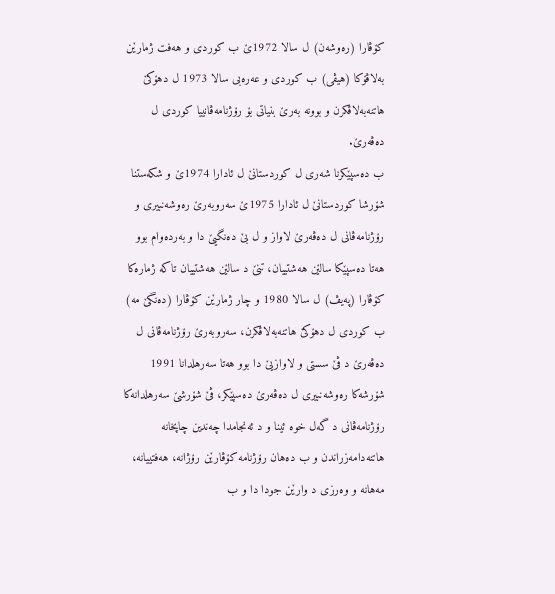كۆڤارا (ره‌وشه‌ن) ل سالا 1972ێ ب كوردى و هه‌فت ژمارێن به‌لاڤۆكا (هیڤى) ب كوردى و عه‌ره‌بى سالا 1973 ل دهۆكێ هاتنه‌به‌لاڤكرن و بوونه‌ به‌رێ بنیاتى بۆ رۆژنامه‌ڤانییا كوردى ل ده‌ڤه‌رێ.
ب ده‌سپێكرنا شه‌رى ل كوردستانێ ل ئادارا 1974ێ و شكه‌ستنا شۆرشا كوردستانێ ل ئادارا 1975ێ سه‌روبه‌رێ ره‌وشه‌نبیرى و رۆژنامه‌ڤانى ل ده‌ڤه‌رێ لاواز و ل بێ ده‌نگیێ دا و به‌رده‌وام بوو هه‌تا ده‌سپێكا سالێن هه‌شتییان، تنێ د سالێن هه‌شتییان تاكه‌ ژماره‌كا كۆڤارا (په‌یڤ) ل سالا 1980 و چار ژمارێن كۆڤارا (ده‌نگێ مه‌) ب كوردى ل دهۆكێ هاتنه‌به‌لاڤكرن، سه‌روبه‌رێ رۆژنامه‌ڤانى ل ده‌ڤه‌رێ د ڤێ سستى و لاوازیێ دا بوو هه‌تا سه‌رهلدانا 1991 شۆرشه‌كا ره‌وشه‌نبیرى ل ده‌ڤه‌رێ ده‌سپێكر، ڤێ شۆرشێ سه‌رهلدانه‌كا رۆژنامه‌ڤانى د گه‌ل خوه‌ ئینا و د ئه‌نجامدا چه‌ندین چاپخانه‌ هاتنه‌دامه‌زراندن و ب ده‌هان رۆژنامه‌ كۆڤارێن رۆژانه‌، هه‌فتییانه‌، مه‌هانه‌ و وه‌رزى د وارێن جودا دا و ب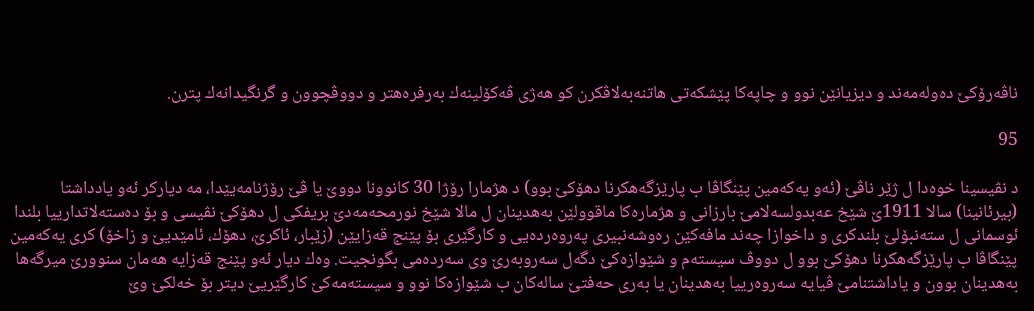ناڤه‌رۆكێ ده‌وله‌مه‌ند و دیزیانێن نوو و چاپه‌كا پێشكه‌تى هاتنه‌به‌لاڤكرن كو هه‌ژى ڤه‌كۆلینه‌ك به‌رفره‌هتر و دووڤچوون و گرنگیدانه‌ك پترن.

95

د نڤیسینا خوه‌دا ل ژێر ناڤێ (ئه‌و یه‌كه‌مین پێنگاڤا ب پارێزگه‌هكرنا دهۆكێ بوو) د هژمارا رۆژا 30 كانوونا دووێ یا ڤێ رۆژنامه‌یێدا، مه‌ دیاركر ئه‌و یادداشتا (بیرئانینا) سالا 1911ێ شێخ عه‌بدولسه‌لامێ بارزانى و هژماره‌كا ماقوولێن به‌هدینان ل مالا شێخ نورمحه‌مه‌دێ بریفكى ل دهۆكێ نڤیسى و بۆ ده‌سته‌لاتدارییا بلندا ئوسمانى ل سته‌نبۆلێ بلندكرى و داخوازا چه‌ند مافه‌كێن ره‌وشه‌نبیرى په‌روه‌رده‌یى و كارگێرى بۆ پێنج قه‌زایێن (زێبار، ئاكرێ، دهۆك، ئامێدیێ و زاخۆ) كرى یه‌كه‌مین پێنگاڤا ب پارێزگه‌هكرنا دهۆكێ بوو ل دووڤ سیسته‌م و شێوازه‌كێ دگه‌ل سه‌روبه‌رێ وى سه‌رده‌مى بگونجیت. وه‌ك دیار ئه‌و پێنج قه‌زایه‌ هه‌مان سنوورێ میرگه‌ها به‌هدینان بوون و یاداشتنامێ ڤیایه‌ سه‌روه‌رییا به‌هدینان یا به‌رى حه‌فتێ ساله‌كان ب شێوازه‌كا نوو و سیسته‌مه‌كێ كارگێریێ دیتر بۆ خه‌لكێ وێ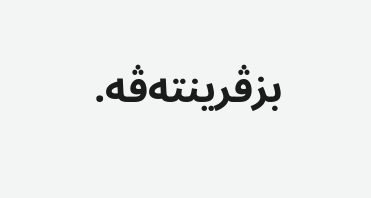بزڤرینته‌ڤه‌.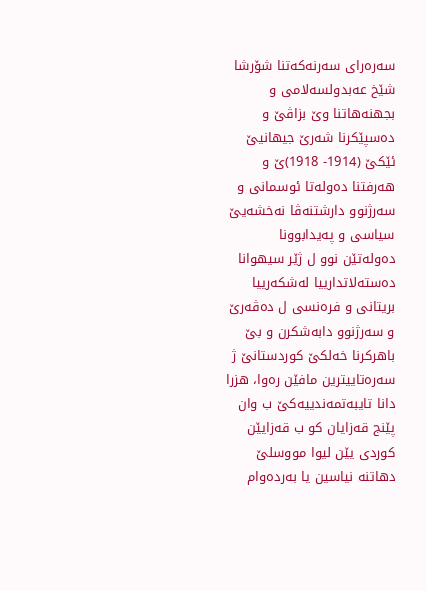سه‌ره‌راى سه‌رنه‌كه‌تنا شۆرشا شێخ عه‌بدولسه‌لامى و بجهنه‌هاتنا وێ بزاڤێ و ده‌سپێكرنا شه‌رێ جیهانیێ ئێكێ (1914- 1918)ێ و هه‌رفتنا ده‌وله‌تا ئوسمانى و سه‌رژنوو دارشتنه‌ڤا نه‌خشه‌یێ سیاسى و په‌یدابوونا ده‌وله‌تێن نوو ل ژێر سیهوانا ده‌سته‌لاتدارییا له‌شكه‌رییا بریتانى و فره‌نسى ل ده‌ڤه‌رێ و سه‌رژنوو دابه‌شكرن و بێ باهركرنا خه‌لكێ كوردستانێ ژ سه‌ره‌تاییترین مافێن ره‌وا، هزرا دانا تایبه‌تمه‌ندییه‌كێ ب وان پێنج قه‌زایان كو ب قه‌زایێن كوردى یێن لیوا مووسلێ دهاتنه‌ نیاسین یا به‌رده‌وام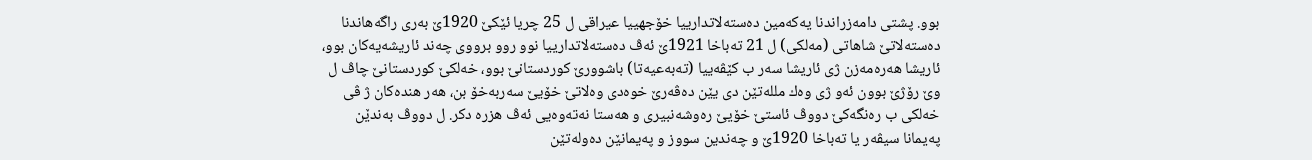بوو. پشتى دامه‌زراندنا یه‌كه‌مین ده‌سته‌لاتدارییا خۆجهییا عیراقى ل 25 چریا ئێكێ 1920ێ به‌رى راگه‌هاندنا ده‌سته‌لاتێ شاهاتى (مه‌لكى) ل 21 ته‌باخا 1921ێ ئه‌ڤ ده‌سته‌لاتدارییا نوو روو برووى چه‌ند ئاریشه‌یه‌كان بوو، ئاریشا هه‌ره‌مه‌زن ژى ئاریشا سه‌ر ب كێڤه‌ییا (ته‌به‌عیه‌تا) باشوورێ كوردستانێ بوو، خه‌لكێ كوردستانێ چاڤ ل وێ رۆژێ بوون ئه‌و ژى وه‌ك ملله‌تێن دى یێن ده‌ڤه‌رێ خوه‌دى وه‌لاتێ خۆیێ سه‌ربه‌خۆ بن، هه‌ر هنده‌كان ژ ڤى خه‌لكى ب ره‌نگه‌كێ دووڤ ئاستێ خۆیێ ره‌وشه‌نبیرى و هه‌ستا نه‌ته‌وه‌یى ئه‌ڤ هزره‌ دكر. ل دووڤ به‌ندێن په‌یمانا سیڤه‌ر یا ته‌باخا 1920ێ و چه‌ندین سووز و په‌یمانێن ده‌وله‌تێن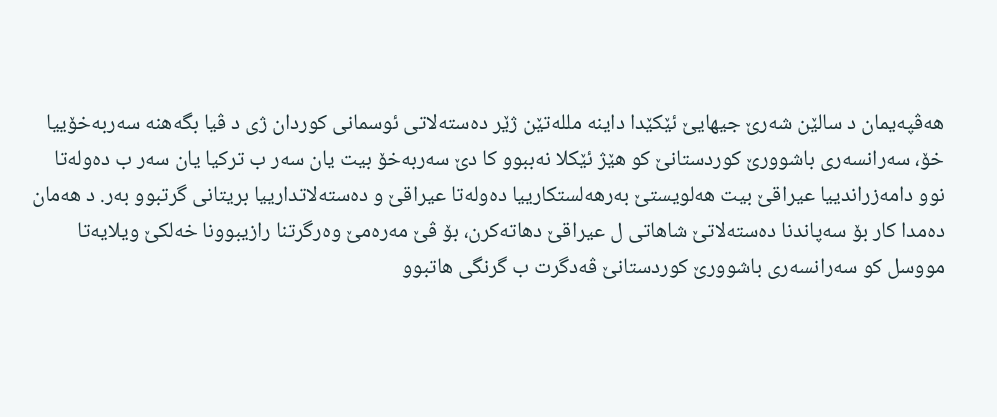هه‌ڤپه‌یمان د سالێن شه‌رێ جیهایێ ئێكێدا داینه‌ ملله‌تێن ژێر ده‌سته‌لاتى ئوسمانى كوردان ژى د ڤیا بگه‌هنه‌ سه‌ربه‌خۆییا خۆ، سه‌رانسه‌رى باشوورێ كوردستانێ كو هێژ ئێكلا نه‌ببوو كا دێ سه‌ربه‌خۆ بیت یان سه‌ر ب تركیا یان سه‌ر ب ده‌وله‌تا نوو دامه‌زراندییا عیراقێ بیت هه‌لویستێ به‌رهه‌لستكارییا ده‌وله‌تا عیراقێ و ده‌سته‌لاتدارییا بریتانى گرتبوو به‌ر. د هه‌مان ده‌مدا كار بۆ سه‌پاندنا ده‌سته‌لاتێ شاهاتى ل عیراقێ دهاته‌كرن، بۆ ڤێ مه‌ره‌مێ وه‌رگرتنا رازیبوونا خه‌لكێ ویلایه‌تا مووسل كو سه‌رانسه‌رى باشوورێ كوردستانێ ڤه‌دگرت ب گرنگى هاتبوو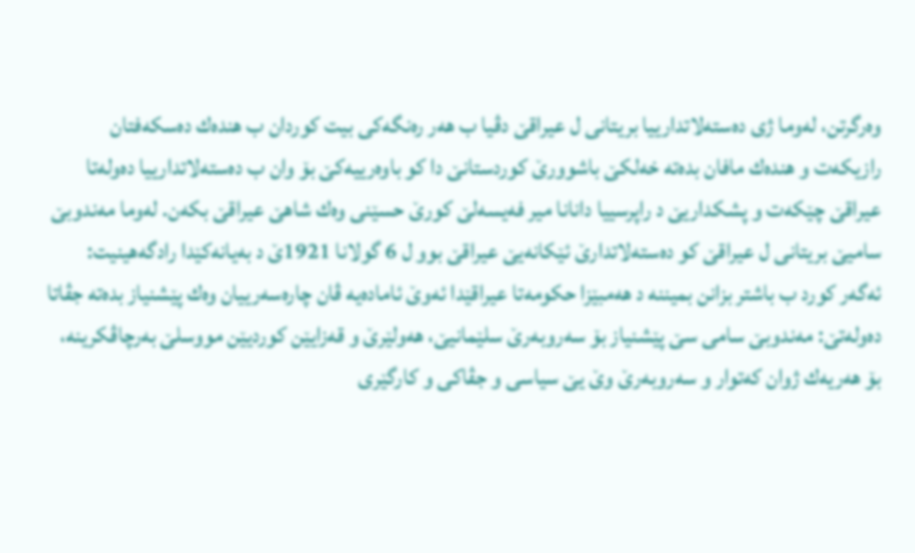وه‌رگرتن، له‌وما ژى ده‌سته‌لاتدارییا بریتانى ل عیراقێ دڤیا ب هه‌ر ره‌نگه‌كى بیت كوردان ب هنده‌ك ده‌سكه‌فتان رازیكه‌ت و هنده‌ك مافان بده‌ته‌ خه‌لكێ باشوورێ كوردستانێ دا كو باوه‌رییه‌كێ بۆ وان ب ده‌سته‌لاتدارییا ده‌وله‌تا عیراقێ چێكه‌ت و پشكداریێ د راپرسییا دانانا میر فه‌یسه‌لێ كورێ حسێنى وه‌ك شاهێ عیراقێ بكه‌ن. له‌وما مه‌ندوبێ سامیێ بریتانى ل عیراقێ كو ده‌سته‌لاتدارێ ئێكانه‌یێ عیراقێ بوو ل 6 گولانا 1921ێ د به‌یانه‌كێدا رادگه‌هینیت: ئه‌گه‌ر كورد ب باشتر بزانن بمیننه‌ د هه‌مبێزا حكومه‌تا عیراقێدا ئه‌وێ ئاماده‌یه‌ ڤان چاره‌سه‌رییان وه‌ك پێشنیاز بده‌ته‌ جڤاتا ده‌وله‌تێ: مه‌ندوبێ سامى سێ پێشنیاز بۆ سه‌روبه‌رێ سلێمانیێ، هه‌ولێرێ و قه‌زایێن كوردیێن مووسلێ به‌رچاڤكرینه‌، بۆ هه‌ریه‌ك ژوان كه‌توار و سه‌روبه‌رێ وێ یێ سیاسى و جڤاكى و كارگێرى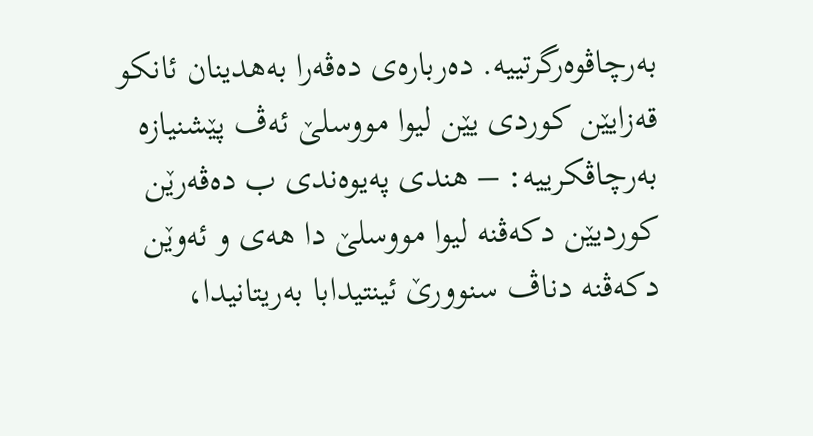به‌رچاڤوه‌رگرتییه‌. ده‌رباره‌ى ده‌ڤه‌را به‌هدینان ئانكو قه‌زایێن كوردى یێن لیوا مووسلێ ئه‌ڤ پێشنیازه‌ به‌رچاڤكرییه‌: – هندى په‌یوه‌ندى ب ده‌ڤه‌رێن كوردیێن دكه‌ڤنه‌ لیوا مووسلێ دا هه‌ى و ئه‌وێن دكه‌ڤنه‌ دناڤ سنوورێ ئینتیدابا به‌ریتانیدا،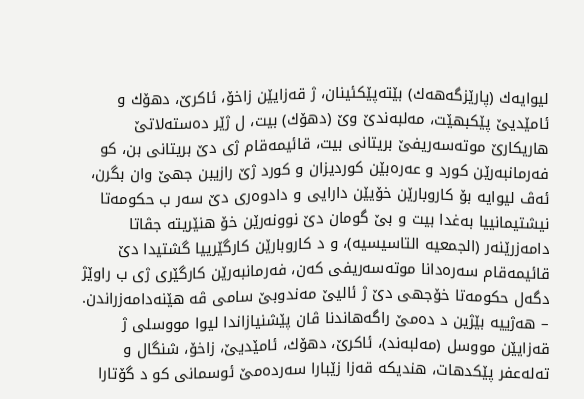لیوایه‌ك (پارێزگه‌هه‌ك) بێته‌پێكئینان، ژ قه‌زایێن زاخۆ، ئاكرێ، دهۆك و ئامێدیێ پێكبهێت، مه‌لبه‌ندێ وێ (دهۆك) بیت، ل ژێر ده‌سته‌لاتێ هاریكارێ موته‌سه‌ریفێ بریتانی بیت، قائیمه‌قام ژى دێ بریتانى بن، كو فه‌رمانبه‌رێن كورد و عه‌ره‌بێن كوردیزان و كورد ژێ رازیبن جهێ وان بگرن، ئه‌ڤ لیوایه‌ بۆ كاروبارێن خۆیێن دارایى و دادوه‌رى دێ سه‌ر ب حكومه‌تا نیشتیمانییا به‌غدا بیت و بێ گومان دێ نوونه‌رێن خۆ هنێریته‌ جڤاتا دامه‌زرێنه‌ر (الجمعیه‌ التاسیسیه‌)، و د كاروبارێن كارگێرییا گشتیدا دێ قائیمه‌قام سه‌ره‌دانا موته‌سه‌ریفى كه‌ن، فه‌رمانبه‌رێن كارگێرى ژى ب راوێژ دگه‌ل حكومه‌تا خۆجهى دێ ژ ئالیێ مه‌ندوبێ سامى ڤه‌ هێنه‌دامه‌زراندن. – هه‌ژییه‌ بێژین د ده‌مێ راگه‌هاندنا ڤان پێشنیازاندا لیوا مووسلى ژ قه‌زایێن مووسل (مه‌لبه‌ند)، ئاكرێ، دهۆك، ئامێدیێ، زاخۆ، شنگال و ته‌له‌عفر پێكدهات، هندیكه‌ قه‌زا زێبارا سه‌رده‌مێ ئوسمانى كو د گۆتارا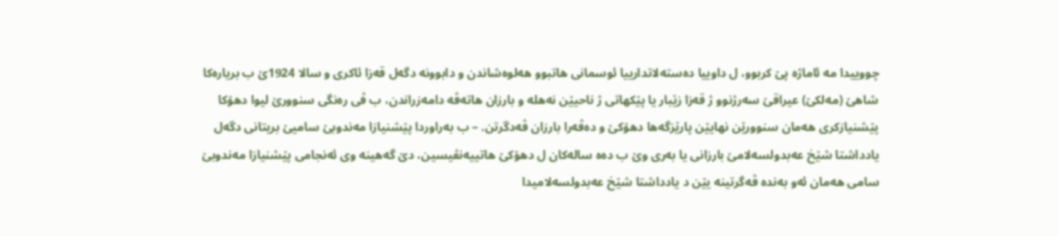چووییدا مه‌ ئاماژه‌ پێ كربوو، ل داوییا ده‌سته‌لاتدارییا ئوسمانى هاتبوو هه‌لوه‌شاندن و دابوونه‌ دگه‌ل قه‌زا ئاكرى و سالا 1924ێ ب بریاره‌كا شاهێ (مه‌لكێ) عیراقێ سه‌رژنوو ژ قه‌زا زێبار یا پێكهاتى ژ ناحیێن نه‌هله‌ و بارزان هاته‌ڤه‌ دامه‌زراندن، ب ڤى ره‌نگى سنوورێ لیوا دهۆكا پێشنیازكرى هه‌مان سنوورێن نهایێن پارێزگه‌ها دهۆكێ و ده‌ڤه‌را بارزان ڤه‌دگرتن. – ب به‌راوردا پێشنیازا مه‌ندوبێ سامیێ بریتانى دگه‌ل یادداشتا شێخ عه‌بدولسه‌لامێ بارزانى یا به‌رى وێ ب ده‌ه ساله‌كان ل دهۆكێ هاتییه‌نڤیسین، دێ گه‌هینه‌ وى ئه‌نجامى پێشنیازا مه‌ندوبێ سامى هه‌مان ئه‌و به‌نده‌ ڤه‌گرتینه‌ یێن د یادداشتا شێخ عه‌بدولسه‌لامیدا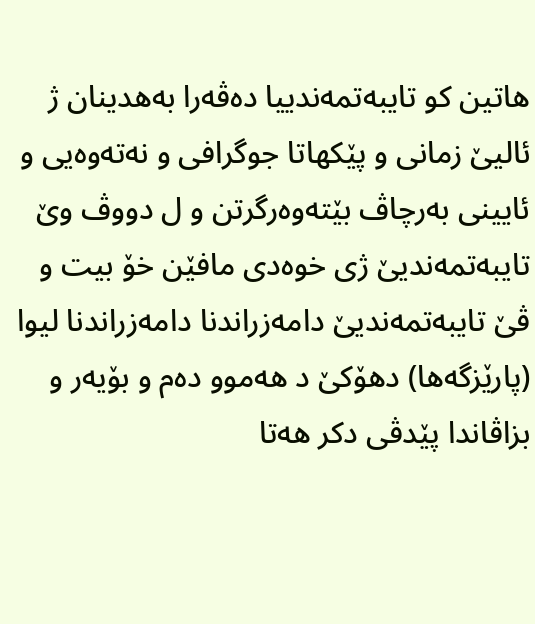هاتین كو تایبه‌تمه‌ندییا ده‌ڤه‌را به‌هدینان ژ ئالیێ زمانى و پێكهاتا جوگرافى و نه‌ته‌وه‌یى و ئایینى به‌رچاڤ بێته‌وه‌رگرتن و ل دووڤ وێ تایبه‌تمه‌ندیێ ژى خوه‌دى مافێن خۆ بیت و ڤێ تایبه‌تمه‌ندیێ دامه‌زراندنا دامه‌زراندنا لیوا (پارێزگه‌ها) دهۆكێ د هه‌موو ده‌م و بۆیه‌ر و بزاڤاندا پێدڤى دكر هه‌تا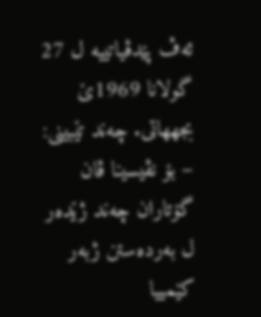ئه‌ڤ پێدڤیاتییه‌ ل 27 گولانا 1969ێ بجههاتى. چه‌ند تێبینى: – بۆ نڤیسینا ڤان گۆتاران چه‌ند ژێده‌ر ل به‌رده‌ستن ژبه‌ر كێمییا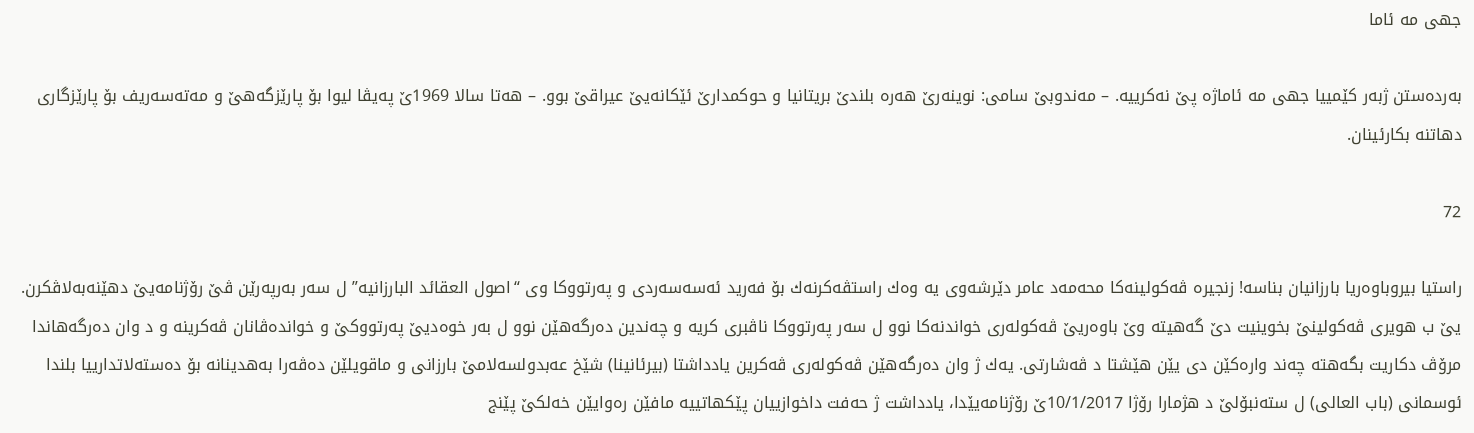جهى مه‌ ئاما

به‌رده‌ستن ژبه‌ر كێمییا جهى مه‌ ئاماژه‌ پێ نه‌كرییه‌. – مه‌ندوبێ سامى: نوینه‌رێ هه‌ره‌ بلندێ بریتانیا و حوكمدارێ ئێكانه‌یێ عیراقێ بوو. – هه‌تا سالا 1969ێ په‌یڤا لیوا بۆ پارێزگه‌هێ و مه‌ته‌سه‌ریف بۆ پارێزگارى دهاتنه‌ بكارئینان.

72

راستیا بیروباوه‌ریا بارزانیان بناسه‌! زنجیره‌ ڤه‌كولینه‌كا محه‌مه‌د عامر دێرشه‌وى یه‌ وه‌ك راستڤه‌كرنه‌ك بۆ فه‌رید ئه‌سه‌سه‌ردى و په‌رتووكا وى “اصول العقائد البارزانیه‌” ل سه‌ر به‌رپه‌رێن ڤێ رۆژنامه‌یێ دهێنه‌به‌لاڤكرن. یێ ب هویرى ڤه‌كولینێ بخوینیت دێ گه‌هیته‌ وێ باوه‌ریێ ڤه‌كوله‌رى خواندنه‌كا نوو ل سه‌ر په‌رتووكا ناڤبرى كریه‌ و چه‌ندین ده‌رگه‌هێن نوو ل به‌ر خوه‌دیێ په‌رتووكێ و خوانده‌ڤانان ڤه‌كرینه‌ و د وان ده‌رگه‌هاندا مرۆڤ دكاریت بگه‌هته‌ چه‌ند واره‌كێن دى یێن هێشتا د ڤه‌شارتى. یه‌ك ژ وان ده‌رگه‌هێن ڤه‌كوله‌رى ڤه‌كرین یادداشتا (بیرئانینا) شێخ عه‌بدولسه‌لامێ بارزانى و ماقویلێن ده‌ڤه‌را به‌هدینانه‌ بۆ ده‌سته‌لاتدارییا بلندا ئوسمانى (باب العالی) ل سته‌نبۆلێ د هژمارا رۆژا 10/1/2017ێ رۆژنامه‌یێدا، یادداشت ژ حه‌فت داخوازییان پێكهاتییه‌ مافێن ره‌وایێن خه‌لكێ پێنج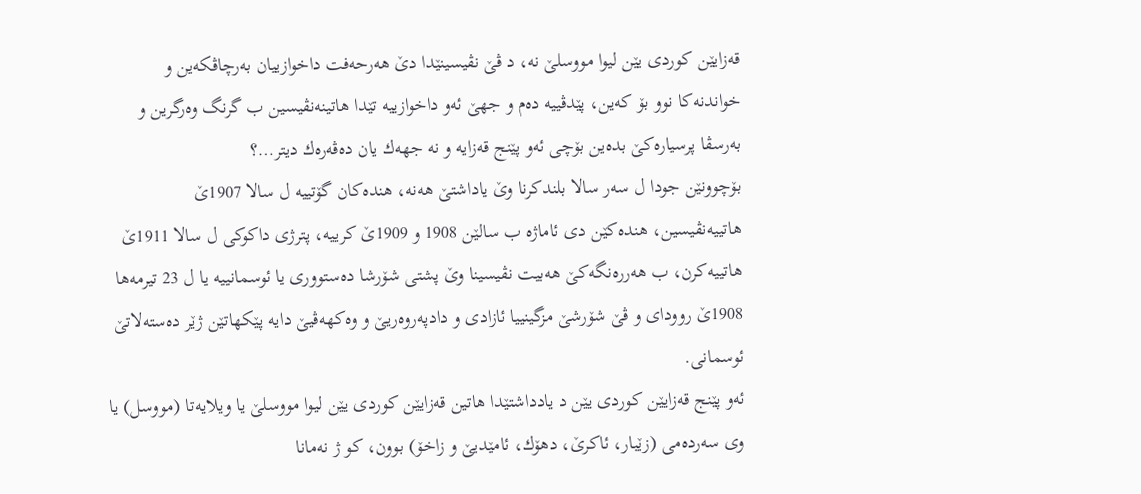قه‌زایێن كوردى یێن لیوا مووسلێ نه‌، د ڤێ نڤیسینێدا دێ هه‌رحه‌فت داخوازییان به‌رچاڤكه‌ین و خواندنه‌كا نوو بۆ كه‌ین، پێدڤییه‌ ده‌م و جهێ ئه‌و داخوازییه‌ تێدا هاتینه‌نڤیسین ب گرنگ وه‌رگرین و به‌رسڤا پرسیاره‌كێ بده‌ین بۆچى ئه‌و پێنج قه‌زایه‌ و نه‌ جهه‌ك یان ده‌ڤه‌ره‌ك دیتر…؟
بۆچوونێن جودا ل سه‌ر سالا بلندكرنا وێ یاداشتێ هه‌نه‌، هنده‌كان گۆتییه‌ ل سالا 1907ێ هاتییه‌نڤیسین، هنده‌كێن دى ئاماژه‌ ب سالێن 1908 و 1909ێ كرییه‌، پترژى داكوكى ل سالا 1911ێ هاتییه‌كرن، ب هه‌رره‌نگه‌كێ هه‌بیت نڤیسینا وێ پشتى شۆرشا ده‌ستوورى یا ئوسمانییه‌ یا ل 23 تیرمه‌ها 1908ێ رووداى و ڤێ شۆرشێ مزگینییا ئازادى و دادپه‌روه‌ریێ و وه‌كهه‌ڤیێ دایه‌ پێكهاتێن ژێر ده‌سته‌لاتێ ئوسمانى.
ئه‌و پێنج قه‌زایێن كوردى یێن د یادداشتێدا هاتین قه‌زایێن كوردى یێن لیوا مووسلێ یا ویلایه‌تا (مووسل) یا وى سه‌رده‌مى (زێبار، ئاكرێ، دهۆك، ئامێدیێ و زاخۆ) بوون، كو ژ نه‌مانا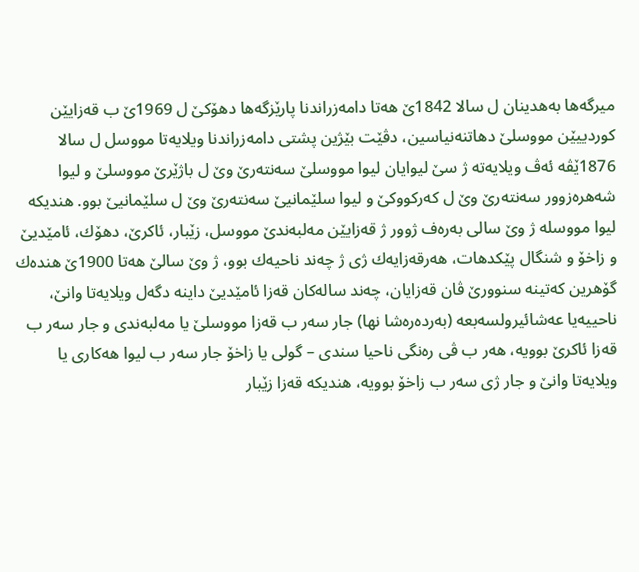میرگه‌ها به‌هدینان ل سالا 1842ێ هه‌تا دامه‌زراندنا پارێزگه‌ها دهۆكێ ل 1969ێ ب قه‌زایێن كوردییێن مووسلێ دهاتنه‌نیاسین، دڤێت بێژین پشتى دامه‌زراندنا ویلایه‌تا مووسل ل سالا 1876ێڤه‌ ئه‌ڤ ویلایه‌ته‌ ژ سێ لیوایان لیوا مووسلێ سه‌نته‌رێ وێ ل باژێرێ مووسلێ و لیوا شه‌هره‌زوور سه‌نته‌رێ وێ ل كه‌ركووكێ و لیوا سلێمانیێ سه‌نته‌رێ وێ ل سلێمانیێ بوو. هندیكه‌ لیوا مووسله‌ ژ وێ سالى به‌ره‌ف ژوور ژ قه‌زایێن مه‌لبه‌ندێ مووسل، زێبار، ئاكرێ، دهۆك، ئامێدیێ و زاخۆ و شنگال پێكدهات، هه‌رقه‌زایه‌ك ژى ژ چه‌ند ناحیه‌ك بوو، ژ وێ سالێ هه‌تا 1900ێ هنده‌ك گۆهرین كه‌تینه‌ سنوورێ ڤان قه‌زایان، چه‌ند ساله‌كان قه‌زا ئامێدیێ داینه‌ دگه‌ل ویلایه‌تا وانێ، ناحییه‌یا عه‌شائیرولسه‌بعه‌ (به‌رده‌ره‌شا نها) جار سه‌ر ب قه‌زا مووسلێ یا مه‌لبه‌ندى و جار سه‌ر ب قه‌زا ئاكرێ بوویه‌، هه‌ر ب ڤى ره‌نگى ناحیا سندى – گولى یا زاخۆ جار سه‌ر ب لیوا هه‌كارى یا ویلایه‌تا وانێ و جار ژى سه‌ر ب زاخۆ بوویه‌، هندیكه‌ قه‌زا زێبار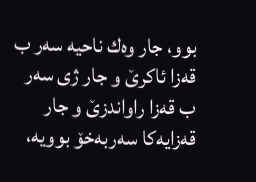بوو، جار وه‌ك ناحیه‌ سه‌ر ب قه‌زا ئاكرێ و جار ژى سه‌ر ب قه‌زا راواندزێ و جار قه‌زایه‌كا سه‌ربه‌خۆ بوویه‌،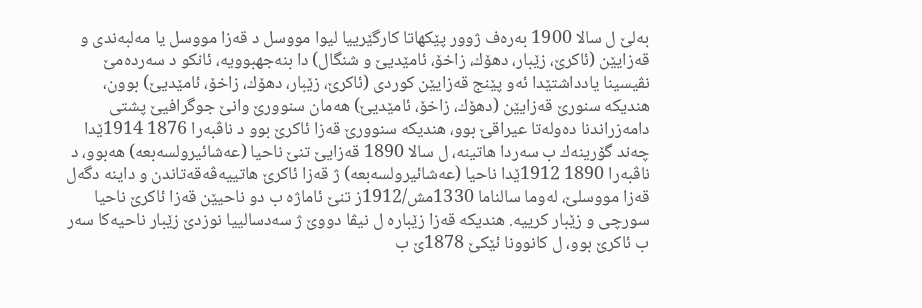به‌لێ ل سالا 1900 به‌ره‌ف ژوور پێكهاتا كارگێرییا لیوا مووسل د قه‌زا مووسل یا مه‌لبه‌ندى و قه‌زایێن (ئاكرێ، زێبار، دهۆك، زاخۆ، ئامێدیێ و شنگال) دا بنه‌جهبوویه‌، ئانكو د سه‌رده‌مێ نڤیسینا یادداشتێدا ئه‌و پێنج قه‌زایێن كوردى (ئاكرێ، زێبار، دهۆك، زاخۆ، ئامێدیێ) بوون، هندیكه‌ سنورێ قه‌زایێن (دهۆك، زاخۆ، ئامێدیێ) هه‌مان سنوورێ وانێ جوگرافیێ پشتى دامه‌زراندنا ده‌وله‌تا عیراقێ بوو، هندیكه‌ سنوورێ قه‌زا ئاكرێ بوو د ناڤبه‌را 1876 1914ێدا چه‌ند گۆرینه‌ك ب سه‌ردا هاتینه‌، ل سالا 1890 قه‌زایێ تنێ ناحیا (عه‌شائیرولسه‌بعه‌) هه‌بوو، د ناڤبه‌را 1890 1912ێدا ناحیا (عه‌شائیرولسه‌بعه‌) ژ قه‌زا ئاكرێ هاتییه‌ڤه‌قه‌تاندن و داینه‌ دگه‌ل قه‌زا مووسلێ، له‌وما سالناما 1330مش/1912ز تنێ ئاماژه‌ ب دو ناحیێن قه‌زا ئاكرێ ناحیا سورچى و زێبار كرییه‌. هندیكه‌ قه‌زا زێباره‌ ل نیڤا دووێ ژ سه‌دسالییا نوزدێ زێبار ناحیه‌كا سه‌ر ب ئاكرێ بوو، ل كانوونا ئێكێ 1878ێ ب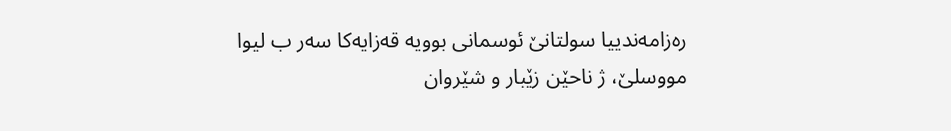ره‌زامه‌ندییا سولتانێ ئوسمانى بوویه‌ قه‌زایه‌كا سه‌ر ب لیوا مووسلێ، ژ ناحێن زێبار و شێروان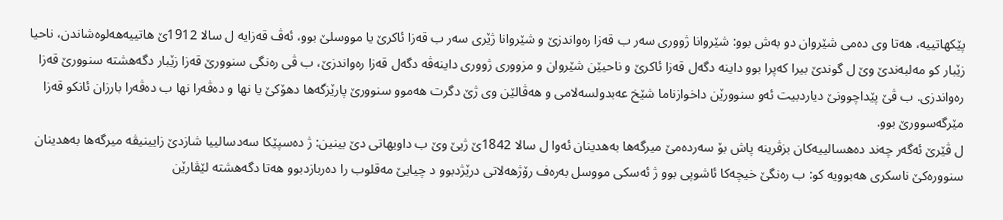پێكهاتییه‌، هه‌تا وى ده‌مى شێروان دو به‌ش بوو: شێروانا ژوورى سه‌ر ب قه‌زا ره‌واندزێ و شێروانا ژێرى سه‌ر ب قه‌زا ئاكرێ یا مووسلێ بوو، ئه‌ڤ قه‌زایه‌ ل سالا 1912ێ هاتییه‌هه‌لوه‌شاندن، ناحیا زێبار كو مه‌لبه‌ندێ وێ ل گوندێ بیرا كه‌پرا بوو داینه‌ دگه‌ل قه‌زا ئاكرێ و ناحیێن شێروان و مزوورى ژوورى داینه‌ڤه‌ دگه‌ل قه‌زا ره‌واندزێ، ب ڤى ره‌نگى سنوورێ قه‌زا زێبار دگه‌هشته‌ سنوورێ قه‌زا ره‌واندزى. ب ڤێ پێداچوونێ دیاردبیت ئه‌و سنوورێن داخوازناما شێخ عه‌بدولسه‌لامى و هه‌ڤالێن وى ژێ دگرت هه‌موو سنوورێ پارێزگه‌ها دهۆكێ یا نها و ده‌ڤه‌را نها ب ده‌ڤه‌را بارزان ئانكو قه‌زا مێرگه‌سوورێ بوو.
ل ڤێرێ ئه‌گه‌ر چه‌ند ده‌هسالییه‌كان بزڤرینه‌ پاش بۆ سه‌رده‌مێ میرگه‌ها به‌هدینان ئه‌وا ل سالا 1842ێ ژیێ وێ ب داویهاتى دێ بینین: ژ ده‌سپێكا سه‌دسالییا شازدێ زایینیڤه‌ میرگه‌ها به‌هدینان سنووره‌كێ ناسكرى هه‌بوویه‌ كو: ب ره‌نگێ خیچه‌كا ئاشوپى بوو ژ ئه‌سكى مووسل به‌ره‌ف رۆژهه‌لاتى درێژدبوو د چیایێ مه‌قلوب را ده‌ربازدبوو هه‌تا دگه‌هشته‌ لێڤارێن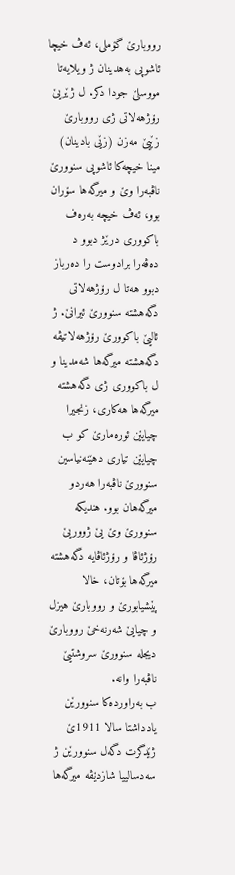رووبارێ گۆملى، ئه‌ڤ خیچا ئاشوپى به‌هدینان ژ ویلایه‌تا مووسلێ جودا دكر. ل ژێریێ رۆژهه‌لاتى ژى رووبارێ زێیێ مه‌زن (زێى بادینان) مینا خیچه‌كا ئاشوپى سنوورێ ناڤبه‌را وێ و میرگه‌ها سۆران بوو، ئه‌ڤ خیچه‌ به‌ره‌ف باكوورى درێژ دبوو د ده‌ڤه‌را برادوست را ده‌رباز دبوو هه‌تا ل رۆژهه‌لاتى دگه‌هشته‌ سنوورێ ئیرانێ. ژ ئالیێ باكوورێ رۆژهه‌لاتیڤه‌ دگه‌هشته‌ میرگه‌ها شه‌مدینا و ل باكوورى ژى دگه‌هشته‌ میرگه‌ها هه‌كارى، زنجیرا چیایێن ئوره‌مارێ كو ب چیایێن تیارى دهێنه‌نیاسین سنوورێ ناڤبه‌را هه‌ردو میرگه‌هان بوو. هندیكه‌ سنوورێ وێ یێ ژووریێ رۆژئاڤا و رۆژئاڤایه‌ دگه‌هشته‌ میرگه‌ها بۆتان، خالا پێشیابورێ و رووبارێ هیزل و چیایێ شه‌رنه‌خێ رووبارێ دیجله‌ سنوورێ سروشتیێ ناڤبه‌را وانه‌.
ب به‌راورده‌كا سنوورێن یادداشتا سالا 1911ێ ژێدگرت دگه‌ل سنوورێن ژ سه‌دسالییا شازدێڤه‌ میرگه‌ها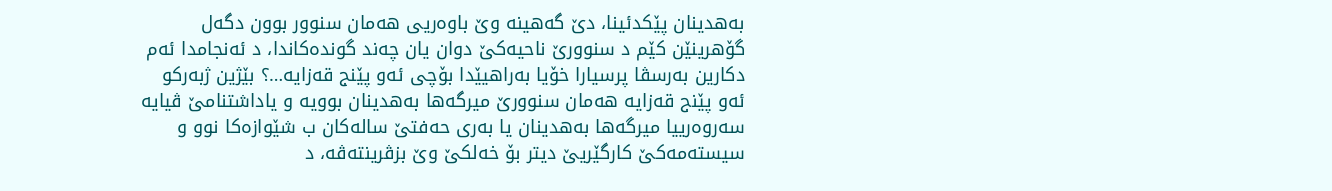به‌هدینان پێكدئینا، دێ گه‌هینه‌ وێ باوه‌ریى هه‌مان سنوور بوون دگه‌ل گۆهرینێن كێم د سنوورێ ناحیه‌كێ دوان یان چه‌ند گونده‌كاندا، د ئه‌نجامدا ئه‌م دكارین به‌رسڤا پرسیارا خۆیا به‌راهیێدا بۆچى ئه‌و پێنج قه‌زایه‌…؟ بێژین ژبه‌ركو ئه‌و پێنج قه‌زایه‌ هه‌مان سنوورێ میرگه‌ها به‌هدینان بوویه‌ و یاداشتنامێ ڤیایه‌ سه‌روه‌رییا میرگه‌ها به‌هدینان یا به‌رى حه‌فتێ ساله‌كان ب شێوازه‌كا نوو و سیسته‌مه‌كێ كارگێریێ دیتر بۆ خه‌لكێ وێ بزڤرینته‌ڤه‌، د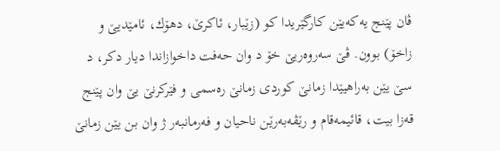ڤان پێنج یه‌كه‌یێن كارگێریدا كو (زێبار، ئاكرێ، دهۆك، ئامێدیێ و زاخۆ) بوون. ڤێ سه‌روه‌ریێ خۆ د وان حه‌فت داخوازاندا دیار دكر، د سێ یێن به‌راهیێدا زمانێ كوردى زمانێ ره‌سمى و فێركرنێ یێ وان پێنج قه‌زا بیت، قائیمه‌قام و رێڤه‌به‌رێن ناحیان و فه‌رمانبه‌ر ژ وان بن یێن زمانێ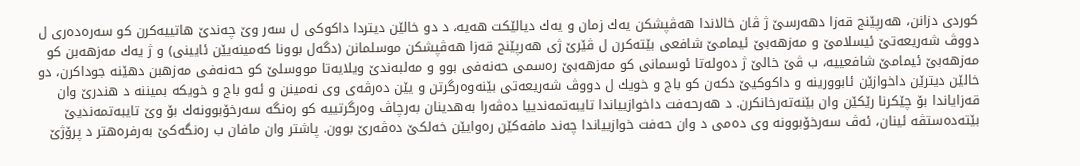كوردى دزانن، هه‌رپێنج قه‌زا دهه‌رسێ ژ ڤان خالاندا هه‌ڤپشكن یه‌ك زمان و یه‌ك دیالێكت هه‌یه‌، د دو خالێن دیتردا داكوكى ل سه‌ر وێ چه‌ندێ هاتییه‌كرن كو سه‌ره‌ده‌رى ل دووڤ شه‌ریعه‌تێ ئیسلامێ و مه‌زهه‌بێ ئیمامێ شافعى بێته‌كرن ل ڤێرێ ژى هه‌رپێنج قه‌زا هه‌ڤپشكن موسلمانن (دگه‌ل بوونا كه‌مینه‌یێن ئایینى) و ژ یه‌ك مه‌زهه‌بن كو مه‌زهه‌بێ ئیمامێ شافعییه‌، ب ڤێ خالێ ژ ده‌وله‌تا ئوسمانى كو مه‌زهه‌بێ ره‌سمى حه‌نه‌فى بوو و مه‌لبه‌ندێ ویلایه‌تا مووسلێ كو حه‌نه‌فى مه‌زهبن دهێنه‌ جوداكرن، دو خالێن دیترێن داخوازێن ئابوورینه‌ و داكوكیێ دكه‌ن كو باج و خویك ل دووڤ شه‌ریعه‌تى بێنه‌وه‌رگرتن و یێن ده‌رڤه‌ى وى نه‌مینن و ئه‌و باج و خویكه‌ بمیننه‌ د هندرێ وان قه‌زایاندا بۆ چێكرنا رێكێن وان بێنه‌ته‌رخانكرن. د هه‌رحه‌فت داخوازییاندا تایبه‌تمه‌ندییا ده‌ڤه‌را به‌هدینان به‌رچاڤ وه‌رگرتییه‌ كو ره‌نگه‌ سه‌رخۆبوونه‌ك بۆ وێ تایبه‌تمه‌ندیێ بێته‌ده‌ستڤه‌ ئینان، ئه‌ڤ سه‌رخۆبوونه‌ وى ده‌مى د وان حه‌فت خوازییاندا چه‌ند مافه‌كێن ره‌وایێن خه‌لكێ ده‌ڤه‌رێ بوون. پاشتر وان مافان ب ره‌نگه‌كێ به‌رفره‌هتر د پرۆژێ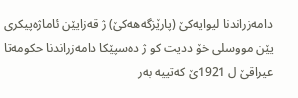دامه‌زراندنا لیوایه‌كێ (پارێزگه‌هه‌كێ) ژ قه‌زایێن ئاماژه‌پیكرى یێن مووسلى خۆ ددیت كو ژ ده‌سپێكا دامه‌زراندنا حكومه‌تا عیراقێ ل 1921ێ كه‌تییه‌ به‌ر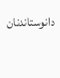دانوستاندنان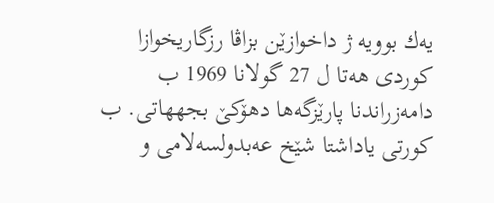یه‌ك بوویه‌ ژ داخوازێن بزاڤا رزگاریخوازا كوردى هه‌تا ل 27 گولانا 1969 ب دامه‌زراندنا پارێزگه‌ها دهۆكێ بجههاتى. ب كورتى یاداشتا شێخ عه‌بدولسه‌لامى و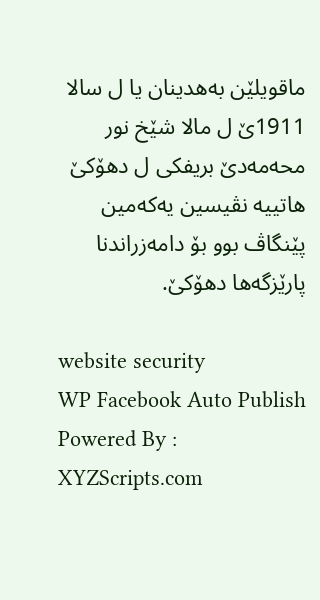ماقویلێن به‌هدینان یا ل سالا 1911ێ ل مالا شێخ نور محه‌مه‌دێ بریفكى ل دهۆكێ هاتییه‌ نڤیسین یه‌كه‌مین پێنگاڤ بوو بۆ دامه‌زراندنا پارێزگه‌ها دهۆكێ.

website security
WP Facebook Auto Publish Powered By : XYZScripts.com